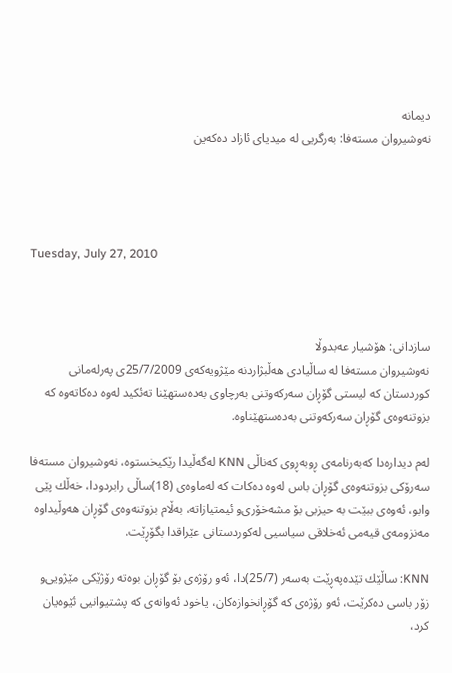دیمانه‌
نه‌وشیروان مسته‌فا: به‌رگریی‌ له‌ میدیای‌ ئازاد ده‌كه‌ین




Tuesday, July 27, 2010



سازدانی‌: هۆشیار عه‌بدوڵا
نه‌وشیروان مسته‌فا له‌ ساڵیادی‌ هه‌ڵبژاردنه‌ مێژویه‌كه‌ی‌ 25/7/2009ی‌ په‌رله‌مانی‌ كوردستان كه‌ لیستی‌ گۆڕان سه‌ركه‌وتنی‌ به‌رچاوی‌ به‌ده‌ستهێنا ته‌ئكید له‌وه‌ ده‌كاته‌وه‌ كه‌ بزوتنه‌وه‌ی‌ گۆڕان سه‌ركه‌وتنی‌ به‌ده‌ستهێناوه‌.

له‌م دیداره‌دا كه‌به‌رنامه‌ی‌ ڕوبه‌ڕوی‌ كه‌ناڵی‌ KNN له‌گه‌ڵیدا رێكیخستوه‌، نه‌وشیروان مسته‌فا سه‌رۆكی‌ بزوتنه‌وه‌ی‌ گۆڕان باس له‌وه‌ ده‌كات كه‌ له‌ماوه‌ی (18)ساڵی‌ رابردودا، خه‌ڵك پێی وابو، ئه‌وه‌ی ببێت به‌ حیزبی‌ بۆ مشه‌خۆری‌‌و ئیمتیازاته‌، به‌ڵام بزوتنه‌وه‌ی‌ گۆڕان هه‌وڵیداوه‌ مه‌نزومه‌ی قیه‌می ئه‌خلاقی سیاسیی له‌كوردستانی عێراقدا بگۆڕێت.

KNN: ساڵێك تێده‌په‌ڕێت به‌سه‌ر (25/7)دا، ئه‌و رۆژه‌ی بۆ گۆڕان بوه‌ته‌ رۆژێكی مێژویی‌و زۆر باسی ده‌كرێت، ئه‌و رۆژه‌ی كه‌ گۆڕانخوازه‌كان، یاخود ئه‌وانه‌ی كه‌ پشتیوانیی ئێوه‌یان كرد،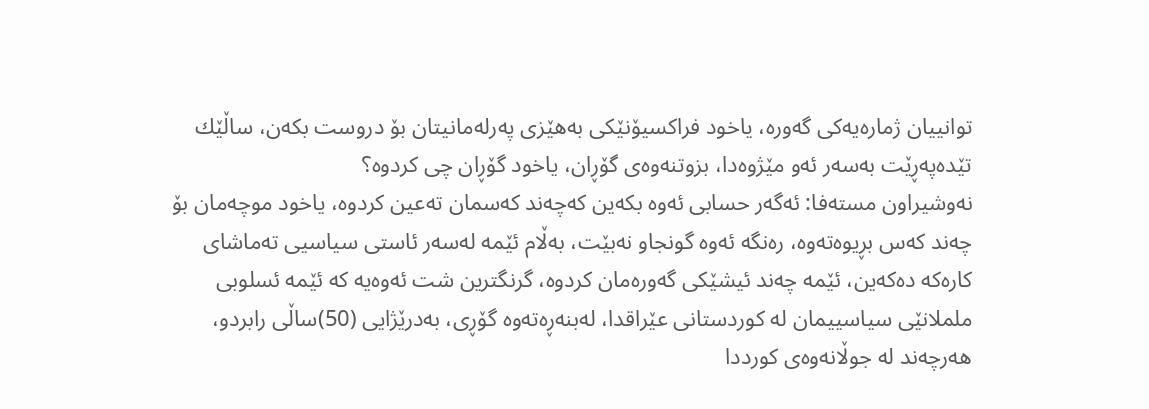توانییان ژماره‌یه‌كی گه‌وره‌، یاخود فراكسیۆنێكی به‌هێزی په‌رله‌مانیتان بۆ دروست بكه‌ن، ساڵێك تێده‌په‌ڕێت به‌سه‌ر ئه‌و مێژوه‌دا، بزوتنه‌وه‌ی گۆڕان، یاخود گۆڕان چی كردوه‌؟
نه‌وشیراون مسته‌فا: ئه‌گه‌ر حسابی‌ ئه‌وه‌ بكه‌ین كه‌چه‌ند كه‌سمان ته‌عین كردوه‌، یاخود موچه‌مان بۆ چه‌ند كه‌س بڕیوه‌ته‌وه‌، ره‌نگه‌ ئه‌وه‌ گونجاو نه‌بێت، به‌ڵام ئێمه‌ له‌سه‌ر ئاستی سیاسیی ته‌ماشای كاره‌كه‌ ده‌كه‌ین، ئێمه‌ چه‌ند ئیشێكی گه‌وره‌مان كردوه‌، گرنگترین شت ئه‌وه‌یه‌ كه‌ ئێمه‌ ئسلوبی‌ ململانێی‌ سیاسییمان له‌ كوردستانی عێراقدا، له‌بنه‌ڕه‌ته‌وه‌ گۆڕی‌، به‌درێژایی (50)ساڵی‌ رابردو، هه‌رچه‌ند له‌ جوڵانه‌وه‌ی كورددا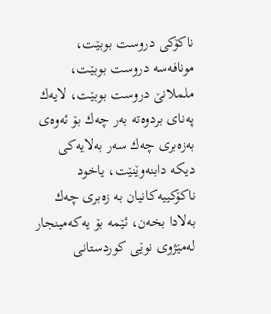ناكۆكی‌ دروست بوبێت، مونافه‌سه‌ دروست بوبێت، ململانێ‌ دروست بوبێت، لایه‌ك په‌نای بردوه‌ته‌ به‌ر چه‌ك بۆ ئه‌وه‌ی به‌زه‌بری چه‌ك سه‌ر به‌لایه‌كی دیكه‌ دابنه‌وێنێت، یاخود ناكۆكییه‌كانیان به‌ زه‌بری چه‌ك به‌لادا بخه‌ن، ئێمه‌ بۆ یه‌كه‌مینجار له‌مێژوی نوێی‌ كوردستانی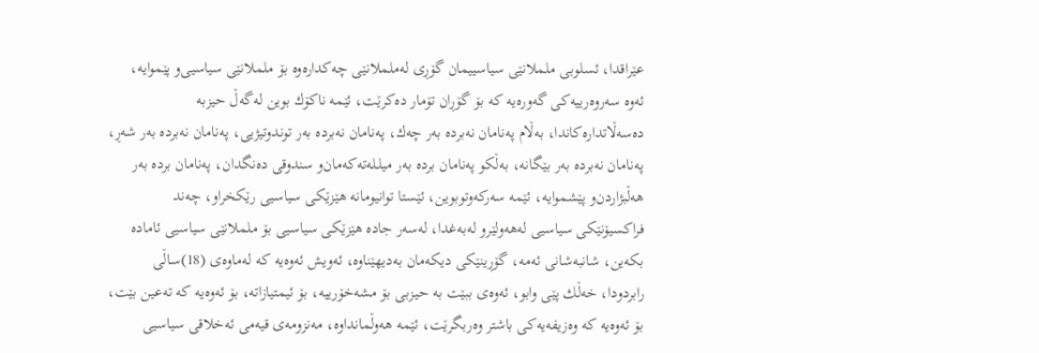عێراقدا، ئسلوبی‌ ململانێی‌ سیاسییمان گۆڕی له‌ململانێی چه‌كداره‌وه‌ بۆ ململانێی‌ سیاسیی‌و پێموایه‌، ئه‌وه‌ سه‌روه‌رییه‌كی گه‌وره‌یه‌ كه‌ بۆ گۆڕان تۆمار ده‌كرێت، ئێمه‌ ناكۆك بوین له‌گه‌ڵ‌ حیزبه‌ ده‌سه‌ڵاتداره‌كاندا، به‌ڵام په‌نامان نه‌برده‌ به‌ر چه‌ك، په‌نامان نه‌برده‌ به‌ر توندوتیژیی، په‌نامان نه‌برده‌ به‌ر شه‌ڕ، په‌نامان نه‌برده‌ به‌ر بێگانه‌، به‌ڵكو په‌نامان برده‌ به‌ر میلـله‌ته‌كه‌مان‌و سندوقی ده‌نگدان، په‌نامان برده‌ به‌ر هه‌ڵبژاردن‌و پێشموایه‌، ئێمه‌ سه‌ركه‌وتوبوین، ئێستا توانیومانه‌ هێزێكی سیاسیی رێكخراو، چه‌ند فراكسیۆنێكی سیاسیی له‌هه‌ولێرو له‌به‌غدا، له‌سه‌ر جاده‌ هێزێكی سیاسیی بۆ ململانێی سیاسیی ئاماده‌ بكه‌ین، شانبه‌شانی ئه‌مه‌، گۆڕینێكی دیكه‌مان به‌دیهێناوه‌، ئه‌ویش ئه‌وه‌یه‌ كه‌ له‌ماوه‌ی (18)ساڵی‌ رابردودا، خه‌ڵك پێی وابو، ئه‌وه‌ی ببێت به‌ حیزبی‌ بۆ مشه‌خۆرییه‌، بۆ ئیمتیازاته‌، بۆ ئه‌وه‌یه‌ كه‌ ته‌عین بێت، بۆ ئه‌وه‌یه‌ كه‌ وه‌زیفه‌یه‌كی باشتر وه‌ربگرێت، ئێمه‌ هه‌وڵمانداوه‌، مه‌نزومه‌ی قیه‌می ئه‌خلاقی سیاسیی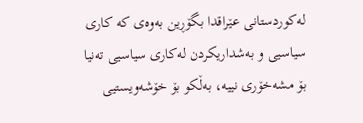له‌كوردستانی عێراقدا بگۆڕین به‌وه‌ی كه‌ كاری سیاسیی و به‌شداریكردن له‌كاری سیاسیی ته‌نیا بۆ مشه‌خۆری نییه‌، به‌ڵكو بۆ خۆشه‌ویستیی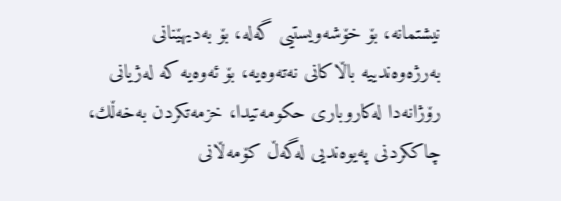نیشتمانه‌، بۆ خۆشه‌ویستیی گه‌له‌، بۆ به‌دیهێنانی به‌رژه‌وه‌ندییه‌ باڵاكانی نه‌ته‌وه‌یه‌، بۆ ئه‌وه‌یه‌ كه‌ له‌ژیانی رۆژانه‌دا له‌كاروباری حكومه‌تیدا، خزمه‌تكردن به‌خه‌ڵك، چاككردنی په‌یوه‌ندیی له‌گه‌ڵ‌ كۆمه‌ڵانی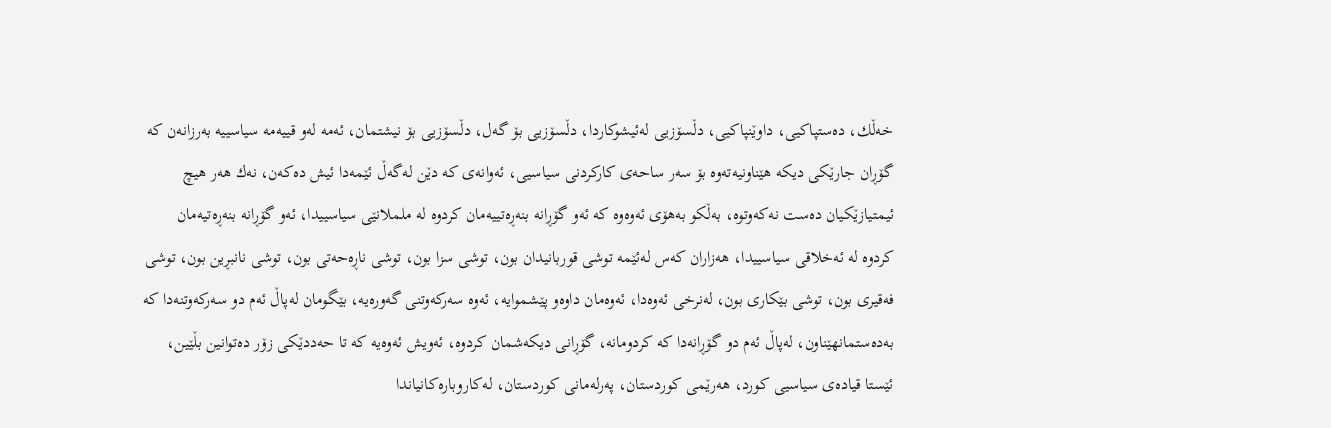خه‌ڵك، ده‌ستپاكیی، داوێنپاكیی، دڵسۆزیی له‌ئیشوكاردا، دڵسۆزیی بۆ گه‌ل، دڵسۆزیی بۆ نیشتمان، ئه‌مه‌ له‌و قییه‌مه‌ سیاسییه‌ به‌رزانه‌ن كه‌ گۆڕان جارێكی دیكه‌ هێناونیه‌ته‌وه‌ بۆ سه‌ر ساحه‌ی كاركردنی سیاسیی، ئه‌وانه‌ی كه‌ دێن له‌گه‌ڵ‌ ئێمه‌دا ئیش ده‌كه‌ن، نه‌ك هه‌ر هیچ ئیمتیازێكیان ده‌ست نه‌كه‌وتوه‌، به‌ڵكو به‌هۆی ئه‌وه‌وه‌ كه‌ ئه‌و گۆڕانه‌ بنه‌ڕه‌تییه‌مان كردوه‌ له‌ ململانێی‌ سیاسییدا، ئه‌و گۆڕانه‌ بنه‌ڕه‌تیه‌مان كردوه‌ له‌ ئه‌خلاقی سیاسییدا، هه‌زاران كه‌س له‌ئێمه‌ توشی قوربانیدان بون، توشی سزا بون، توشی ناڕه‌حه‌تی بون، توشی نانبڕین بون، توشی فه‌قیری بون، توشی بێكاری بون، له‌نرخی ئه‌وه‌دا، ئه‌وه‌مان داوه‌‌و پێشموایه‌، ئه‌وه‌ سه‌ركه‌وتنی گه‌وره‌یه‌، بێگومان له‌پاڵ‌ ئه‌م دو سه‌ركه‌وتنه‌دا كه‌ به‌ده‌ستمانهێناون، له‌پاڵ‌ ئه‌م دو گۆڕانه‌دا كه‌ كردومانه‌، گۆڕانی دیكه‌شمان كردوه‌، ئه‌ویش ئه‌وه‌یه‌ كه‌ تا حه‌ددێكی زۆر ده‌توانین بڵێین، ئێستا قیاده‌ی سیاسیی كورد، هه‌رێمی كوردستان، په‌رله‌مانی كوردستان، له‌كاروباره‌كانیاندا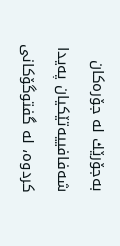به‌جۆرێك له‌ جۆره‌كان شه‌فافییه‌تێكیان په‌یدا كردوه‌، له‌ گفتوگۆكانی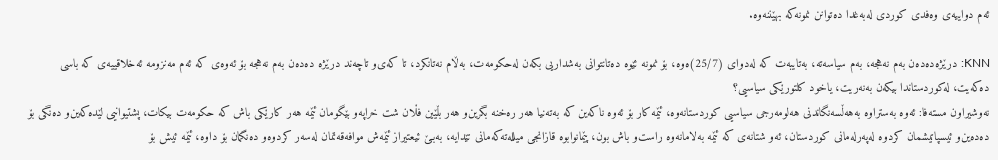ئه‌م دواییه‌ی وه‌فدی كوردی له‌به‌غدا ده‌توانن نمونه‌كه‌ بهێننه‌وه‌.

KNN: درێژه‌ده‌ده‌ن به‌م نه‌هجه‌، به‌م سیاسه‌ته‌، به‌تایبه‌ت كه‌ له‌دوای (25/7)ه‌وه‌، بۆ نمونه‌ ئێوه‌ ده‌تانتوانی به‌شداریی بكه‌ن له‌حكومه‌ت، به‌ڵام نه‌تانكرد، تا كه‌ی‌و تاچه‌ند درێژه‌ ده‌ده‌ن به‌م نه‌هجه‌ بۆ ئه‌وه‌ی كه‌ ئه‌م مه‌نزومه‌ ئه‌خلاقییه‌ی كه‌ باسی‌ ده‌كه‌یت، له‌كوردستاندا بیكه‌ن به‌نه‌ریت، یاخود كلتورێكی سیاسیی؟
نه‌وشیراون مسته‌فا: ئه‌وه‌ به‌ستراوه‌ به‌هه‌ڵسه‌نگاندنی هه‌لومه‌رجی سیاسیی كوردستانه‌وه‌، ئێمه‌ كار بۆ ئه‌وه‌ ناكه‌ین كه‌ به‌ته‌نیا هه‌ر ره‌خنه‌ بگرین‌و هه‌ر بڵێین فڵان شت خراپه‌‌و بێگومان ئێمه‌ هه‌ر كارێكی باش كه‌ حكومه‌ت بیكات، پشتیوانیی لێده‌كه‌ین‌و ده‌نگی بۆ ده‌ده‌ین‌و ئیسپاتیشمان كردوه‌ له‌په‌رله‌مانی كوردستان، ئه‌و شتانه‌ی كه‌ ئێمه‌ به‌لامانه‌وه‌ راست‌و باش بون، پێمانوابوه‌ قازانجی میلله‌ته‌كه‌مانی تێدایه‌، به‌بـێ‌ ئیعتیراز ئێمه‌ش موافه‌قه‌تمان له‌سه‌ر كردوه‌و ده‌نگمان بۆ داوه‌، ئێمه‌ ئیش بۆ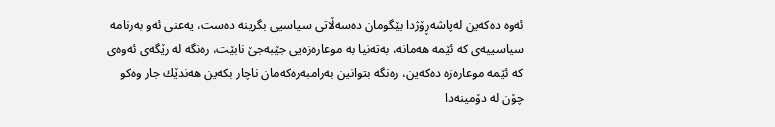ئه‌وه‌ ده‌كه‌ین له‌پاشه‌ڕۆژدا بێگومان ده‌سه‌ڵاتی سیاسیی بگرینه‌ ده‌ست، یه‌عنی‌ ئه‌و به‌رنامه‌ سیاسییه‌ی كه‌ ئێمه‌ هه‌مانه‌، به‌ته‌نیا به‌ موعاره‌زه‌یی جێبه‌جێ‌ نابێت، ره‌نگه‌ له‌ رێگه‌ی ئه‌وه‌ی كه‌ ئێمه‌ موعاره‌زه‌ ده‌كه‌ین، ره‌نگه‌ بتوانین به‌رامبه‌ره‌كه‌مان ناچار بكه‌ین هه‌ندێك جار وه‌كو چۆن له‌ دۆمینه‌دا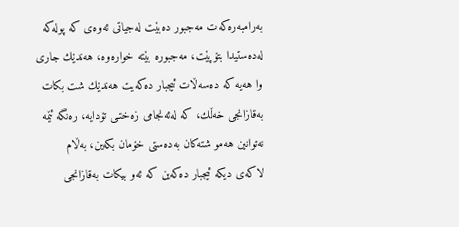به‌رامبه‌ره‌كه‌ت مه‌جبور ده‌بێت له‌جیاتی ئه‌وه‌ی كه‌ پوله‌كه‌ له‌ده‌ستیدا بتۆپێت، مه‌جبوره‌ بێته‌ خواره‌وه‌، هه‌ندێك جاری وا هه‌یه‌ كه‌ ده‌سه‌ڵات ئیجبار ده‌كه‌یت هه‌ندێك شت بكات به‌قازانجی خه‌ڵك، كه‌ له‌ئه‌نجامی‌ زه‌ختـی‌ تۆدایه‌، ره‌نگه‌ ئێمه‌ نه‌توانین هه‌مو شته‌كان به‌ده‌ستی‌ خۆمان بكه‌ین، به‌ڵام لاكه‌ی دیكه‌ ئیجبار ده‌كه‌ین كه‌ ئه‌و بیكات به‌قازانجی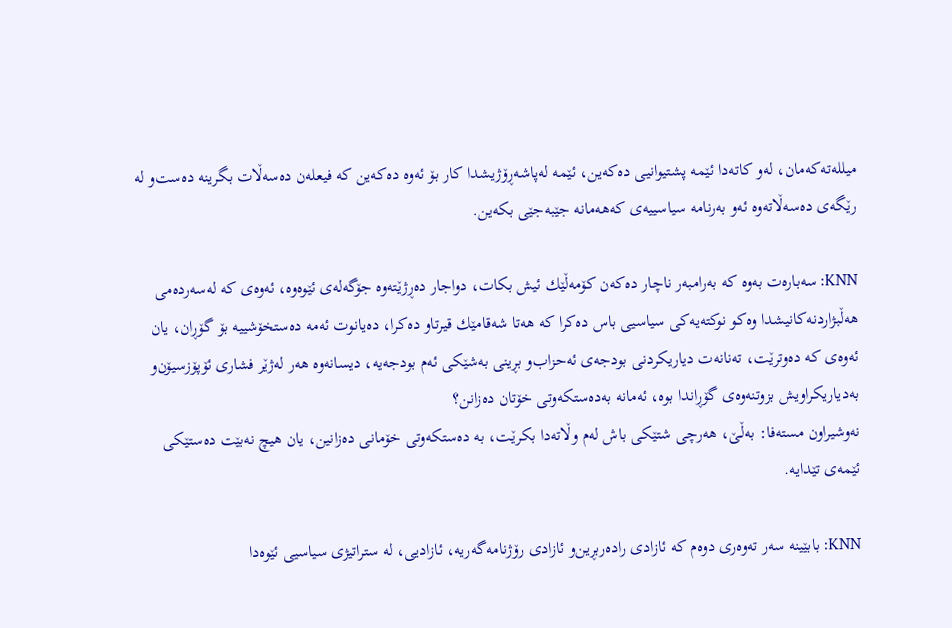میلله‌ته‌كه‌مان، له‌و كاته‌دا ئێمه‌ پشتیوانیی ده‌كه‌ین، ئێمه‌ له‌پاشه‌ڕۆژیشدا كار بۆ ئه‌وه‌ ده‌كه‌ین كه‌ فیعله‌ن ده‌سه‌ڵات بگرینه‌ ده‌ست‌و له‌ رێگه‌ی ده‌سه‌ڵاته‌وه‌ ئه‌و به‌رنامه‌ سیاسییه‌ی كه‌هه‌مانه‌ جێبه‌جێی‌ بكه‌ین.

KNN: سه‌باره‌ت به‌وه‌ كه‌ به‌رامبه‌ر ناچار ده‌كه‌ن كۆمه‌ڵێك ئیش بكات، دواجار ده‌ڕژێته‌وه‌ جۆگه‌له‌ی ئێوه‌وه‌، ئه‌وه‌ی كه‌ له‌سه‌رده‌می هه‌ڵبژاردنه‌كانیشدا وه‌كو نوكته‌یه‌كی سیاسیی باس ده‌كرا كه‌ هه‌تا شه‌قامێك قیرتاو ده‌كرا، ده‌یانوت ئه‌مه‌ ده‌ستخۆشییه‌ بۆ گۆڕان، یان ئه‌وه‌ی كه‌ ده‌وترێت، ته‌نانه‌ت دیاریكردنی بودجه‌ی ئه‌حزاب‌و بڕینی‌ به‌شێكی ئه‌م بودجه‌یه‌، دیسانه‌وه‌ هه‌ر له‌ژێر فشاری ئۆپۆزسیۆن‌و به‌دیاریكراویش بزوتنه‌وه‌ی گۆڕاندا بوه‌، ئه‌مانه‌ به‌ده‌ستكه‌وتی خۆتان ده‌زانن؟
نه‌وشیراون مسته‌فا: به‌ڵـێ‌، هه‌رچی شتێكی باش له‌م وڵاته‌دا بكرێت، به‌ ده‌ستكه‌وتی خۆمانی ده‌زانین، یان هیچ نه‌بێت ده‌ستێكی ئێمه‌ی تێدایه‌.

KNN: بابێینه‌ سه‌ر ته‌وه‌ری‌ دوه‌م كه‌ ئازادی‌ راده‌ربڕین‌و ئازادی‌ رۆژنامه‌گه‌ریه‌، ئازادیی، له‌ ستراتیژی سیاسیی ئێوه‌دا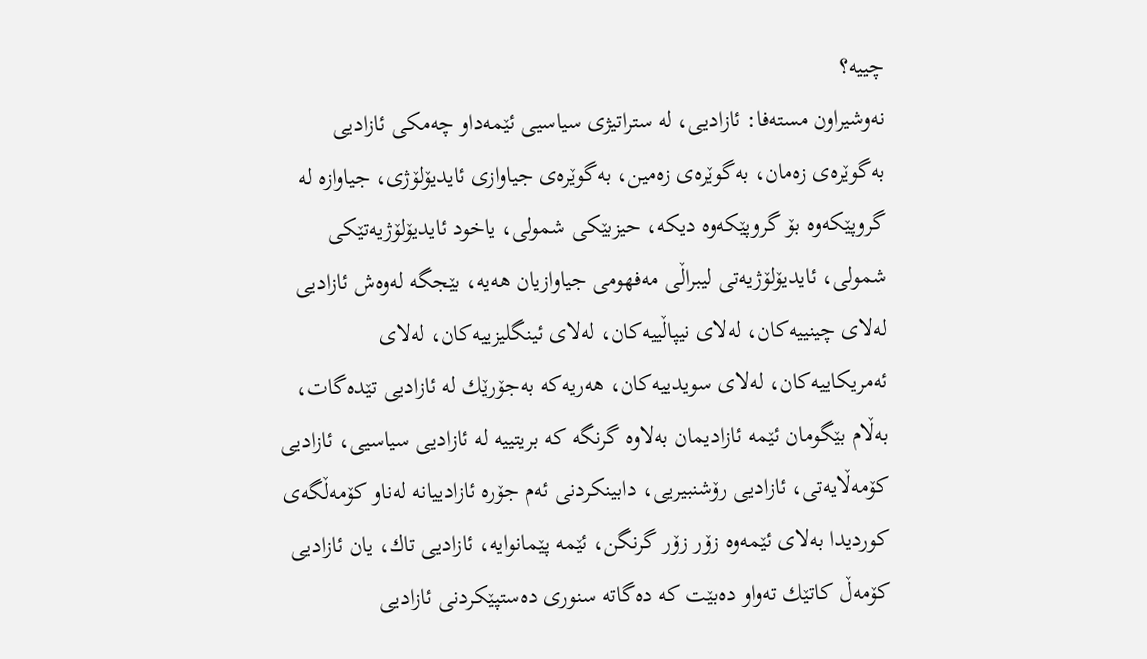چییه‌؟
نه‌وشیراون مسته‌فا: ئازادیی، له‌ ستراتیژی سیاسیی ئێمه‌دا‌و چه‌مكی ئازادیی به‌گوێره‌ی زه‌مان، به‌گوێره‌ی زه‌مین، به‌گوێره‌ی جیاوازی ئایدیۆلۆژی، جیاوازه‌ له‌ گروپێكه‌وه‌ بۆ گروپێكه‌وه‌ دیكه‌، حیزبێكی شمولی‌، یاخود ئایدیۆلۆژیه‌تێكی شمولی‌، ئایدیۆلۆژیه‌تی لیبراڵی‌ مه‌فهومی جیاوازیان هه‌یه‌، بێجگه‌ له‌وه‌ش ئازادیی له‌لای چینییه‌كان، له‌لای نیپاڵییه‌كان، له‌لای ئینگلیزییه‌كان، له‌لای ئه‌مریكاییه‌كان، له‌لای سویدییه‌كان، هه‌ریه‌كه‌ به‌جۆرێك له‌ ئازادیی تێده‌گات، به‌ڵام بێگومان ئێمه‌ ئازادیمان به‌لاوه‌ گرنگه‌ كه‌ بریتییه‌ له‌ ئازادیی سیاسیی، ئازادیی كۆمه‌ڵایه‌تی، ئازادیی رۆشنبیریی، دابینكردنی ئه‌م جۆره‌ ئازادییانه‌ له‌ناو كۆمه‌ڵگه‌ی كوردیدا به‌لای ئێمه‌وه‌ زۆر زۆر گرنگن، ئێمه‌ پێمانوایه‌، ئازادیی تاك، یان ئازادیی كۆمه‌ڵ‌ كاتێك ته‌واو ده‌بێت كه‌ ده‌گاته‌ سنوری ده‌ستپێكردنی ئازادیی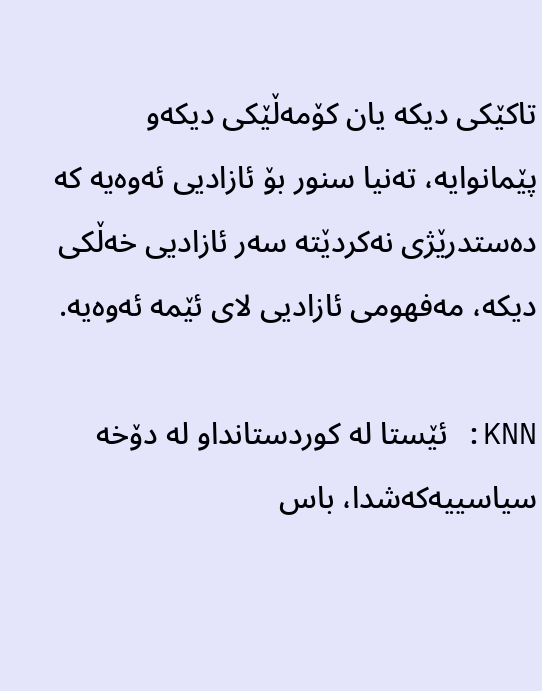تاكێكی دیكه‌ یان كۆمه‌ڵێكی دیكه‌‌و پێمانوایه‌، ته‌نیا سنور بۆ ئازادیی ئه‌وه‌یه‌ كه‌ ده‌ستدرێژی نه‌كردێته‌ سه‌ر ئازادیی خه‌ڵكی دیكه‌، مه‌فهومی ئازادیی لای ئێمه‌ ئه‌وه‌یه‌.

KNN: ئێستا له‌ كوردستاندا‌و له‌ دۆخه‌ سیاسییه‌كه‌شدا، باس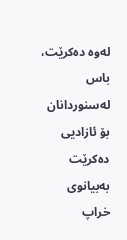له‌وه‌ ده‌كرێت، باس له‌سنوردانان بۆ ئازادیی ده‌كرێت به‌بیانوی خراپ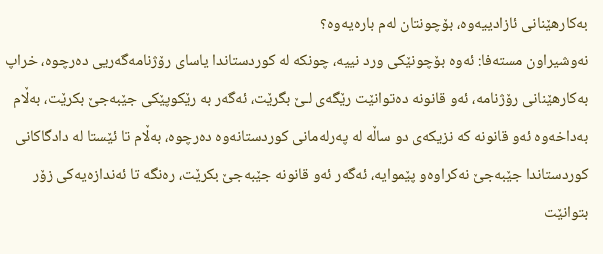به‌كارهێنانی ئازادییه‌وه‌، بۆچونتان له‌م باره‌یه‌وه‌؟
نه‌وشیراون مسته‌فا: ئه‌وه‌ بۆچونێكی ورد نییه‌، چونكه‌ له‌ كوردستاندا یاسای رۆژنامه‌گه‌ریی ده‌رچوه‌، خراپ به‌كارهێنانی رۆژنامه‌، ئه‌و قانونه‌ ده‌توانێت رێگه‌ی لـێ‌ بگرێت، ئه‌گه‌ر به‌ رێكوپێكی جێبه‌جێ‌ بكرێت، به‌ڵام به‌داخه‌وه‌ ئه‌و قانونه‌ كه‌ نزیكه‌ی دو ساڵه‌ له‌ په‌رله‌مانی كوردستانه‌وه‌ ده‌رچوه‌، به‌ڵام تا ئێستا له‌ دادگاكانی كوردستاندا جێبه‌جێ‌ نه‌كراوه‌‌و پێموایه‌، ئه‌گه‌ر ئه‌و قانونه‌ جێبه‌جێ‌ بكرێت، ره‌نگه‌ تا ئه‌ندازه‌یه‌كی زۆر بتوانێت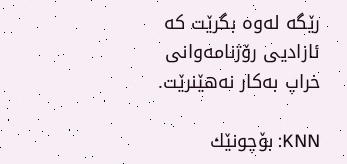رێگه‌ له‌وه‌ بگرێت كه‌ ئازادیی رۆژنامه‌وانی خراپ به‌كار نه‌هێنرێت.

KNN: بۆچونێك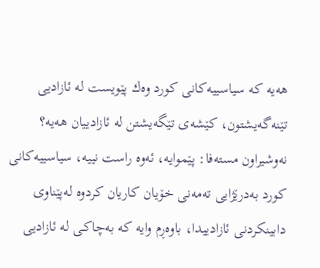هه‌یه‌ كه‌ سیاسییه‌كانی كورد وه‌ك پێویست له‌ ئازادیی تێنه‌گه‌یشتون، كێشه‌ی تێگه‌یشتن له‌ ئازادییان هه‌یه‌؟
نه‌وشیراون مسته‌فا: پێموایه‌، ئه‌وه‌ راست نییه‌، سیاسییه‌كانی كورد به‌درێژایی ته‌مه‌نی خۆیان كاریان كردوه‌ له‌پێناوی دابینكردنی ئازادییدا، باوه‌ڕم وایه‌ كه‌ به‌چاكـی‌ له‌ ئازادیی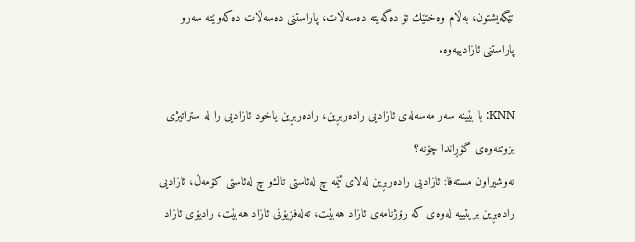تێگه‌یشتون، به‌ڵام وه‌ختێك تۆ ده‌گه‌یته‌ ده‌سه‌ڵات، پاراستنی ده‌سه‌ڵات ده‌كه‌وێته‌ سه‌رو پاراستنی ئازادییه‌وه‌.

KNN: با بێینه‌ سه‌ر مه‌سه‌له‌ی ئازادیی راده‌ربڕین، راده‌ربڕین یاخود ئازادیی را له‌ ستراتیژی بزوتنه‌وه‌ی گۆڕاندا چۆنه‌؟
نه‌وشیراون مسته‌فا: ئازادیی راده‌ربڕین له‌لای ئێمه‌ چ له‌ئاستی تاك‌و چ له‌ئاستی كۆمه‌ڵ‌، ئازادیی راده‌بڕین بریتییه‌ له‌وه‌ی كه‌ رۆژنامه‌ی ئازاد هه‌بێت، ته‌له‌فزیۆنی ئازاد هه‌بێت، رادیۆی ئازاد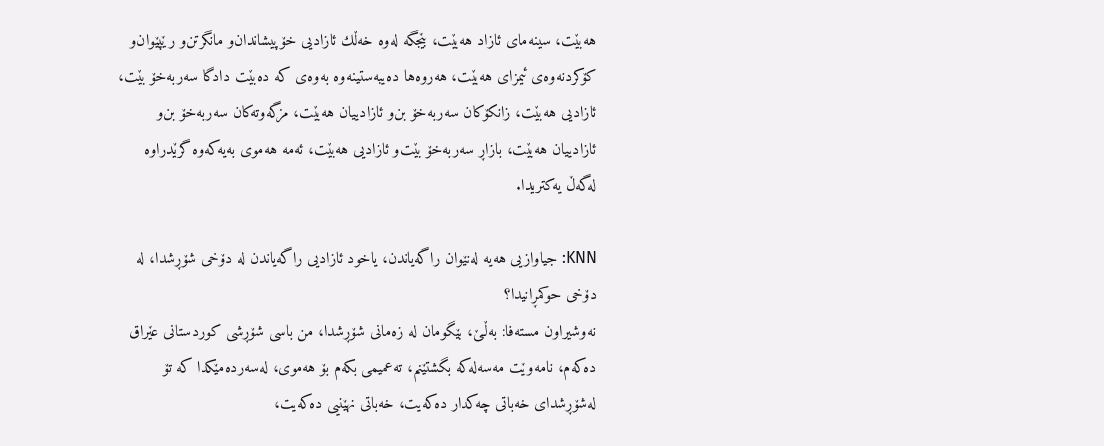هه‌بێت، سینه‌مای ئازاد هه‌بێت، بێجگه‌ له‌وه‌ خه‌ڵك ئازادیی خۆپیشاندان‌و مانگرتن‌و رێپێوان‌و كۆكردنه‌وه‌ی ئیمزای هه‌بێت، هه‌روه‌ها ده‌یبه‌ستینه‌وه‌ به‌وه‌ی كه‌ ده‌بێت دادگا سه‌ربه‌خۆ بێت، ئازادیی هه‌بێت، زانكۆكان سه‌ربه‌خۆ بن‌و ئازادییان هه‌بێت، مزگه‌وته‌كان سه‌ربه‌خۆ بن‌و ئازادییان هه‌بێت، بازاڕ سه‌ربه‌خۆ بێت‌و ئازادیی هه‌بێت، ئه‌مه‌ هه‌موی به‌یه‌كه‌وه‌ گرێدراوه‌ له‌گه‌ڵ‌ یه‌كتریدا.

KNN: جیاوازیی هه‌یه‌ له‌نێوان راگه‌یاندن، یاخود ئازادیی راگه‌یاندن له‌ دۆخی شۆڕشدا، له‌ دۆخی حوكمڕانیدا؟
نه‌وشیراون مسته‌فا: به‌ڵـێ‌، بێگومان له‌ زه‌مانی شۆڕشدا، من باسی شۆڕشی كوردستانی عێراق ده‌كه‌م، نامه‌وێت مه‌سه‌له‌كه‌ بگشتێنم، ته‌عمیمی بكه‌م بۆ هه‌موی، له‌سه‌رده‌مێكدا كه‌ تۆ له‌شۆڕشدای خه‌باتی چه‌كدار ده‌كه‌یت، خه‌باتی نهێنیی ده‌كه‌یت،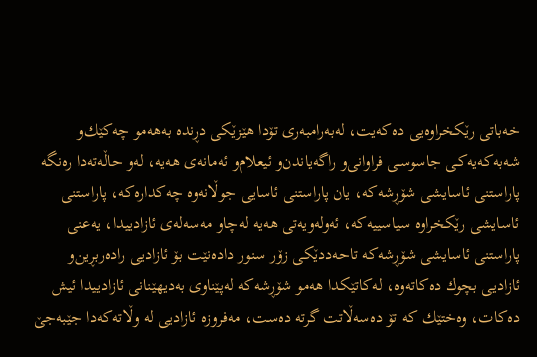خه‌باتی رێكخراوه‌یی ده‌كه‌یت، له‌به‌رامبه‌ری تۆدا هێزێكی دڕنده‌ به‌هه‌مو چه‌كێك‌و شه‌به‌كه‌یه‌كـی‌ جاسوسـی‌ فراوانی‌و راگه‌یاندن‌و ئیعلام‌و ئه‌مانه‌ی هه‌یه‌، له‌و حاڵه‌ته‌دا ره‌نگه‌ پاراستنی ئاسایشی شۆڕشه‌كه‌، یان پاراستنی ئاسایی جوڵانه‌وه‌ چه‌كداره‌كه‌، پاراستنی ئاسایشی رێكخراوه‌ سیاسییه‌كه‌، ئه‌وله‌ویه‌تی هه‌یه‌ له‌چاو مه‌سه‌له‌ی ئازادییدا، یه‌عنی‌ پاراستنی ئاسایشی شۆڕشه‌كه‌ تاحه‌ددێكی زۆر سنور داده‌نێت بۆ ئازادیی راده‌ربڕین‌و ئازادیی بچوك ده‌كاته‌وه‌، له‌كاتێكدا هه‌مو شۆڕشه‌كه‌ له‌پێناوی به‌دیهێنانی ئازادییدا ئیش ده‌كات، وه‌ختێك كه‌ تۆ ده‌سه‌ڵاتت گرته‌ ده‌ست، مه‌فروزه‌ ئازادیی له‌ وڵاته‌كه‌دا جێبه‌جێ‌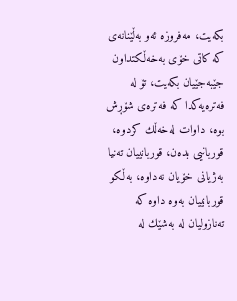بكه‌یت، مه‌فروزه‌ ئه‌و به‌ڵێنانه‌ی كه‌ كاتی خۆی به‌خه‌ڵكتداون جێبه‌جێیان بكه‌یت، تۆ له‌ فه‌تره‌یه‌كدا كه‌ فه‌تره‌ی شۆڕش بوه‌، داوات له‌خه‌ڵك كردوه‌، قوربانیی بده‌ن، قوربانییان ته‌نیا به‌ژیانی خۆیان نه‌داوه‌، به‌ڵكو قوربانییان به‌وه‌ داوه‌ كه‌ ته‌نازولیان له‌ به‌شێك له‌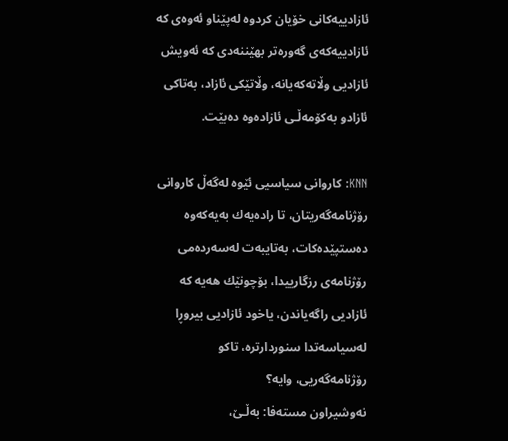ئازادییه‌كانی خۆیان كردوه‌ له‌پێناو ئه‌وه‌ی كه‌ ئازادییه‌كه‌ی گه‌وره‌تر بهێننه‌دی كه‌ ئه‌ویش ئازادیی وڵاته‌كه‌یانه‌، وڵاتێكی ئازاد، به‌تاكی ئازاد‌و به‌كۆمه‌ڵـی‌ ئازاده‌وه‌ ده‌بێت.

KNN: كاروانی سیاسیی ئێوه‌ له‌گه‌ڵ‌ كاروانی رۆژنامه‌گه‌ریتان، تا راده‌یه‌ك به‌یه‌كه‌وه‌ ده‌ستپێده‌كات، به‌تایبه‌ت له‌سه‌رده‌می رۆژنامه‌ی رزگارییدا، بۆچونێك هه‌یه‌ كه‌ ئازادیی راگه‌یاندن، یاخود ئازادیی‌ بیروڕا له‌سیاسه‌تدا سنوردارتره‌، تاكو رۆژنامه‌گه‌ریی، وایه‌؟
نه‌وشیراون مسته‌فا: به‌ڵـێ‌،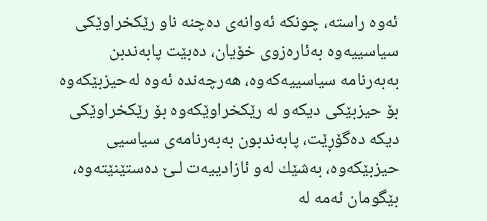ئه‌وه‌ راسته‌، چونكه‌ ئه‌وانه‌ی ده‌چنه‌ ناو رێكخراوێكی سیاسییه‌وه‌ به‌ئاره‌زوی خۆیان، ده‌بێت پابه‌ندبن به‌به‌رنامه‌ سیاسییه‌كه‌وه‌، هه‌رچه‌نده‌ ئه‌وه‌ له‌حیزبێكه‌وه‌ بۆ حیزبێكی دیكه‌و له‌ رێكخراوێكه‌وه‌ بۆ رێكخراوێكی دیكه‌ ده‌گۆڕێت، پابه‌ندبون به‌به‌رنامه‌ی سیاسیی حیزبێكه‌وه‌، به‌شێك له‌و ئازادییه‌ت لـێ‌ ده‌ستێنێته‌وه‌، بێگومان ئه‌مه‌ له‌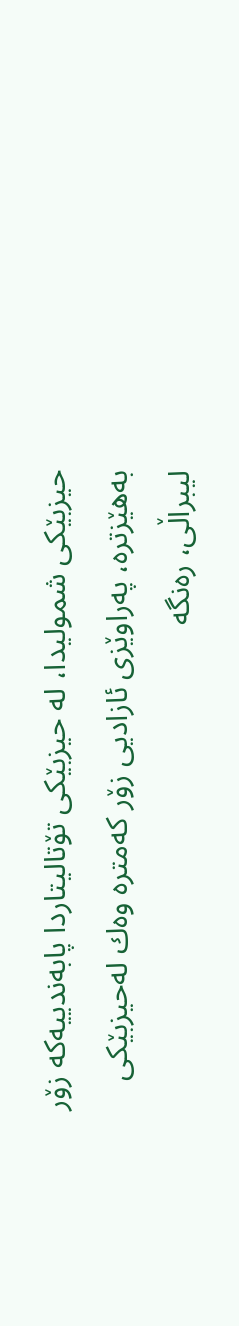حیزبێكی شمولیدا، له‌ حیزبێكی تۆتالیتاردا پابه‌ندییه‌كه‌ زۆر به‌هێزتره‌، په‌راوێزی ئازادیی زۆر كه‌متره‌ وه‌ك له‌حیزبێكی لیبراڵی‌، ره‌نگه‌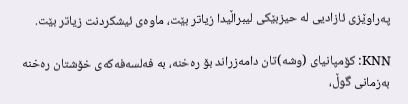په‌راوێزی ئازادیی له‌ حیزبێكی لیبراڵیدا زیاتر بێت، ماوه‌ی ئیشكردنت زیاتر بێت.

KNN: كۆمپانیای (وشه‌)تان دامه‌زراند بۆ ره‌خنه‌، به‌ فه‌لسه‌فه‌كه‌ی خۆشتان ره‌خنه‌ به‌زمانی گوڵ‌،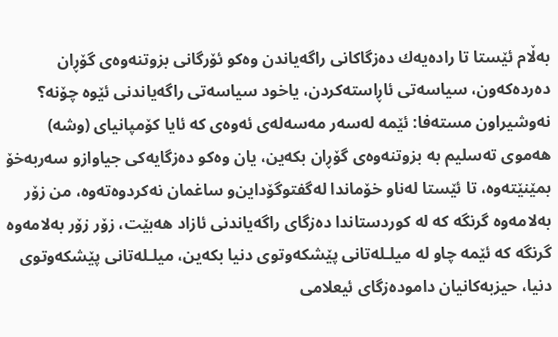به‌ڵام ئێستا تا راده‌یه‌ك ده‌زگاكانی راگه‌یاندن وه‌كو ئۆرگانی بزوتنه‌وه‌ی گۆڕان ده‌رده‌كه‌ون، سیاسه‌تی ئاڕاسته‌كردن، یاخود سیاسه‌تی راگه‌یاندنی ئێوه‌ چۆنه‌؟
نه‌وشیراون مسته‌فا: ئێمه‌ له‌سه‌ر مه‌سه‌له‌ی ئه‌وه‌ی كه‌ ئایا كۆمپانیای (وشه‌) هه‌موی ته‌سلیم به‌ بزوتنه‌وه‌ی گۆڕان بكه‌ین، یان وه‌كو ده‌زگایه‌كی جیاوازو سه‌ربه‌خۆ بمێنێته‌وه‌، تا ئێستا له‌ناو خۆماندا له‌گفتوگۆداین‌و ساغمان نه‌كردوه‌ته‌وه‌، من زۆر به‌لامه‌وه‌ گرنگه‌ كه‌ له‌ كوردستاندا ده‌زگای راگه‌یاندنی ئازاد هه‌بێت، زۆر زۆر به‌لامه‌وه‌ گرنگه‌ كه‌ ئێمه‌ چاو له‌ میلـله‌تانی پێشكه‌وتوی دنیا بكه‌ین، میلـله‌تانی پێشكه‌وتوی دنیا، حیزبه‌كانیان داموده‌زگای ئیعلامی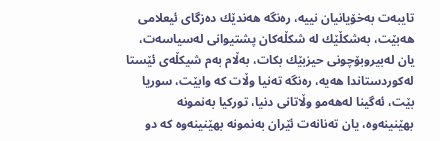تایبه‌ت به‌خۆیانیان نییه‌، ره‌نگه‌ هه‌ندێك ده‌زگای ئیعلامی هه‌بێت، به‌شكڵێك له‌ شكڵه‌كان پشتیوانی له‌سیاسه‌ت، یان له‌بیروبۆچونی حیزبێك بكات، به‌ڵام به‌م شیكڵه‌ی ئێستا له‌كوردستاندا هه‌یه‌، ره‌نگه‌ ته‌نیا وڵات كه‌ وابێت، سوریا بێت، ئه‌گینا له‌هه‌مو وڵاتانی دنیا، توركیا به‌نمونه‌ بهێنینه‌وه‌، یان ته‌نانه‌ت ئێران به‌نمونه‌ بهێنینه‌وه‌ كه‌ دو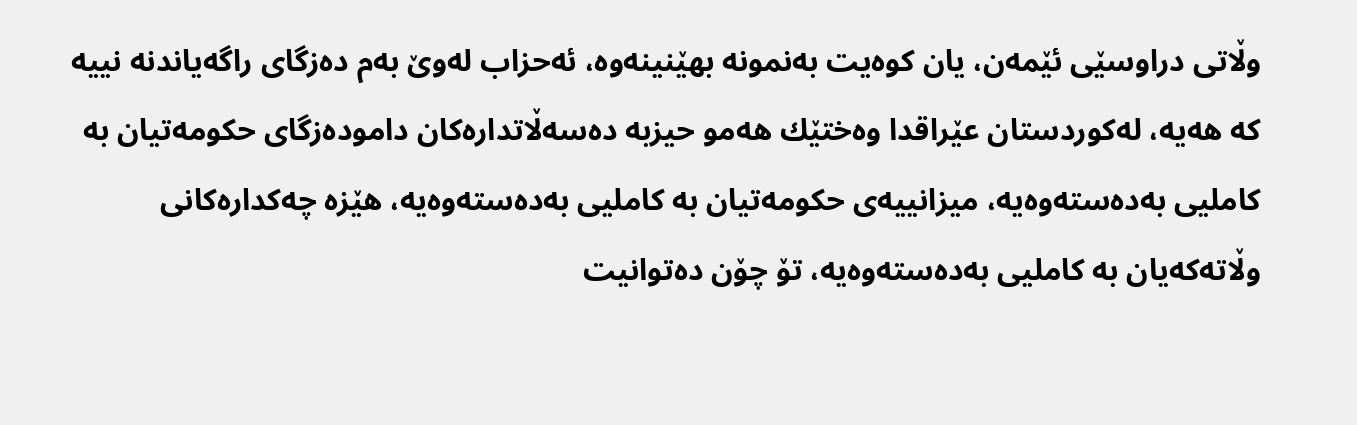وڵاتی دراوسێی ئێمه‌ن، یان كوه‌یت به‌نمونه‌ بهێنینه‌وه‌، ئه‌حزاب له‌وێ‌ به‌م ده‌زگای راگه‌یاندنه‌ نییه‌ كه‌ هه‌یه‌، له‌كوردستان عێراقدا وه‌ختێك هه‌مو حیزبه‌ ده‌سه‌ڵاتداره‌كان داموده‌زگای حكومه‌تیان به‌ كاملیی‌ به‌ده‌سته‌وه‌یه‌، میزانییه‌ی حكومه‌تیان به‌ كاملیی‌ به‌ده‌سته‌وه‌یه‌، هێزه‌ چه‌كداره‌كانی وڵاته‌كه‌یان به‌ كاملیی‌ به‌ده‌سته‌وه‌یه‌، تۆ چۆن ده‌توانیت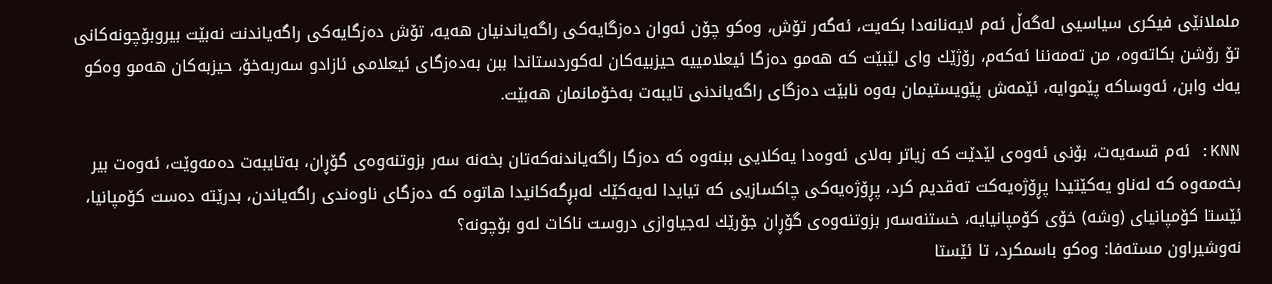ململانێی فیكری سیاسیی له‌گه‌ڵ‌ ئه‌م لایه‌نانه‌دا بكه‌یت، ئه‌گه‌ر تۆش، وه‌كو چۆن ئه‌وان ده‌زگایه‌كی راگه‌یاندنیان هه‌یه‌، تۆش ده‌زگایه‌كی راگه‌یاندنت نه‌بێت بیروبۆچونه‌كانی تۆ رۆشن بكاته‌وه‌، من ته‌مه‌ننا ئه‌كه‌م، رۆژێك وای لێبێت كه‌ هه‌مو ده‌زگا ئیعلامییه‌ حیزبیه‌كان له‌كوردستاندا ببن به‌ده‌زگای ئیعلامی ئازادو سه‌ربه‌خۆ، حیزبه‌كان هه‌مو وه‌كو یه‌ك وابن، ئه‌وساكه‌ پێموایه‌، ئێمه‌ش پێویستیمان به‌وه‌ نابێت ده‌زگای راگه‌یاندنی تایبه‌ت به‌خۆمانمان هه‌بێت.

KNN: ئه‌م قسه‌یه‌ت، بۆنی ئه‌وه‌ی لێدێت كه‌ زیاتر به‌لای ئه‌وه‌دا یه‌كلایی ببنه‌وه‌ كه‌ ده‌زگا راگه‌یاندنه‌كه‌تان بخه‌نه‌ سه‌ر بزوتنه‌وه‌ی گۆڕان، به‌تایبه‌ت ده‌مه‌وێت، ئه‌وه‌ت بیر بخه‌مه‌وه‌ كه‌ له‌ناو یه‌كێتیدا پڕۆژه‌یه‌كت ته‌قدیم كرد، پڕۆژه‌یه‌كی چاكسازیی كه‌ تیایدا له‌یه‌كێك له‌بڕگه‌كانیدا هاتوه‌ كه‌ ده‌زگای ناوه‌ندی راگه‌یاندن، بدرێته‌ ده‌ست كۆمپانیا، ئێستا كۆمپانیای (وشه‌) خۆی كۆمپانیایه‌، خستنه‌سه‌ر بزوتنه‌وه‌ی گۆڕان جۆرێك له‌جیاوازی دروست ناكات له‌و بۆچونه‌؟
نه‌وشیراون مسته‌فا: وه‌كو باسمكرد، تا ئێستا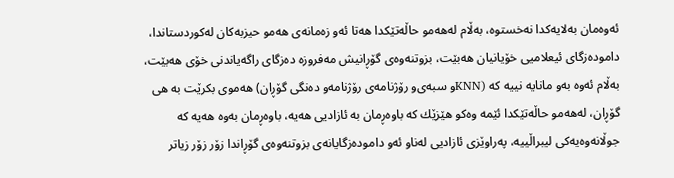ئه‌وه‌مان به‌لایه‌كدا نه‌خستوه‌، به‌ڵام له‌هه‌مو حاڵه‌تێكدا هه‌تا ئه‌و زه‌مانه‌ی هه‌مو حیزبه‌كان له‌كوردستاندا، داموده‌زگای ئیعلامیی خۆیانیان هه‌بێت، بزوتنه‌وه‌ی گۆڕانیش مه‌فروزه‌ ده‌زگای راگه‌یاندنی خۆی هه‌بێت، به‌ڵام ئه‌وه‌ به‌و مانایه‌ نییه‌ كه‌ (KNNو سبه‌ی‌و رۆژنامه‌ی رۆژنامه‌و ده‌نگی گۆڕان) هه‌موی بكرێت به‌ هی‌ گۆڕان، له‌هه‌مو حاڵه‌تێكدا ئێمه‌ وه‌كو هێزێك كه‌ باوه‌ڕمان به‌ ئازادیی هه‌یه‌، باوه‌ڕمان به‌وه‌ هه‌یه‌ كه‌ جوڵانه‌وه‌یه‌كی لیبراڵییه‌، په‌راوێزی ئازادیی له‌ناو ئه‌و داموده‌زگایانه‌ی بزوتنه‌وه‌ی گۆڕاندا زۆر زۆر زیاتر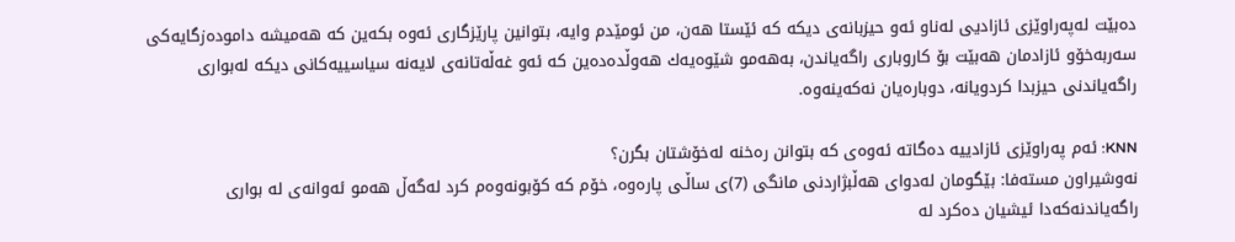ده‌بێت له‌په‌راوێزی ئازادیی له‌ناو ئه‌و حیزبانه‌ی دیكه‌ كه‌ ئێستا هه‌ن، من ئومێدم وایه‌، بتوانین پارێزگاری ئه‌وه‌ بكه‌ین كه‌ هه‌میشه‌ داموده‌زگایه‌كی سه‌ربه‌خۆو ئازادمان هه‌بێت بۆ كاروباری راگه‌یاندن، به‌هه‌مو شێوه‌یه‌ك هه‌وڵده‌ده‌ین كه‌ ئه‌و غه‌ڵه‌تانه‌ی لایه‌نه‌ سیاسییه‌كانی دیكه‌ له‌بواری راگه‌یاندنی حیزبدا كردویانه‌، دوباره‌یان نه‌كه‌ینه‌وه‌.

KNN: ئه‌م په‌راوێزی ئازادییه‌ ده‌گاته‌ ئه‌وه‌ی كه‌ بتوانن ره‌خنه‌ له‌خۆشتان بگرن؟
نه‌وشیراون مسته‌فا: بێگومان له‌دوای هه‌ڵبژاردنی مانگی (7)ی ساڵـی‌ پاره‌وه‌، خۆم كه‌ كۆبونه‌وه‌م كرد له‌گه‌ڵ‌ هه‌مو ئه‌وانه‌ی له‌ بواری راگه‌یاندنه‌كه‌دا ئیشیان ده‌كرد له‌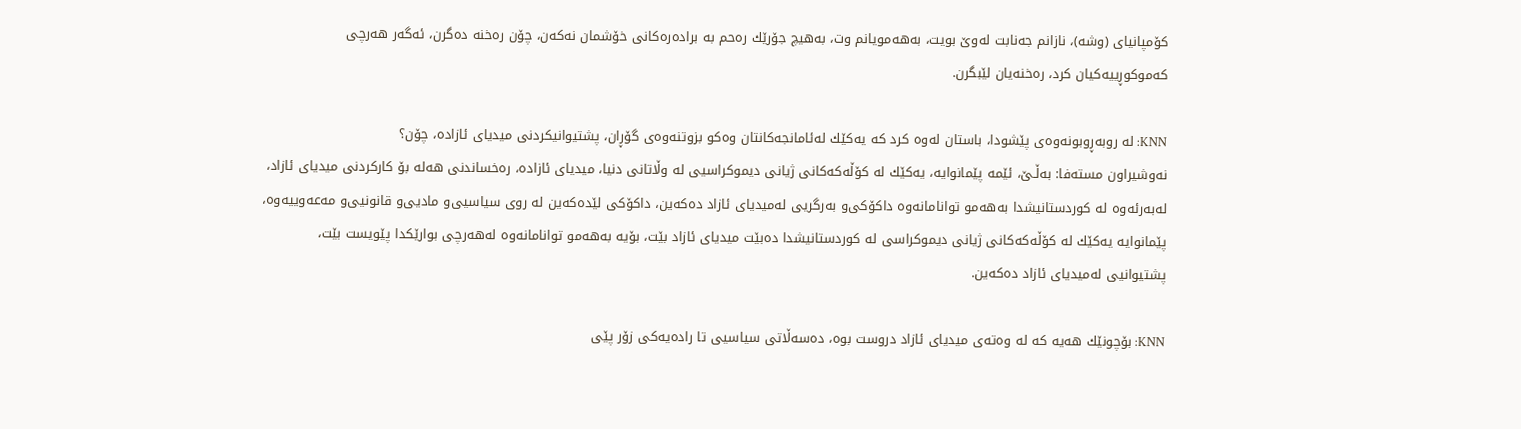كۆمپانیای (وشه‌)، نازانم جه‌نابت له‌وێ‌ بویت، به‌هه‌مویانم وت، به‌هیچ جۆرێك ره‌حم به‌ براده‌ره‌كانی خۆشمان نه‌كه‌ن، چۆن ره‌خنه‌ ده‌گرن، ئه‌گه‌ر هه‌رچی كه‌موكوڕییه‌كیان كرد، ره‌خنه‌یان لێبگرن.

KNN: له‌ روبه‌ڕوبونه‌وه‌ی پێشودا، باستان له‌وه‌ كرد كه‌ یه‌كێك له‌ئامانجه‌كانتان وه‌كو بزوتنه‌وه‌ی گۆڕان، پشتیوانیكردنی میدیای ئازاده‌، چۆن؟
نه‌وشیراون مسته‌فا: به‌ڵـێ‌، ئێمه‌ پێمانوایه‌، یه‌كێك له‌ كۆڵه‌كه‌كانی ژیانی دیموكراسیی له‌ وڵاتانی دنیا، میدیای ئازاده‌، ره‌خساندنی هه‌له‌ بۆ كاركردنی‌ میدیای ئازاد، له‌به‌رئه‌وه‌ له‌ كوردستانیشدا به‌هه‌مو توانامانه‌وه‌ داكۆكی‌و به‌رگریی‌ له‌میدیای ئازاد ده‌كه‌ین، داكۆكی لێده‌كه‌ین له‌ روی سیاسیی‌‌و مادیی‌‌و قانونیی‌‌و مه‌عه‌وییه‌وه‌، پێمانوایه‌ یه‌كێك له‌ كۆڵه‌كه‌كانی ژیانی دیموكراسی له‌ كوردستانیشدا ده‌بێت میدیای ئازاد بێت، بۆیه‌ به‌هه‌مو توانامانه‌وه‌ له‌هه‌رچی بوارێكدا پێویست بێت، پشتیوانیی له‌میدیای ئازاد ده‌كه‌ین.

KNN: بۆچونێك هه‌یه‌ كه‌ له‌ وه‌ته‌ی میدیای ئازاد دروست بوه‌، ده‌سه‌ڵاتی سیاسیی تا راده‌یه‌كی زۆر پێی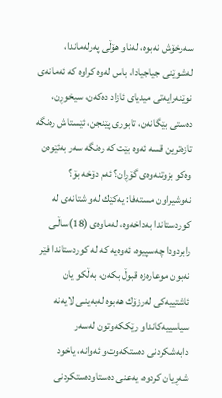سه‌رخۆش نه‌بوه‌، له‌ناو هۆڵی‌ په‌رله‌ماندا، له‌شوێنی جیاجیادا، باس له‌وه‌ كراوه‌ كه‌ ئه‌مانه‌ی نوێنه‌رایه‌تی میدیای ئازاد ده‌كه‌ن، سیخوڕن، ده‌ستی بێگانه‌ن، تابوری پێنجن، ئێستاش ره‌نگه‌ تازه‌ترین قسه‌ ئه‌وه‌ بێت كه‌ ره‌نگه‌ سه‌ر به‌ئێوه‌ن وه‌كو بزوتنه‌وه‌ی گۆڕان؟ ئه‌م دۆخه‌ بۆ؟
نه‌وشیراون مسته‌فا: یه‌كێك له‌و شتانه‌ی له‌ كوردستاندا به‌داخه‌وه‌، له‌ماوه‌ی (18)ساڵـی‌ رابردودا چه‌سپیوه‌، ئه‌وه‌یه‌ كه‌ له‌ كوردستاندا فێر نه‌بون موعاره‌زه‌ قبوڵ‌ بكه‌ن، به‌ڵكو یان ئاشتییه‌كی له‌رزۆك هه‌بوه‌ له‌به‌ینـی‌ لایه‌نه‌ سیاسییه‌كاندا‌و رێككه‌وتون له‌سه‌ر دابه‌شكردنی ده‌ستكه‌وت‌و ئه‌وانه‌، یاخود شه‌ڕیان كردوه‌، یه‌عنی‌ ده‌ستاوده‌ستكردنی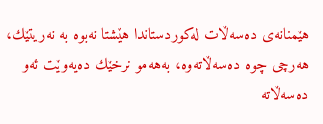هێمنانه‌ی ده‌سه‌ڵات له‌كوردستاندا هێشتا نه‌بوه‌ به‌ نه‌ریتێك، هه‌رچی چوه‌ ده‌سه‌ڵاته‌وه‌، به‌هه‌مو نرخێك ده‌یه‌وێت ئه‌و ده‌سه‌ڵاته‌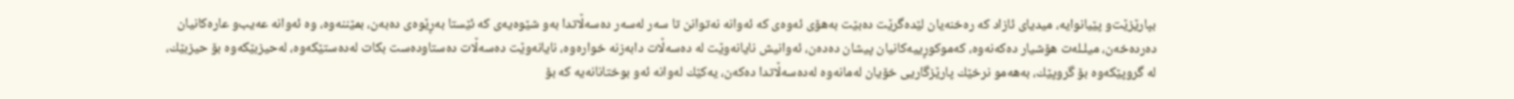بپارێزێت‌و پێیانوایه‌، میدیای ئازاد كه‌ ره‌خنه‌یان لێده‌گرێت ده‌بێت به‌هۆی ئه‌وه‌ی كه‌ ئه‌وانه‌ نه‌توانن تا سه‌ر له‌سه‌ر ده‌سه‌ڵاتدا به‌و شێوه‌یه‌ی كه‌ ئێستا به‌ڕێوه‌ی ده‌به‌ن، بمێننه‌وه‌، وه‌ ئه‌وانه‌ عه‌یب‌و عاره‌كانیان ده‌رده‌خه‌ن، میلـله‌ت هۆشیار ده‌كه‌نه‌وه‌، كه‌موكوڕییه‌كانیان پیشان ده‌ده‌ن، ئه‌وانیش نایانه‌وێت له‌ ده‌سه‌ڵات دابه‌زنه‌ خواره‌وه‌، نایانه‌وێت ده‌سه‌ڵات ده‌ستاوده‌ست بكات له‌ده‌ستێكه‌وه‌، له‌حیزبێكه‌وه‌ بۆ حیزبێك، له‌ گروپێكه‌وه‌ بۆ گروپێك، به‌هه‌مو نرخێك پارێزگاریی خۆیان له‌مانه‌وه‌ له‌ده‌سه‌ڵاتدا ده‌كه‌ن، یه‌كێك له‌وانه‌ ئه‌و بوختانانه‌یه‌ كه‌ بۆ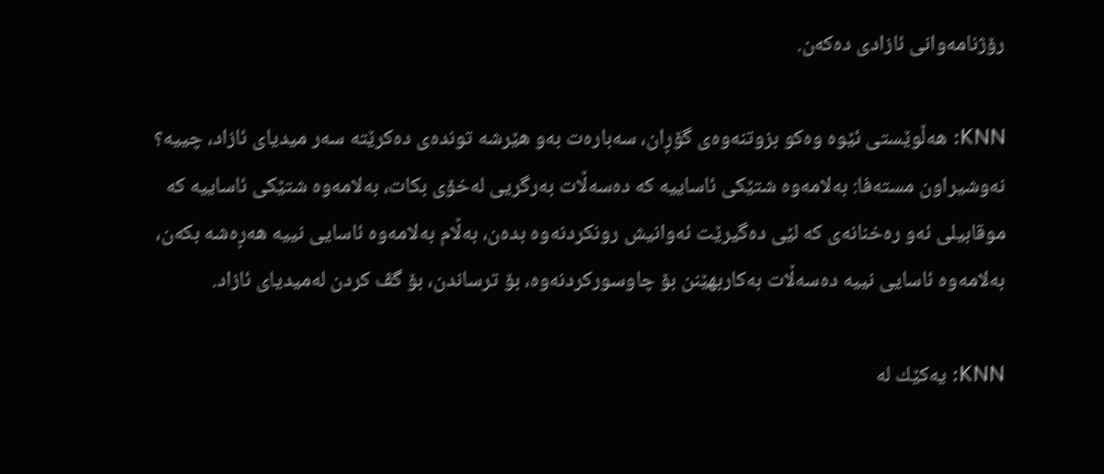رۆژنامه‌وانی ئازادی ده‌كه‌ن.

KNN: هه‌ڵوێستی ئێوه‌ وه‌كو بزوتنه‌وه‌ی گۆڕان، سه‌باره‌ت به‌و هێرشه‌ تونده‌ی ده‌كرێته‌ سه‌ر میدیای ئازاد، چییه‌؟
نه‌وشیراون مسته‌فا: به‌لامه‌وه‌ شتێكی ئاساییه‌ كه‌ ده‌سه‌ڵات به‌رگریی‌ له‌خۆی بكات، به‌لامه‌وه‌ شتێكی ئاساییه‌ كه‌ موقابیلی‌ ئه‌و ره‌خنانه‌ی كه‌ لێی‌ ده‌گیرێت ئه‌وانیش رونكردنه‌وه‌ بده‌ن، به‌ڵام به‌لامه‌وه‌ ئاسایی نییه‌ هه‌ڕه‌شه‌ بكه‌ن، به‌لامه‌وه‌ ئاسایی نییه‌ ده‌سه‌ڵات به‌كاربهێنن بۆ چاوسوركردنه‌وه‌، بۆ ترساندن، بۆ گڤ كردن له‌میدیای ئازاد.

KNN: یه‌كێك له‌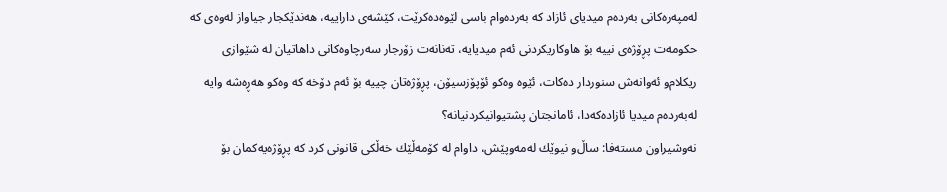له‌مپه‌ره‌كانی به‌رده‌م میدیای ئازاد كه‌ به‌رده‌وام باسی لێوه‌ده‌كرێت، كێشه‌ی داراییه‌، هه‌ندێكجار جیاواز له‌وه‌ی كه‌ حكومه‌ت پڕۆژه‌ی نییه‌ بۆ هاوكاریكردنی ئه‌م میدیایه‌، ته‌نانه‌ت زۆرجار سه‌رچاوه‌كانی داهاتیان له‌ شێوازی ریكلام‌و ئه‌وانه‌ش سنوردار ده‌كات، ئێوه‌ وه‌كو ئۆپۆزسیۆن، پڕۆژه‌تان چییه‌ بۆ ئه‌م دۆخه‌ كه‌ وه‌كو هه‌ڕه‌شه‌ وایه‌ له‌به‌رده‌م میدیا ئازاده‌كه‌دا، ئامانجتان پشتیوانیكردنیانه‌؟
نه‌وشیراون مسته‌فا: ساڵ‌‌و نیوێك له‌مه‌وپێش، داوام له‌ كۆمه‌ڵێك خه‌ڵكی قانونی كرد كه‌ پڕۆژه‌یه‌كمان بۆ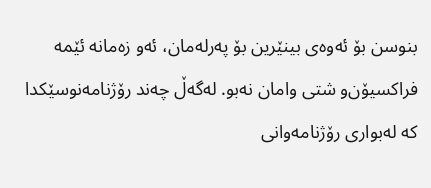بنوسن بۆ ئه‌وه‌ی بینێرین بۆ په‌رله‌مان، ئه‌و زه‌مانه‌ ئێمه‌ فراكسیۆن‌و شتی وامان نه‌بو. له‌گه‌ڵ‌ چه‌ند رۆژنامه‌نوسێكدا كه‌ له‌بواری رۆژنامه‌وانی‌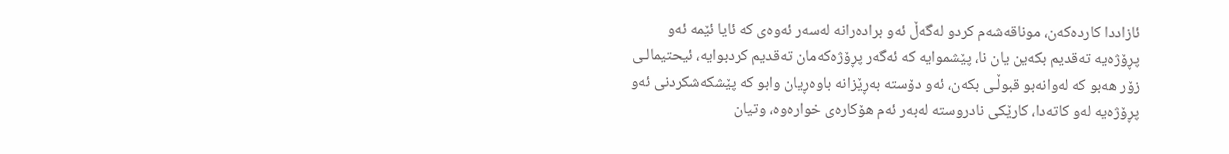ئازاددا كارده‌كه‌ن، موناقه‌شه‌م كرد‌و له‌گه‌ڵ‌ ئه‌و براده‌رانه‌ له‌سه‌ر ئه‌وه‌ی كه‌ ئایا ئێمه‌ ئه‌و پڕۆژه‌یه‌ ته‌قدیم بكه‌ین یان نا، پێشموایه‌ كه‌ ئه‌گه‌ر پڕۆژه‌كه‌مان ته‌قدیم كردبوایه‌، ئیحتیمالـی‌ زۆر هه‌بو كه‌ له‌وانه‌بو قبوڵـی‌ بكه‌ن، ئه‌و دۆسته‌ به‌ڕێزانه‌ باوه‌ڕیان وابو كه‌ پێشكه‌شكردنی ئه‌و پڕۆژه‌یه‌ له‌و كاته‌دا، كارێكی نادروسته‌ له‌به‌ر ئه‌م هۆكاره‌ی خواره‌وه‌، وتیان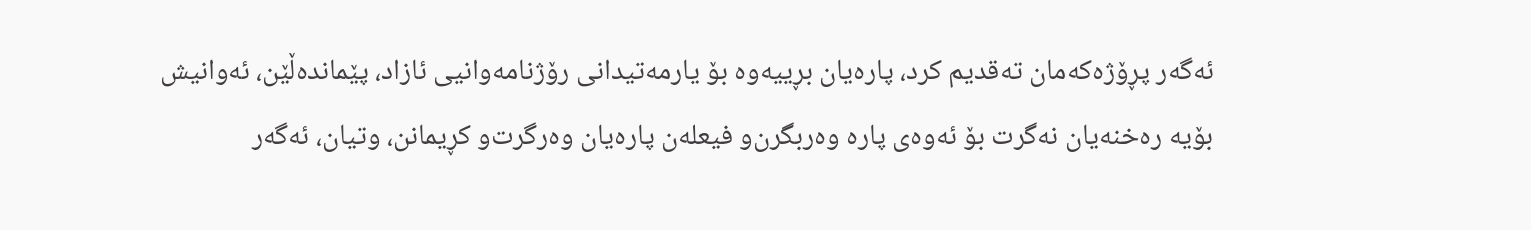ئه‌گه‌ر پڕۆژه‌كه‌مان ته‌قدیم كرد، پاره‌یان بڕییه‌وه‌ بۆ یارمه‌تیدانی رۆژنامه‌وانیی ئازاد، پێمانده‌ڵێن، ئه‌وانیش بۆیه‌ ره‌خنه‌یان نه‌گرت بۆ ئه‌وه‌ی پاره‌ وه‌ربگرن‌و فیعله‌ن پاره‌یان وه‌رگرت‌و كڕیمانن، وتیان، ئه‌گه‌ر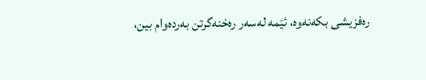ره‌فزیشی بكه‌نه‌وه‌، ئێمه‌ له‌سه‌ر ره‌خنه‌گرتن به‌رده‌وام بین،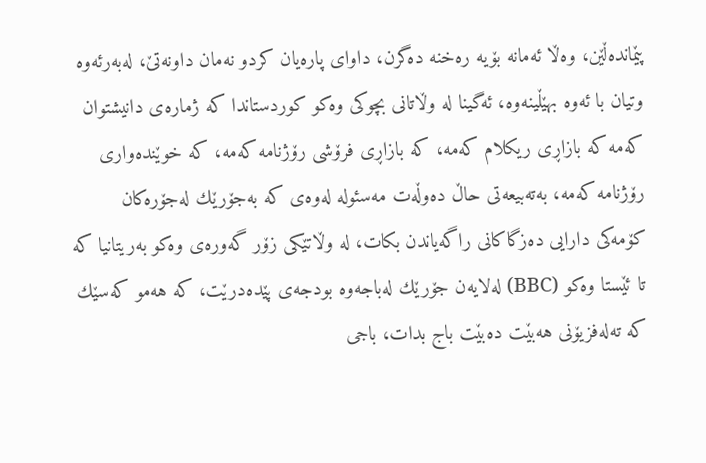پێمانده‌ڵێن، وه‌ڵا ئه‌مانه‌ بۆیه‌ ره‌خنه‌ ده‌گرن، داوای پاره‌یان كردو نه‌مان داونه‌تێ‌، له‌به‌رئه‌وه‌ وتیان با ئه‌وه‌ بهێڵینه‌وه‌، ئه‌گینا له‌ وڵاتانی بچوكی وه‌كو كوردستاندا كه‌ ژماره‌ی دانیشتوان كه‌مه‌ كه‌ بازاڕی ریكلام كه‌مه‌، كه‌ بازاڕی فرۆشی رۆژنامه‌ كه‌مه‌، كه‌ خوێنده‌واری رۆژنامه‌ كه‌مه‌، به‌ته‌بیعه‌تی حاڵ‌ ده‌وڵه‌ت مه‌سئوله‌ له‌وه‌ی كه‌ به‌جۆرێك له‌جۆره‌كان كۆمه‌كی‌ دارایی ده‌زگاكانی راگه‌یاندن بكات، له‌ وڵاتێكی زۆر گه‌وره‌ی وه‌كو به‌ریتانیا كه‌ تا ئێستا وه‌كو (BBC) له‌لایه‌ن جۆرێك له‌باجه‌وه‌ بودجه‌ی‌ پێده‌درێت، كه‌ هه‌مو كه‌سێك كه‌ ته‌له‌فزیۆنی هه‌بێت ده‌بێت باج بدات، باجی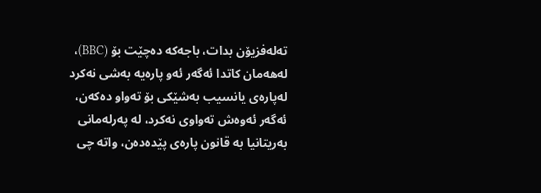ته‌له‌فزیۆن بدات، باجه‌كه‌ ده‌چێت بۆ (BBC)، له‌هه‌مان كاتدا ئه‌گه‌ر ئه‌و پاره‌یه‌ به‌شی نه‌كرد له‌پاره‌ی یانسیب به‌شێكی بۆ ته‌واو ده‌كه‌ن، ئه‌گه‌ر ئه‌وه‌ش ته‌واوی نه‌كرد، له‌ په‌رله‌مانی به‌ریتانیا به‌ قانون پاره‌ی‌ پێده‌ده‌ن، واته‌ چی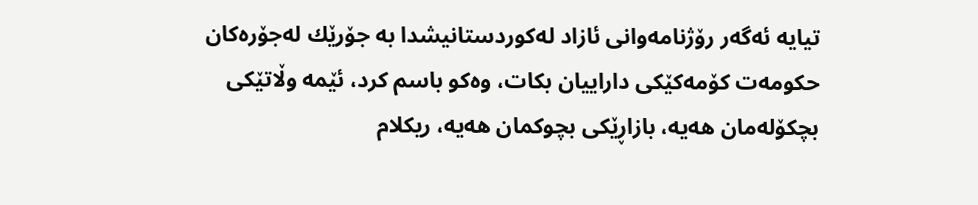تیایه‌ ئه‌گه‌ر رۆژنامه‌وانی ئازاد له‌كوردستانیشدا به‌ جۆرێك له‌جۆره‌كان حكومه‌ت كۆمه‌كێكی داراییان بكات، وه‌كو باسم كرد، ئێمه‌ وڵاتێكی بچكۆله‌مان هه‌یه‌، بازاڕێكی بچوكمان هه‌یه‌، ریكلام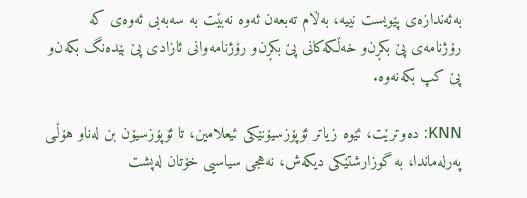به‌ئه‌ندازه‌ی پێویست نییه‌، به‌ڵام ته‌بعه‌ن ئه‌وه‌ نه‌بێت به‌ سه‌به‌بی‌ ئه‌وه‌ی كه‌ رۆژنامه‌ی پێ‌ بكڕن‌و خه‌ڵكه‌كانی پێ‌ بكڕن‌و رۆژنامه‌وانی ئازادی پێ‌ بێده‌نگ بكه‌ن‌و پێ‌ كپ بكه‌نه‌وه‌.

KNN: ده‌وترێت، ئێوه‌ زیاتر ئۆپۆزسیۆنێكی ئیعلامین، تا ئۆپۆزسیۆن بن له‌ناو هۆڵـی‌ په‌رله‌ماندا، به‌ گوزارشتێكی دیكه‌ش، نه‌هجی سیاسیی خۆتان له‌پشت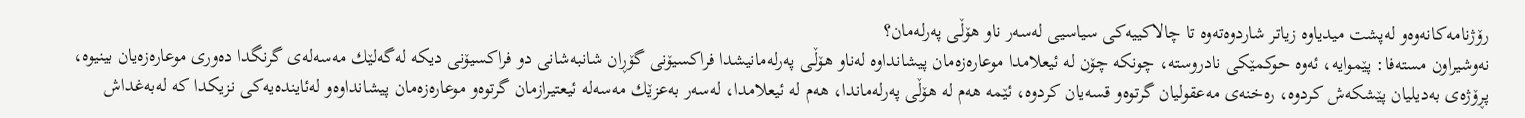رۆژنامه‌كانه‌وه‌و له‌پشت میدیاوه‌ زیاتر شاردوه‌ته‌وه‌ تا چالاكییه‌كی سیاسیی له‌سه‌ر ناو هۆڵـی‌ په‌رله‌مان؟
نه‌وشیراون مسته‌فا: پێموایه‌، ئه‌وه‌ حوكمێكی نادروسته‌، چونكه‌ چۆن له‌ ئیعلامدا موعاره‌زه‌مان پیشانداوه‌ له‌ناو هۆڵـی‌ په‌رله‌مانیشدا فراكسیۆنی گۆڕان شانبه‌شانی دو فراكسیۆنی دیكه‌ له‌گه‌لێك مه‌سه‌له‌ی گرنگدا ده‌وری موعاره‌زه‌یان بینیوه‌، پڕۆژه‌ی به‌دیلیان پێشكه‌ش كردوه‌، ره‌خنه‌ی مه‌عقولیان گرتوه‌و قسه‌یان كردوه‌، ئێمه‌ هه‌م له‌ هۆڵی‌ په‌رله‌ماندا، هه‌م له‌ ئیعلامدا، له‌سه‌ر به‌عزێك مه‌سه‌له‌ ئیعتیرازمان گرتوه‌و موعاره‌زه‌مان پیشانداوه‌‌و له‌ئاینده‌یه‌كی نزیكدا كه‌ له‌به‌غداش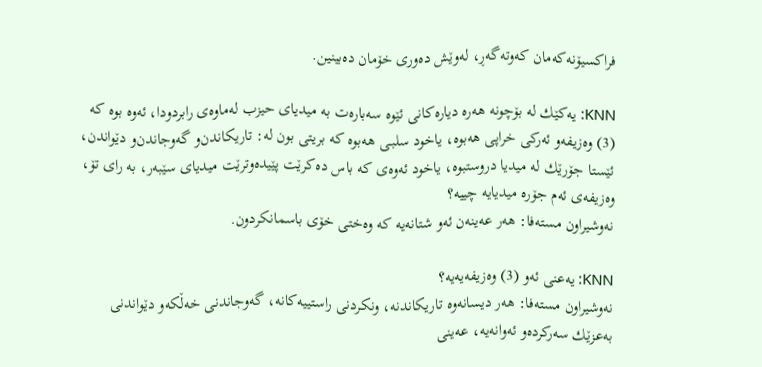فراكسیۆنه‌كه‌مان كه‌وته‌گه‌ڕ، له‌وێش ده‌وری خۆمان ده‌بینین.

KNN: یه‌كێك له‌ بۆچونه‌ هه‌ره‌ دیاره‌كانی ئێوه‌ سه‌باره‌ت به‌ میدیای حیزب له‌ماوه‌ی رابردودا، ئه‌وه‌ بوه‌ كه‌ (3) وه‌زیفه‌و ئه‌ركی خراپی‌ هه‌بوه‌، یاخود سلبـی‌ هه‌بوه‌ كه‌ بریتی بون له‌: تاریكاندن‌و گه‌وجاندن‌و دێواندن، ئێستا جۆرێك له‌ میدیا دروستبوه‌، یاخود ئه‌وه‌ی كه‌ باس ده‌كرێت پێیده‌وترێت میدیای سێبه‌ر، به‌ رای تۆ، وه‌زیفه‌ی ئه‌م جۆره‌ میدیایه‌ چییه‌؟
نه‌وشیراون مسته‌فا: هه‌ر عه‌ینه‌ن ئه‌و شتانه‌یه‌ كه‌ وه‌ختی‌ خۆی باسمانكردون.

KNN: یه‌عنی‌ ئه‌و (3) وه‌زیفه‌یه‌یه‌؟
نه‌وشیراون مسته‌فا: هه‌ر دیسانه‌وه‌ تاریكاندنه‌، ونكردنی راستییه‌كانه‌، گه‌وجاندنی خه‌ڵكه‌‌و دێواندنی به‌عزێك سه‌ركرده‌و ئه‌وانه‌یه‌، عه‌ینی‌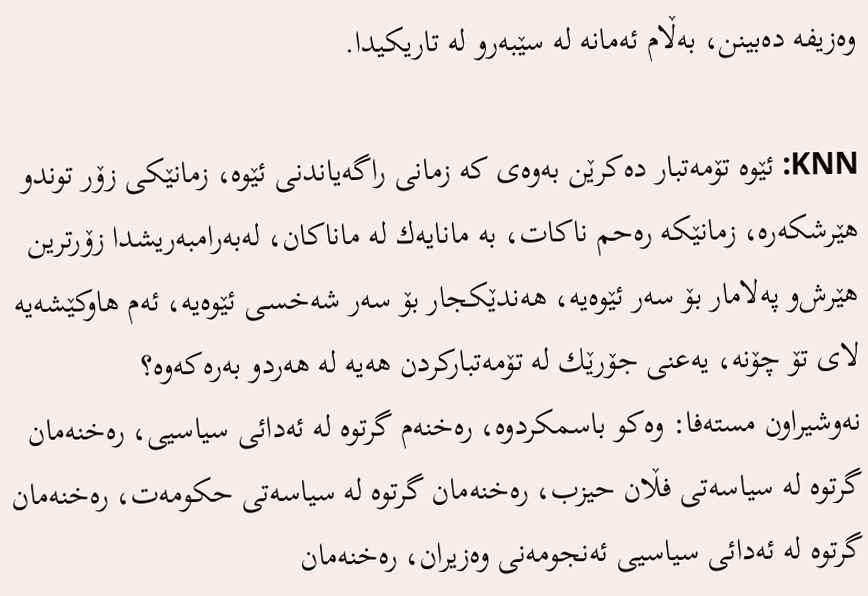وه‌زیفه‌ ده‌بینن، به‌ڵام ئه‌مانه‌ له‌ سێبه‌رو له‌ تاریكیدا.

KNN: ئێوه‌ تۆمه‌تبار ده‌كرێن به‌وه‌ی كه‌ زمانی راگه‌یاندنی ئێوه‌، زمانێكی زۆر توندو هێرشكه‌ره‌، زمانێكه‌ ره‌حم ناكات، به‌ مانایه‌ك له‌ ماناكان، له‌به‌رامبه‌ریشدا زۆرترین هێرش‌و په‌لامار بۆ سه‌ر ئێوه‌یه‌، هه‌ندێكجار بۆ سه‌ر شه‌خسـی‌ ئێوه‌یه‌، ئه‌م هاوكێشه‌یه‌ لای تۆ چۆنه‌، یه‌عنی‌ جۆرێك له‌ تۆمه‌تباركردن هه‌یه‌ له‌ هه‌ردو به‌ره‌كه‌وه‌؟
نه‌وشیراون مسته‌فا: وه‌كو باسمكردوه‌، ره‌خنه‌م گرتوه‌ له‌ ئه‌دائی‌ سیاسیی، ره‌خنه‌مان گرتوه‌ له‌ سیاسه‌تی فڵان حیزب، ره‌خنه‌مان گرتوه‌ له‌ سیاسه‌تی حكومه‌ت، ره‌خنه‌مان گرتوه‌ له‌ ئه‌دائی‌ سیاسیی ئه‌نجومه‌نی وه‌زیران، ره‌خنه‌مان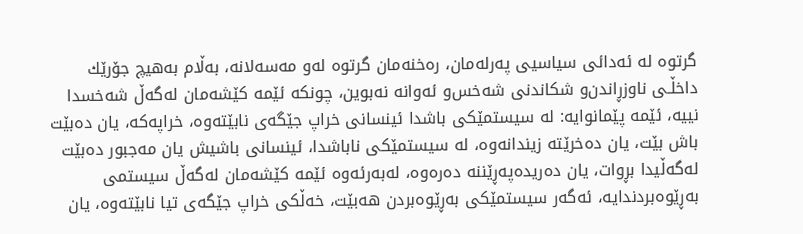گرتوه‌ له‌ ئه‌دائی‌ سیاسیی په‌رله‌مان، ره‌خنه‌مان گرتوه‌ له‌و مه‌سه‌لانه‌، به‌ڵام به‌هیچ جۆرێك داخڵـی‌ ناوزڕاندن‌و شكاندنی شه‌خس‌و ئه‌وانه‌ نه‌بوین، چونكه‌ ئێمه‌ كێشه‌مان له‌گه‌ڵ‌ شه‌خسدا نییه‌، ئێمه‌ پێمانوایه‌: له‌ سیستمێكی باشدا ئینسانی‌ خراپ جێگه‌ی نابێته‌وه‌، خراپه‌كه‌، یان ده‌بێت باش بێت، یان ده‌خرێته‌ زیندانه‌وه‌، له‌ سیستمێكی ناباشدا، ئینسانی‌ باشیش یان مه‌جبور ده‌بێت له‌گه‌ڵیدا بڕوات، یان ده‌ریده‌په‌ڕێننه‌ ده‌ره‌وه‌، له‌به‌رئه‌وه‌ ئێمه‌ كێشه‌مان له‌گه‌ڵ‌ سیستمی به‌ڕێوه‌بردندایه‌، ئه‌گه‌ر سیستمێكی به‌ڕێوه‌بردن هه‌بێت، خه‌ڵكی خراپ جێگه‌ی تیا نابێته‌وه‌، یان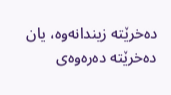ده‌خرێته‌ زیندانه‌وه‌، یان ده‌خرێته‌ ده‌ره‌وه‌ی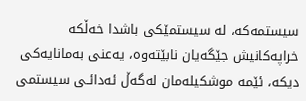سیستمه‌كه‌، له‌ سیستمێكی باشدا خه‌ڵكه‌ خراپه‌كانیش جێگه‌یان نابێته‌وه‌، یه‌عنی‌ به‌مانایه‌كی دیكه‌، ئێمه‌ موشكیله‌مان له‌گه‌ڵ‌ ئه‌دائـی‌ سیستمی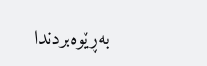به‌ڕێوه‌بردندا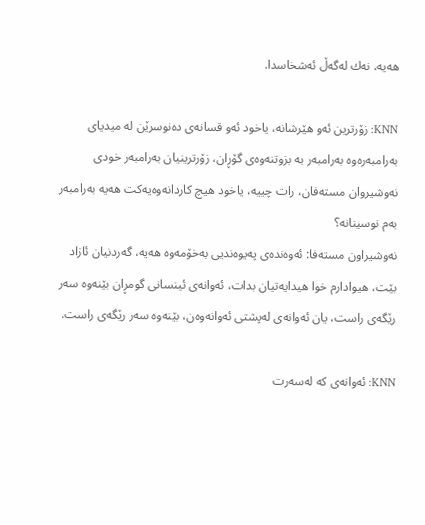هه‌یه‌، نه‌ك له‌گه‌ڵ‌ ئه‌شخاسدا.

KNN: زۆرترین ئه‌و هێرشانه‌، یاخود ئه‌و قسانه‌ی ده‌نوسرێن له‌ میدیای به‌رامبه‌ره‌وه‌ به‌رامبه‌ر به‌ بزوتنه‌وه‌ی گۆڕان، زۆرترینیان به‌رامبه‌ر خودی نه‌وشیروان مسته‌فان، رات چییه‌، یاخود هیچ كاردانه‌وه‌یه‌كت هه‌یه‌ به‌رامبه‌ر به‌م نوسینانه‌؟
نه‌وشیراون مسته‌فا: ئه‌وه‌نده‌ی په‌یوه‌ندیی به‌خۆمه‌وه‌ هه‌یه‌، گه‌ردنیان ئازاد بێت، هیوادارم خوا هیدایه‌تیان بدات، ئه‌وانه‌ی ئینسانی‌ گومڕان بێنه‌وه‌ سه‌ر رێگه‌ی راست، یان ئه‌وانه‌ی له‌پشتی ئه‌وانه‌وه‌ن، بێنه‌وه‌ سه‌ر رێگه‌ی راست.

KNN: ئه‌وانه‌ی كه‌ له‌سه‌رت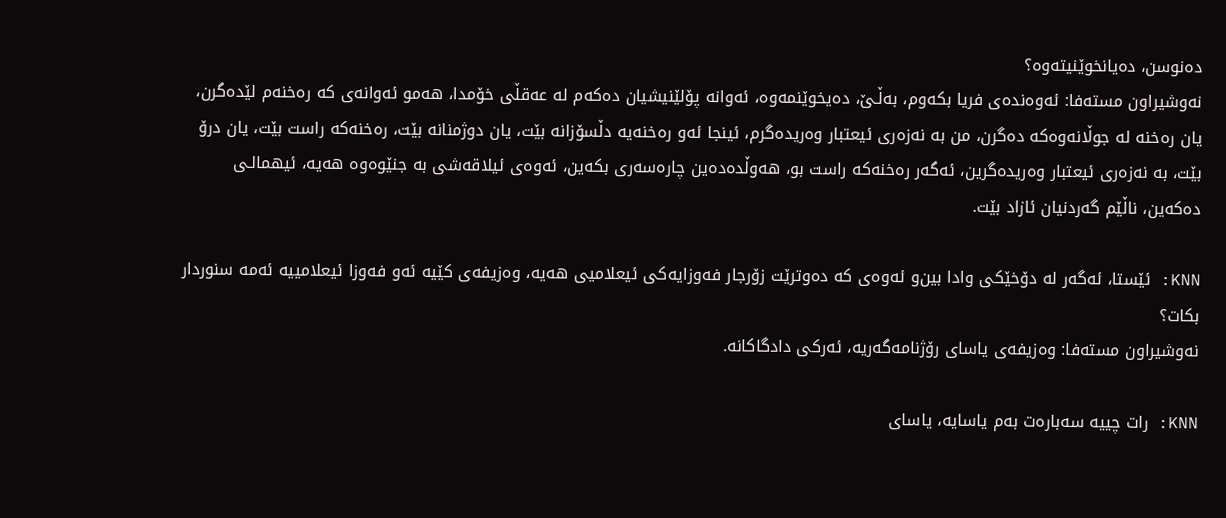ده‌نوسن، ده‌یانخوێنیته‌وه‌؟
نه‌وشیراون مسته‌فا: ئه‌وه‌نده‌ی فریا بكه‌وم، به‌ڵـێ‌، ده‌یخوێنمه‌وه‌، ئه‌وانه‌ پۆلێنیشیان ده‌كه‌م له‌ عه‌قڵی‌ خۆمدا، هه‌مو ئه‌وانه‌ی كه‌ ره‌خنه‌م لێده‌گرن، یان ره‌خنه‌ له‌ جوڵانه‌وه‌كه‌ ده‌گرن، من به‌ نه‌زه‌ری ئیعتبار وه‌ریده‌گرم، ئینجا ئه‌و ره‌خنه‌یه‌ دڵسۆزانه‌ بێت، یان دوژمنانه‌ بێت، ره‌خنه‌كه‌ راست بێت، یان درۆ بێت، به‌ نه‌زه‌ری ئیعتبار وه‌ریده‌گرین، ئه‌گه‌ر ره‌خنه‌كه‌ راست بو، هه‌وڵده‌ده‌ین چاره‌سه‌ری بكه‌ین، ئه‌وه‌ی ئیلاقه‌شی‌ به‌ جنێوه‌وه‌ هه‌یه‌، ئیهمالـی‌ ده‌كه‌ین، ناڵێم گه‌ردنیان ئازاد بێت.

KNN: ئێستا، ئه‌گه‌ر له‌ دۆخێكی وادا بین‌و ئه‌وه‌ی كه‌ ده‌وترێت زۆرجار فه‌وزایه‌كی ئیعلامیی هه‌یه‌، وه‌زیفه‌ی كێیه‌ ئه‌و فه‌وزا ئیعلامییه‌ ئه‌مه‌ سنوردار بكات؟
نه‌وشیراون مسته‌فا: وه‌زیفه‌ی یاسای‌ رۆژنامه‌گه‌ریه‌، ئه‌ركی‌ دادگاكانه‌.

KNN: رات چییه‌ سه‌باره‌ت به‌م یاسایه‌، یاسای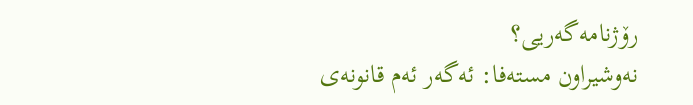رۆژنامه‌گه‌ریی؟
نه‌وشیراون مسته‌فا: ئه‌گه‌ر ئه‌م قانونه‌ی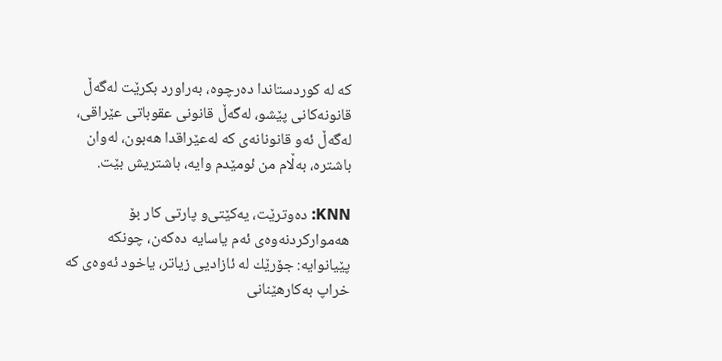كه‌ له‌ كوردستاندا ده‌رچوه‌، به‌راورد بكرێت له‌گه‌ڵ‌ قانونه‌كانی پێشو، له‌گه‌ڵ‌ قانونی عقوباتی عێراقی، له‌گه‌ڵ‌ ئه‌و قانونانه‌ی كه‌ له‌عێراقدا هه‌بون، له‌وان باشتره‌، به‌ڵام من ئومێدم وایه‌، باشتریش بێت.

KNN: ده‌وترێت، یه‌كێتی‌‌و پارتی كار بۆ هه‌مواركردنه‌وه‌ی ئه‌م یاسایه‌ ده‌كه‌ن، چونكه‌ پێیانوایه‌: جۆرێك له‌ ئازادیی زیاتر، یاخود ئه‌وه‌ی كه‌ خراپ به‌كارهێنانی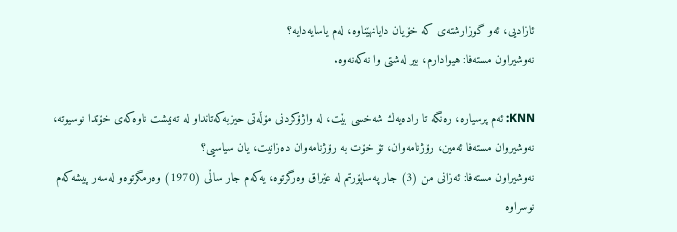ئازادیی، ئه‌و گوزارشته‌ی كه‌ خۆیان دایانهێناوه‌، له‌م یاسایه‌دایه‌؟
نه‌وشیراون مسته‌فا: هیوادارم، بیر له‌شتی وا نه‌كه‌نه‌وه‌.

KNN: ئه‌م پرسیاره‌، ره‌نگه‌ تا راده‌یه‌ك شه‌خسی بێت، له‌ واژۆكردنی مۆڵه‌تی حیزبه‌كه‌تاندا‌و له‌ ته‌نیشت ناوه‌كه‌ی خۆتدا نوسیوته‌، نه‌وشیروان مسته‌فا ئه‌مین، رۆژنامه‌وان، تۆ خۆت به‌ رۆژنامه‌وان ده‌زانیت، یان سیاسیی؟
نه‌وشیراون مسته‌فا: ئه‌زانی‌ من (3) جار په‌ساپۆرتم له‌ عێراق وه‌رگرتوه‌، یه‌كه‌م جار ساڵی‌ (1970) وه‌رمگرتوه‌‌و له‌سه‌ر پیشه‌كه‌م نوسراوه‌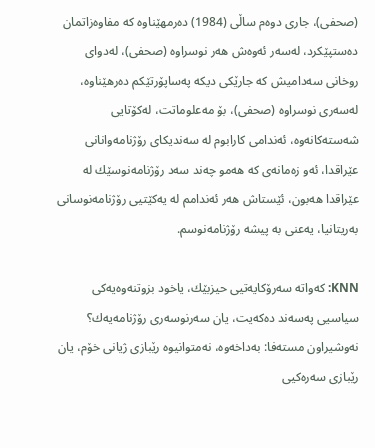(صحفی)، جاری دوه‌م ساڵی‌ (1984) ده‌رمهێناوه‌ كه‌ مفاوه‌زاتمان ده‌ستپێكرد، له‌سه‌ر ئه‌وه‌ش هه‌ر نوسراوه‌ (صحفی)، له‌دوای روخانی سه‌دامیش كه‌ جارێكی دیكه‌ په‌ساپۆرتێكم ده‌رهێناوه‌، له‌سه‌ری نوسراوه‌ (صحفی)، بۆ مه‌علوماتت، له‌كۆتایی شه‌سته‌كانه‌وه‌، ئه‌ندامی‌ كارابوم له‌ سه‌ندیكای‌ رۆژنامه‌وانانی‌ عێراقدا، ئه‌و زه‌مانه‌ی كه‌ هه‌مو چه‌ند سه‌د رۆژنامه‌نوسێك له‌ عێراقدا هه‌بون، ئێستاش هه‌ر ئه‌ندامم له‌ یه‌كێتیی رۆژنامه‌نوسانی به‌ریتانیا، یه‌عنی‌ به‌ پیشه‌ رۆژنامه‌نوسم.

KNN: كه‌واته‌ سه‌رۆكایه‌تیی حیزبێك، یاخود بزوتنه‌وه‌یه‌كی سیاسیی په‌سه‌ند ده‌كه‌یت، یان سه‌رنوسه‌ری رۆژنامه‌یه‌ك؟
نه‌وشیراون مسته‌فا: به‌داخه‌وه‌، نه‌متوانیوه‌ رێبازی ژیانی خۆم، یان رێبازی سه‌ره‌كیی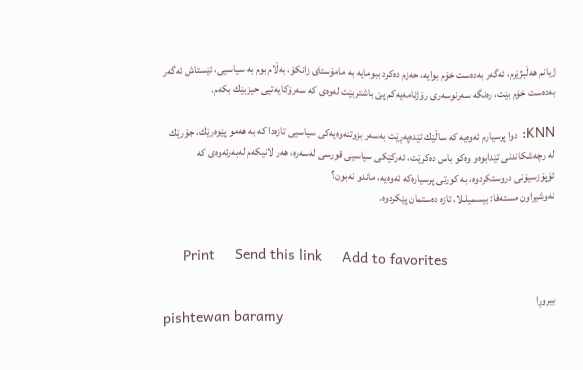ژیانم هه‌ڵبژێرم، ئه‌گه‌ر به‌ده‌ست خۆم بوایه‌، حه‌زم ده‌كرد ببومایه‌ به‌ مامۆستای زانكۆ، به‌ڵام بوم به‌ سیاسیی، ئێستاش ئه‌گه‌ر به‌ده‌ست خۆم بێت، ره‌نگه‌ سه‌رنوسه‌ری رۆژنامه‌یه‌كم پێ‌ باشتربێت له‌وه‌ی كه‌ سه‌رۆكایه‌تیی حیزبێك بكه‌م.

KNN: دوا پرسیارم ئه‌وه‌یه‌ كه‌ ساڵێك تێده‌په‌ڕێت به‌سه‌ر بزوتنه‌وه‌یه‌كی سیاسیی تازه‌دا كه‌ به‌ هه‌مو پێوه‌رێك، جۆرێك له‌ رچه‌شكاندنی تێدابوه‌‌و وه‌كو باس ده‌كرێت، ئه‌ركێكی سیاسیی قورسی له‌سه‌ره‌، هه‌ر لانیكه‌م له‌به‌رئه‌وه‌ی كه‌ ئۆپۆزسیۆنی دروستكردوه‌، به‌ كورتی پرسیاره‌كه‌ ئه‌وه‌یه‌، ماندو نه‌بون؟
نه‌وشیراون مسته‌فا: بیسمیلـلا، تازه‌ ده‌ستمان پێكردوه‌.


     Print     Send this link     Add to favorites

بیروڕا
pishtewan baramy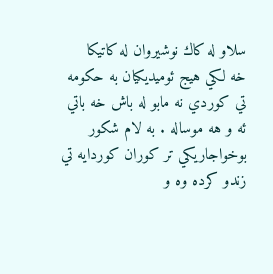سلاو له كاك نوشيروان له كاتيكا خه لكي هيج ئوميديكيان به حكومه تي كوردي نه مابو له باش خه باتي ئه و هه موساله . به لام شكور بوخواجاريكي تر كوران كوردايه تي زندو كرده وه و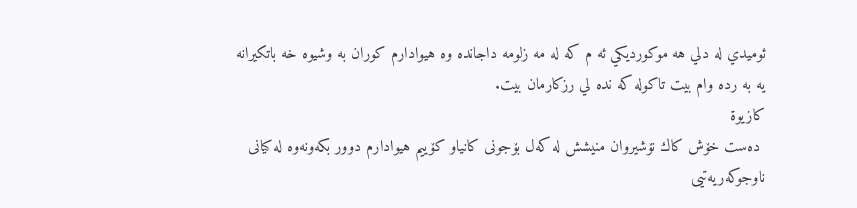ئوميدي له دلي هه موكورديكي ئه م كه له مه زلومه داجانده وه هيوادارم كوران به وشيوه خه باتكيرانه يه به رده وام بيت تاكوله كه نده لي رزكارمان بيت.
كازيوة
 ده‌ست خۆش كاك نۆشیروان منیشش له‌ كه‌ل بۆجونی كانیاو كۆییم هیوادارم دوور بكه‌ونه‌وه‌ له‌ كیانی ناوجوكه‌ریه‌تیی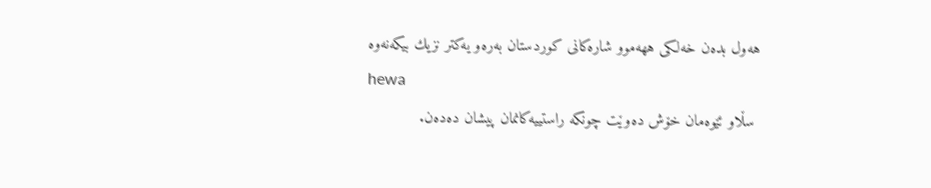هه‌ول بده‌ن خه‌لكی ههه‌موو شاره‌كانی كوردستان به‌ره‌و یه‌كتر نزیك بیكه‌نه‌وه‌
hewa
 سڵاو ئێوه‌مان خۆش ده‌وێت چونکه‌ راستییه‌کانمان پیشان ده‌ده‌ن.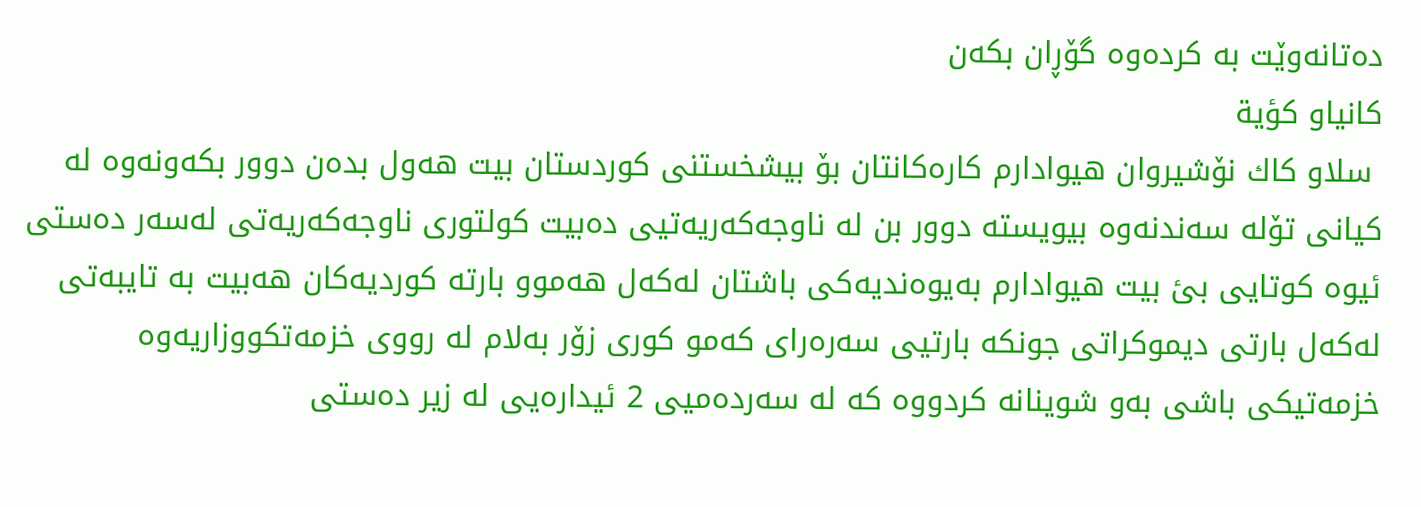ده‌تانه‌وێت به‌ کرده‌وه‌ گۆڕان بکه‌ن
كانياو كؤية
 سلاو كاك نۆشیروان هیوادارم كاره‌كانتان بۆ بیشخستنی كوردستان بیت هه‌ول بده‌ن دوور بكه‌ونه‌وه‌ له‌ كیانی تۆله‌ سه‌ندنه‌وه‌ بیویسته‌ دوور بن له‌ ناوجه‌كه‌ریه‌تیی ده‌بیت كولتوری ناوجه‌كه‌ریه‌تی له‌سه‌ر ده‌ستی ئیوه‌ كوتایی بئ بیت هیوادارم به‌یوه‌ندیه‌كی باشتان له‌كه‌ل هه‌موو بارته‌ كوردیه‌كان هه‌بیت به‌ تایبه‌تی له‌كه‌ل بارتی دیموكراتی جونكه‌ بارتیی سه‌ره‌رای كه‌مو كوری زۆر به‌لام له‌ رووی خزمه‌تكووزاریه‌وه‌ خزمه‌تیكی باشی به‌و شوینانه‌ كردووه‌ كه‌ له‌ سه‌رده‌میی 2 ئیداره‌یی له‌ زیر ده‌ستی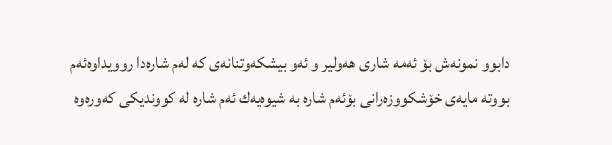دابوو نمونه‌ش بۆ ئه‌مه‌ شاری هه‌ولیر و ئه‌و بیشكه‌وتنانه‌ی كه‌ له‌م شاره‌دا روویداوه‌ئه‌م بووته‌ مایه‌ی خۆشكووزه‌رانی بۆئه‌م شاره‌ به‌ شیوه‌یه‌ك ئه‌م شاره‌ له‌ كووندیكی كه‌وره‌وه‌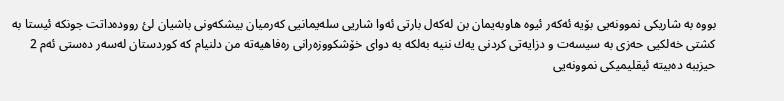بووه‌ به‌ شاریكی نموونه‌یی بۆیه‌ ئه‌كه‌ر ئیوه‌ هاوبه‌یمان بن له‌كه‌ل بارتی ئه‌وا شاریی سله‌یمانیی كه‌رمیان بیشكه‌ونی باشیان لئ رووده‌داتت جونكه‌ ئیستا به‌ كشتی خه‌لكیی حه‌زی به‌ سیسه‌ت و دزایه‌تی كردنی یه‌ك ننیه‌ به‌لكه‌ به‌ دوای خۆشكووزه‌رانی ره‌فاهیه‌ته‌ من دلنیام كه‌ كوردستان له‌سه‌ر ده‌ستی ئه‌م 2 حیزببه‌ ده‌بیته‌ ئیقلیمیكی نموونه‌یی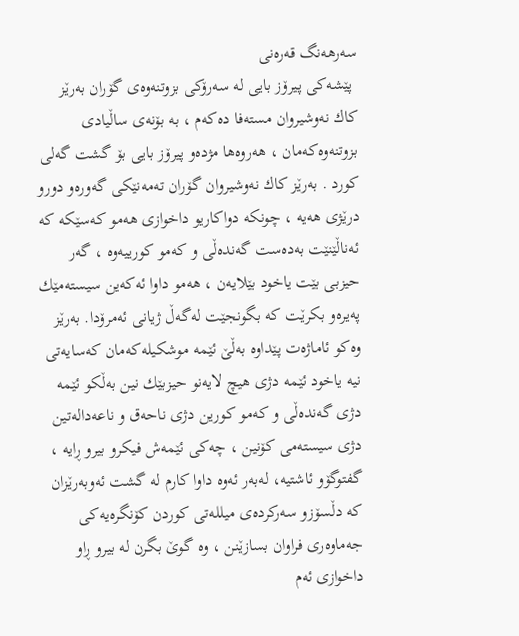سه‌رهه‌نگ قه‌ره‌نی
 پێشه‌کی پیرۆز بایی له‌ سه‌رۆکی بزوتنه‌وه‌ی گۆران به‌رێز کاك نه‌وشیروان مسته‌فا ده‌که‌م ، به‌ بۆنه‌ی ساڵیادی بزوتنه‌وه‌که‌مان ، هه‌روه‌ها مژده‌و پیرۆز بایی بۆ گشت گه‌لی کورد . به‌رێز کاك نه‌وشیروان گۆران ته‌مه‌نێکی گه‌وره‌و دورو درێژی هه‌یه‌ ، چونکه‌ دواکاریو داخوازی هه‌مو که‌سێکه‌ که‌ ئه‌ناڵێنێت به‌ده‌ست گه‌نده‌ڵی و که‌مو کورییه‌وه‌ ، گه‌ر حیزبی بێت یاخود بێلایه‌ن ، هه‌مو داوا ئه‌که‌ین‌ سیسته‌مێك په‌یره‌و بکرێت که‌ بگونجێت له‌گه‌ڵ ژیانی ئه‌مرۆدا. به‌رێز وه‌کو ئاماژه‌ت پێداوه‌ به‌ڵێ ئێمه‌ موشکیله‌که‌مان که‌سایه‌تی نیه‌ یاخود ئێمه‌ دژی هیچ لایه‌نو حیزبێك نین به‌ڵکو ئێمه‌ دژی گه‌نده‌ڵی و که‌مو کورین دژی ناحه‌ق و ناعه‌داله‌تین دژی سیسته‌می کۆنین ، چه‌کی ئێمه‌ش فیکرو بیرو ڕایه‌‌ ، گفتوگۆو ئاشتیه‌، له‌به‌ر ئه‌وه‌ داوا کارم له‌ گشت ئه‌وبه‌رێزان که‌ دڵسۆزو سه‌رکرده‌ی میلله‌تی کوردن کۆنگره‌یه‌کی جه‌ماوه‌ری فراوان بسازێنن ، ‌وه‌ گوێ بگرن له‌ بیرو ڕاو داخوازی ئه‌م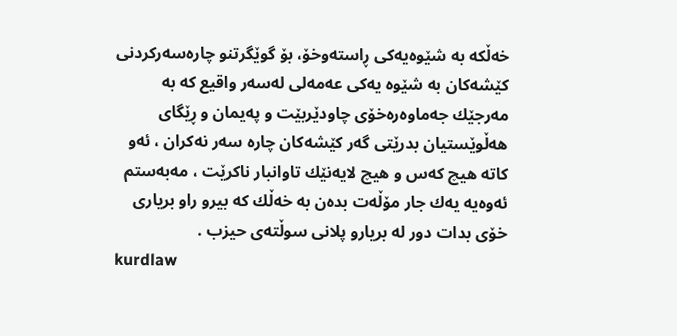خه‌ڵکه‌ به‌ شێوه‌یه‌کی ڕاسته‌وخۆ، بۆ گوێگرتنو چاره‌سه‌رکردنی کێشه‌کان به‌ شێوه یه‌کی عه‌مه‌لی له‌سه‌‌ر واقیع که‌ به‌ مه‌رجێك جه‌ماوه‌ره‌خۆی چاودێربێت و په‌یمان و ڕێگای هه‌ڵوێستیان بدرێتی گه‌ر کێشه‌کان چاره‌ سه‌ر نه‌کران ، ئه‌و کاته‌ هیچ که‌س و هیچ لایه‌نێك تاوانبار ناکرێت ، مه‌به‌ستم ئه‌وه‌یه‌ یه‌ك جار مۆڵه‌ت بده‌ن به‌ خه‌ڵك که‌ بیرو راو بریاری خۆی بدات دور له‌ بریارو پلانی سوڵته‌ی حیزب .
kurdlaw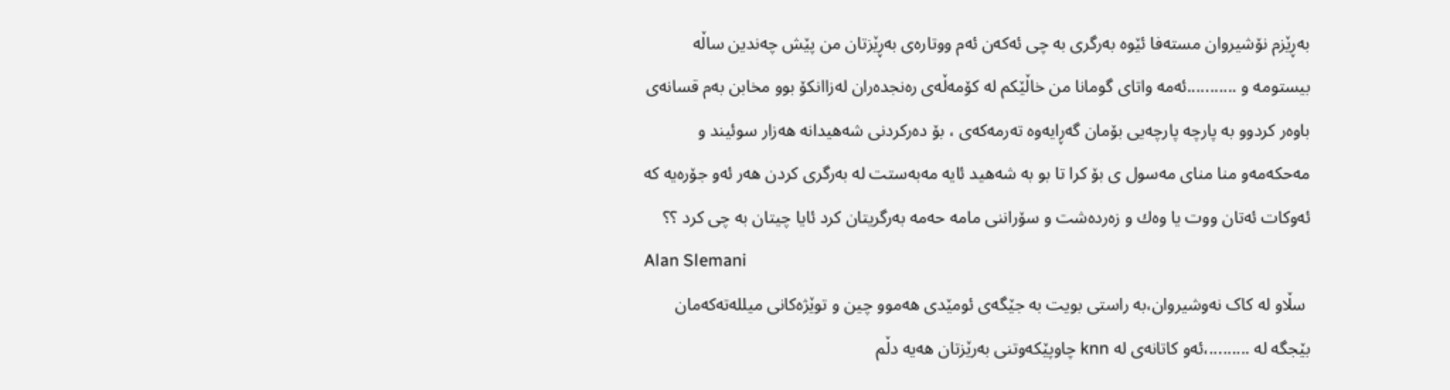به‌ڕێزم نۆشیروان مسته‌فا ئێوه‌ به‌رگری به‌ چی ئه‌كه‌ن ئه‌م ووتاره‌ی به‌ڕێزتان من پێش چه‌ندین ساڵه‌ بیستومه‌ و ...........ئه‌مه‌ واتای گومانا من خاڵێكم له‌ كۆمه‌ڵه‌ی ره‌نجده‌ران له‌زاانكۆ بوو مخابن به‌م قسانه‌ی باوه‌ر كردوو به‌ پارچه‌ پارچه‌یی بۆمان گه‌ڕایه‌وه‌ ته‌رمه‌كه‌ی ، بۆ ده‌ركردنی شه‌هیدانه‌ هه‌زار سوئیند و مه‌حكه‌مه‌و منا منای مه‌سول ی بۆ كرا تا بو به‌ شه‌هید ئایه‌ مه‌به‌ستت له‌ به‌رگری كردن هه‌ر ئه‌و جۆره‌یه‌ كه‌ ئه‌وكات ئه‌تان ووت یا وه‌ك و زه‌رده‌شت و سۆراننی مامه‌ حه‌مه‌ به‌رگریتان كرد ئایا چیتان به‌ چی كرد ؟؟
Alan Slemani
 سڵاو له‌ کاک نه‌وشیروان،به‌ راستی بویت به‌ جێگه‌ی ئومێدی هه‌موو چین و توێژه‌کانی میلله‌ته‌که‌مان بێجگه‌ له‌ .........،ئه‌و کاتانه‌ی له‌ knn چاوپێکه‌وتنی به‌رێزتان هه‌یه‌ دڵم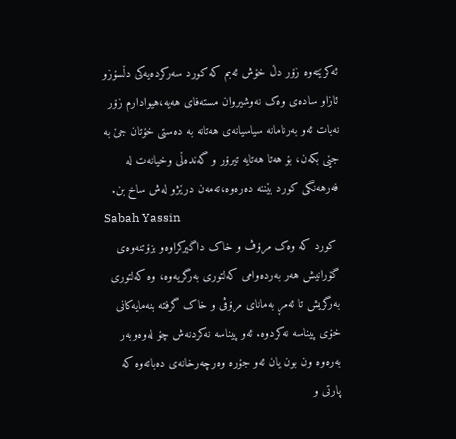ئه‌کرێته‌وه‌ زۆر دڵ خۆش ئه‌بم که‌ کورد سه‌رکرده‌یه‌کی دڵسۆزو ئازاو ساده‌ی وه‌ک نه‌وشیروان مسته‌فای هه‌یه‌،هیوادارم زۆر نه‌بات ئه‌و به‌رنامانه‌ سیاسیانه‌ی هه‌تانه به‌ ده‌ستی خۆتان جێ به‌ جێی بکه‌ن، بۆ هه‌تا هه‌تایه‌ تیرۆر و گه‌نده‌ڵی وخیانه‌ت له‌ فه‌رهه‌نگی کورد بێننه‌ ده‌ره‌وه،ته‌مه‌ن درێژو له‌ش ساخ بن.
Sabah Yassin
 کورد که‌ وه‌ک مرۆڤ و خاک داگیرکراوه‌و بزۆتنه‌وه‌ی گۆرانیش هه‌ر به‌رده‌وامی که‌لتوری به‌رگریه‌وه‌، وه‌ که‌لتوری به‌رگریش تا ئه‌مڕ به‌مانای مرۆڤی و خاک گرفته‌ بنه‌مایه‌کانی خۆی پیناسه‌ نه‌کردوه‌. ئه‌و پیناسه‌ نه‌کردنه‌ش چۆ له‌وه‌وبه‌ر به‌ره‌وه‌ ون بون یان ئه‌و جۆره‌ وه‌رچه‌رخانه‌ی ده‌باته‌وه‌ که‌ پارتی و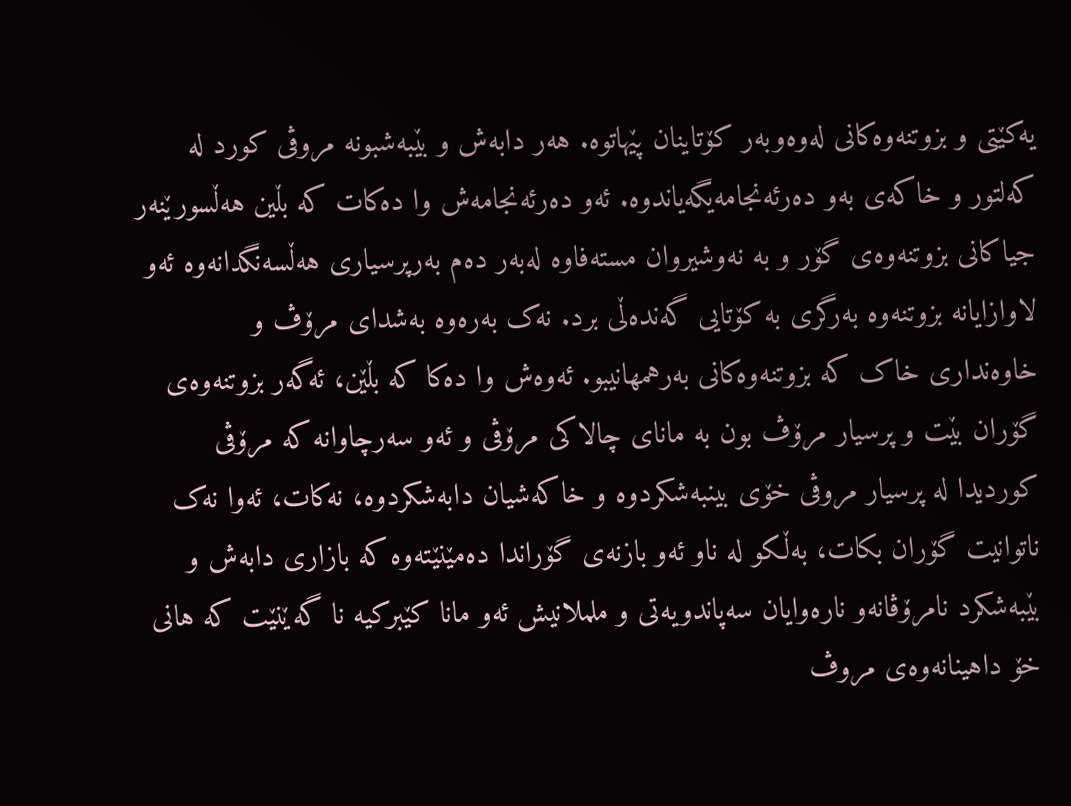یه‌کێتی و بزوتنه‌وه‌کانی له‌وه‌وبه‌ر کۆتاینان پێهاتوه‌. هه‌ر دابه‌ش و بێبه‌شبونه‌ مروڤی کورد له‌ که‌لتور و خاکه‌ی به‌و ده‌رئه‌نجامه‌یگه‌یاندوه‌. ئه‌و ده‌رئه‌نجامه‌ش وا ده‌کات که‌ بڵین هه‌ڵسورێنه‌ر جیاکانی بزوتنه‌وه‌ی گۆر و به‌ نه‌وشیروان مسته‌فاوه‌ له‌به‌ر ده‌م به‌رپرسیاری هه‌ڵسه‌نگدانه‌وه‌ ئه‌و لاوازایانه‌‌ بزوتنه‌وه‌ به‌رگری به‌ کۆتایی گه‌نده‌ڵی برد. نه‌ک به‌ره‌وه‌ به‌شدای مرۆڤ و خاوه‌نداری خاک که‌ بزوتنه‌وه‌کانی به‌رهمهانیبو. ئه‌وه‌ش وا ده‌کا که‌ بڵێن، ئه‌گه‌ر بزوتنه‌وه‌ی گۆران بێت و پرسیار مرۆڤ بون به‌ مانای چالاکی مرۆڤی و ئه‌و سه‌رچاوانه‌ که‌ مرۆڤی کوردیدا له‌ پرسیار مروڤی خۆی بینبه‌شکردوه‌ و خاکه‌شیان دابه‌شکردوه‌، نه‌کات، ئه‌وا نه‌ک ناتوانیت گۆران بکات، به‌ڵکو له‌ ناو ئه‌و بازنه‌ی گۆراندا ده‌مێنێته‌وه‌ که‌ بازاری دابه‌ش و بێبه‌شکرد نامرۆڤانه‌و ناره‌وایان سه‌پاندویه‌تی و ململانیش ئه‌و مانا کێبرکیه‌ نا گه‌ێنێت که‌ هانی خۆ داهینانه‌وه‌ی مروڤ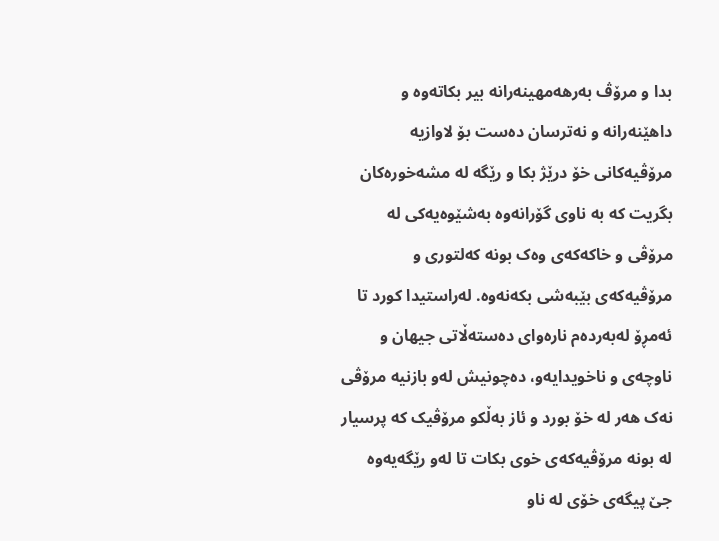بدا و مرۆڤ به‌رهه‌مهینه‌رانه‌ بیر بکاته‌وه‌ و داهێنه‌رانه‌ و نه‌ترسان ده‌ست بۆ لاوازیه‌ مرۆڤیه‌کانی خۆ درێژ بکا و رێگه‌ له‌ مشه‌خوره‌کان بگریت که‌ به‌ ناوی گۆرانه‌وه‌ به‌شێوه‌یه‌کی له‌ مرۆڤی و خاکه‌که‌ی وه‌ک بونه‌ که‌لتوری و مرۆڤیه‌که‌ی بێبه‌شی بکه‌نه‌وه‌. له‌راستیدا کورد تا ئه‌مڕۆ له‌به‌رده‌م ناره‌وای ده‌سته‌ڵاتی جیهان و ناوچه‌ی و ناخویدایه‌و، ده‌چونیش له‌و بازنیه‌ مرۆڤی نه‌ک هه‌ر له‌ خۆ بورد و ئاز به‌ڵکو مرۆڤیک که‌ پرسیار له‌ بونه‌ مرۆڤیه‌که‌ی خوی بکات تا له‌و رێگه‌یه‌وه‌ جێ پیگه‌ی خۆی له‌ ناو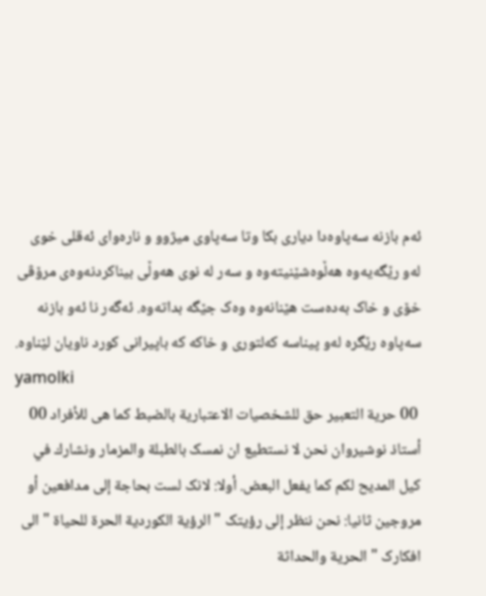ئه‌م بازنه‌ سه‌پاوه‌دا دیاری بکا وتا سه‌پاوی میژوو و ناره‌وای ئه‌قلی خوی له‌و رێگه‌یه‌وه‌ هه‌ڵوه‌شێنیته‌وه‌ و سه‌ر له‌ نوی هه‌وڵی بیناکردنه‌وه‌ی مرۆڤی خۆی و خاک به‌ده‌ست هێنانه‌وه‌ وه‌ک جێگه‌ بداته‌وه‌. ئه‌گه‌ر نا ئه‌و بازنه‌ سه‌پاوه‌ رێگره‌ له‌و پیناسه‌ که‌لتوری و خاکه‌ که‌ باپیرانی کورد ناویان لێناوه‌.
yamolki
 00 حرية التعبير حق للشخصيات الاعتبارية بالضبط كما هى للأفراد 00 أستاذ نوشیروان نحن لا نستطیع ان نمسک بالطبلة والمزمار ونشارك في كيل المديح لکم کما یفعل البعض. أولا: لانک لست بحاجة إلى مدافعين أو مروجين ثانیا: نحن ننظر إلى رؤيتک " الرؤية الکوردیة الحرة للحیاة " الی افکارک " الحریة والحداثة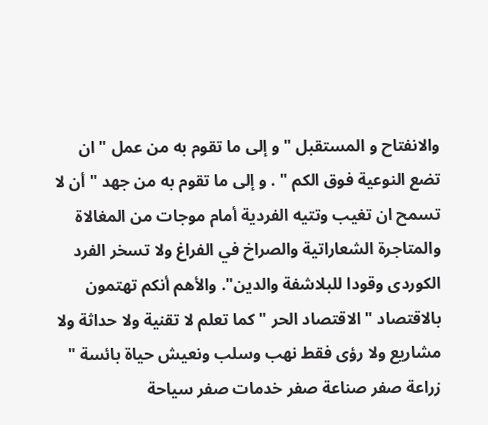والانفتاح و المستقبل " و إلى ما تقوم به‌ من عمل " ان تضع النوعیة فوق الکم " . و إلى ما تقوم به‌ من جهد " أن لا تسمح ان تغيب وتتيه الفردية أمام موجات من المغالاة والمتاجرة الشعاراتية والصراخ في الفراغ ولا تسخر الفرد الکوردی وقودا للبلاشفة والدین". والأهم أنكم تهتمون بالاقتصاد " الاقتصاد الحر " کما تعلم لا تقنية ولا حداثة ولا مشاريع ولا رؤى فقط نهب وسلب ونعيش حياة بائسة " زراعة صفر صناعة صفر خدمات صفر سیاحة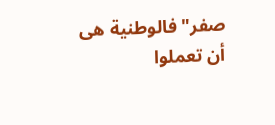صفر" فالوطنية هى أن تعملوا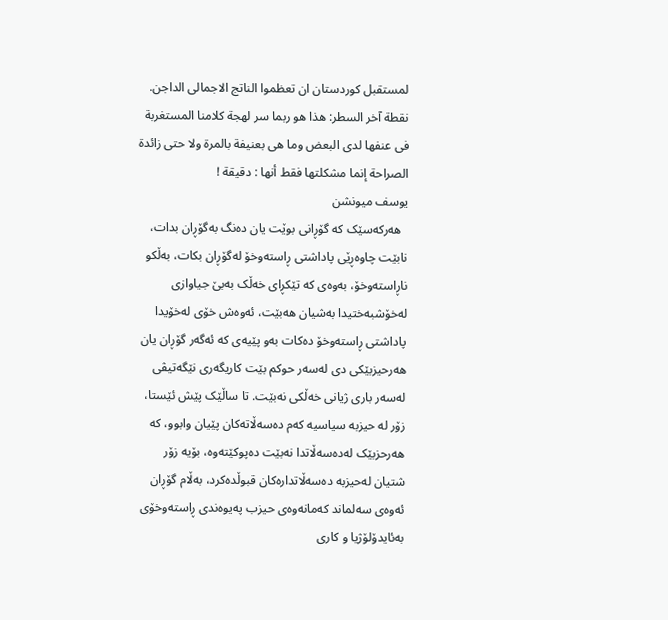لمستقبل کوردستان ان تعظموا الناتج الاجمالی الداجن. نقطة آخر السطر: هذا هو ربما سر لهجة كلامنا المستغربة فى عنفها لدى البعض وما هى بعنيفة بالمرة ولا حتى زائدة الصراحة إنما مشكلتها فقط أنها : دقيقة !
یوسف میونشن
  هه‌رکه‌سێک که گۆڕانی بوێت یان ده‌نگ به‌گۆڕان بدات، نابێت چاوه‌ڕێی پاداشتی ڕاسته‌وخۆ له‌گۆڕان بکات، به‌ڵکو ناڕاسته‌وخۆ، به‌وه‌ی که‌ تێکڕای خه‌ڵک به‌بێ جیاوازی له‌خۆشبه‌ختیدا به‌شیان هه‌بێت، ئه‌وه‌ش خۆی له‌خۆیدا پاداشتی ڕاسته‌وخۆ ده‌کات به‌و پێیه‌ی که‌ ئه‌گه‌ر گۆڕان یان هه‌رحیزبێکی دی له‌سه‌ر حوکم بێت کاریگه‌ری نێگه‌تیڤی له‌سه‌ر باری ژیانی خه‌ڵکی نه‌بێت. تا ساڵێک پێش ئێستا، زۆر له‌ حیزبه‌ سیاسیه‌ که‌م ده‌سه‌ڵاته‌کان پێیان وابوو، که‌ هه‌رحزبێک له‌ده‌سه‌ڵاتدا نه‌بێت ده‌پوکێته‌وه‌، بۆیه‌ زۆر شتیان له‌حیزبه‌ ده‌سه‌ڵاتداره‌کان قبوڵده‌کرد، به‌ڵام گۆڕان ئه‌وه‌ی سه‌لماند که‌مانه‌وه‌ی حیزب په‌یوه‌ندی ڕاسته‌وخۆی به‌ئایدۆلۆژیا و کاری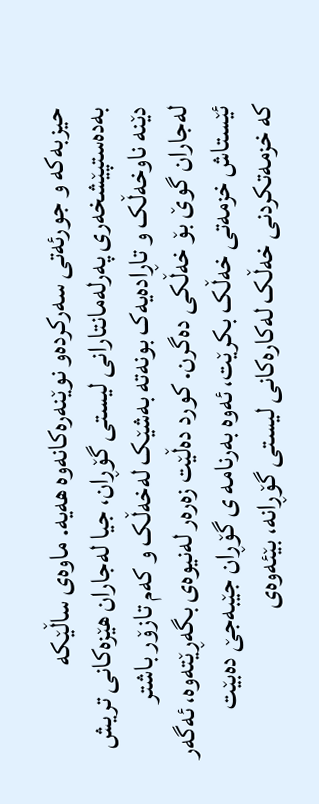حیزبه‌که‌ و جورئه‌تی سه‌رکرده‌و نوێنه‌ره‌کانه‌وه‌ هه‌یه‌. ماوه‌ی ساڵێکه‌ به‌ده‌ستپێشخه‌ری په‌رله‌مانتارانی لیستی گۆڕان، جیا له‌جاران هێزه‌کانی تریش ‌ دێنه‌ ناوخه‌ڵک و تاڕاده‌یه‌ک بونه‌ته‌ به‌شێک له‌خه‌ڵک و که‌م تازۆر باشتر له‌جاران گوێ بۆ خه‌ڵکی ده‌گرن. کورد ده‌ڵێت زه‌ره‌ر له‌نیوه‌ی بگه‌ڕێته‌وه‌، ئه‌گه‌ر ئێستاش خزمه‌تی خه‌ڵک بکرێت، ئه‌وه‌ به‌رنامه‌ ی گۆڕان جێبه‌جێ ده‌بێت که ‌خزمه‌تکردنی خه‌ڵک له‌کاره‌کانی لیستی گۆڕانه،‌ بێئه‌وه‌ی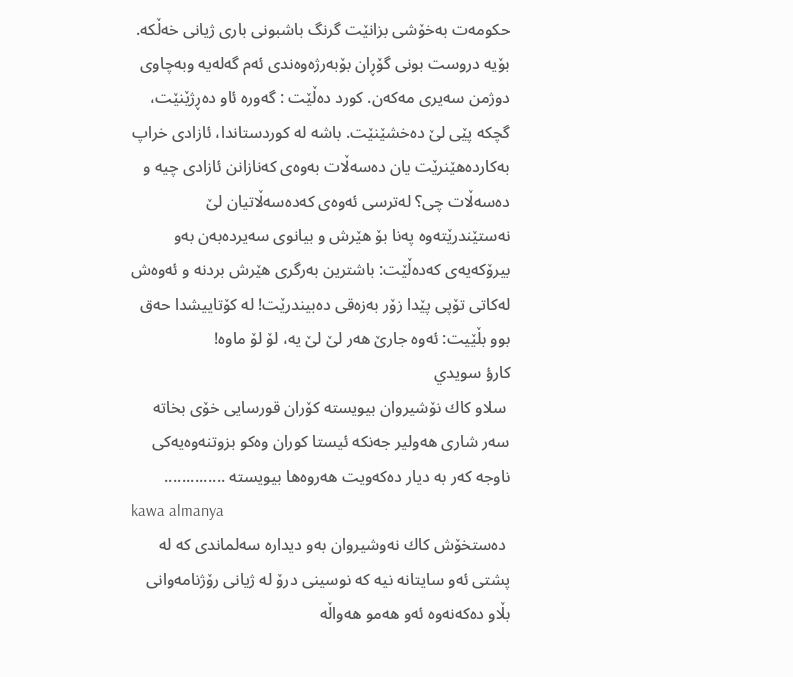حکومه‌ت به‌خۆشی بزانێت گرنگ باشبونی باری ژیانی خه‌ڵکه. بۆیه دروست بونی گۆڕان بۆبه‌رژه‌وه‌ندی ئه‌م گه‌له‌یه‌ وبه‌چاوی دوژمن سه‌یری مه‌که‌ن. کورد ده‌ڵێت : گه‌وره‌ ئاو ده‌ڕژێنێت، گچکه‌ پێی لێ ده‌خشێنێت. باشه‌ له‌ کوردستاندا، ئازادی خراپ به‌کارده‌هێنرێت یان ده‌سه‌ڵات به‌وه‌ی که‌نا‌زانن‌ ئازادی چیه‌ و ده‌سه‌ڵات چی؟ له‌ترسی ئه‌وه‌ی که‌ده‌سه‌ڵاتیان لێ نه‌ستێندرێته‌وه‌ په‌نا بۆ هێرش و بیانوی سه‌یرده‌به‌ن به‌و بیرۆکه‌یه‌ی که‌ده‌ڵێت: باشترین به‌رگری هێرش بردنه‌ و ئه‌وه‌ش له‌کاتی تۆپی پێدا زۆر به‌زه‌قی ده‌بیندرێت! له کۆتاییشدا حه‌ق بوو بڵێیت: ئه‌وه‌ جارێ هه‌ر لێ لێ یه‌، لۆ لۆ ماوه‌!
كارؤ سويدي
 سلاو كاك نۆشیروان بیویسته‌ كۆران قورسایی خۆی بخاته‌ سه‌ر شاری هه‌ولیر جه‌نكه‌ ئیستا كوران وه‌كو بزوتنه‌وه‌یه‌كی ناوجه‌ كه‌ر به‌ دیار ده‌كه‌ویت هه‌روه‌ها بیویسته‌ ..............
kawa almanya
 ده‌ستخۆش كاك نه‌وشیروان به‌و دیداره‌ سه‌لماندی‌ كه‌ له‌ پشتی‌ ئه‌و سایتانه‌ نیه‌ كه‌ نوسینی‌ درۆ له‌ ژیانی‌ رۆژنامه‌وانی‌ بڵاو ده‌كه‌نه‌وه‌ ئه‌و هه‌مو هه‌واڵه‌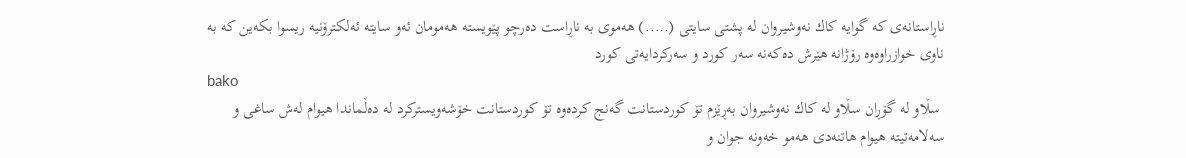ناڕاستانه‌ی‌ كه‌ گوایه‌ كاك نه‌وشیروان له‌ پشتی‌ سایتی‌ (…..) هه‌موی‌ به‌ ناڕاست ده‌رچو پێویسته‌ هه‌مومان ئه‌و سایته‌ ئه‌لكترۆنیه‌ ریسوا بكه‌ین كه‌ به‌ ناوی‌ خوازراوه‌وه‌ رۆژانه‌ هێرش ده‌كه‌نه‌ سه‌ر كورد و سه‌ركردایه‌تی‌ كورد
bako
 سڵاو له‌ گۆڕان سڵاو له‌ كاك نه‌وشیروان به‌ڕێزم تۆ كوردستانت گه‌نج كرده‌وه‌ تۆ كوردستانت خۆشه‌ویستركرد له‌ ده‌ڵماندا هیوام له‌ش ساغی‌ و سه‌لامه‌تیته‌ هیوام هاتنه‌دی‌ هه‌مو خه‌ونه‌ جوان و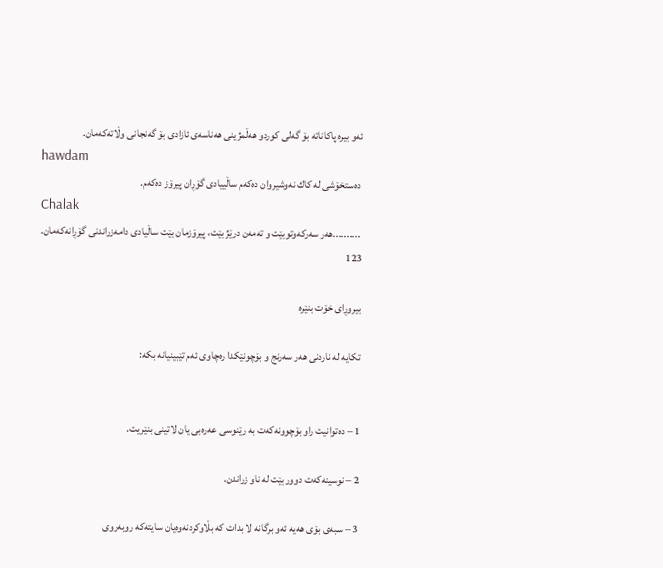ئه‌و بیره‌ پاكاناته‌ بۆ گه‌لی‌ كوردو هه‌ڵمژینی‌ هه‌ناسه‌ی‌ ئازادی‌ بۆ گه‌نجانی‌ وڵاته‌كه‌مان.
hawdam
 ده‌ستخۆشی‌ له‌ كاك نه‌وشیروان ده‌كه‌م ساڵییادی‌ گۆڕان پیرۆز ده‌كه‌م.
Chalak
 ..........هه‌ر سه‌ركه‌وتوبێت و ته‌مه‌ن درێژ بێت، پیرۆزمان بێت ساڵیادی‌ دامه‌زراندنی‌ گۆڕانه‌كه‌مان.
123

بیروڕای خۆت بنێره‌

تکایه‌ له‌ ناردنی هه‌ر سه‌رنج و بۆچونێکدا ره‌چاوی ئه‌م تێبینیانه‌ بکه‌:


1 – ده‌توانیت راو بۆچوونه‌که‌ت به‌ رێنوسی عه‌ره‌بی یان لاتینی بنێریت.

2 – نوسینه‌که‌ت دووربێت له‌ ناو زراندن.

3 – سبه‌ی بۆی هه‌یه‌ ئه‌و برگانه‌ لا بدات که‌ بڵاوکردنه‌وه‌یان سایته‌که‌ روبه‌روی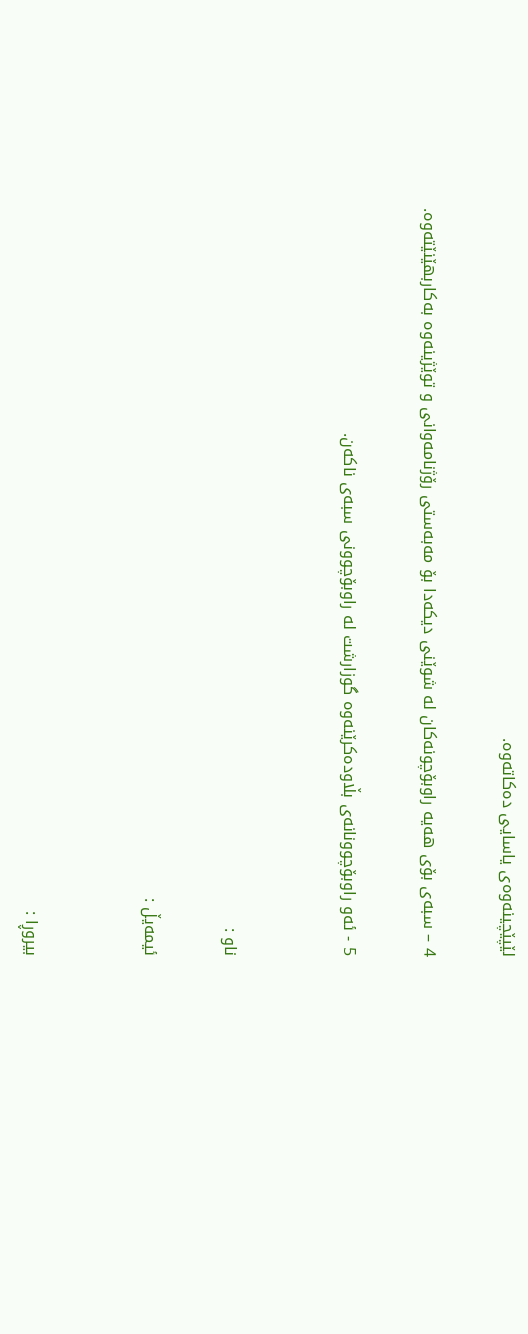لێپێچینه‌وه‌ی یاسایی ده‌کاته‌وه‌.

4 – سبه‌ی بۆی هه‌یه‌ راوبۆچونه‌کان له‌ شوێنی دیکه‌دا بۆ مه‌به‌ستی رۆژنامه‌وانی و توێژینه‌وه‌ به‌کاربهێنێته‌وه‌.

5 - ئه‌و راوبۆچوونانه‌ی بڵاوده‌کرێنه‌وه‌ گوزارشت له‌ راوبۆچوونی سبه‌ی ناکه‌ن.


ناو :

ئیمه‌یڵ :


بیروڕا :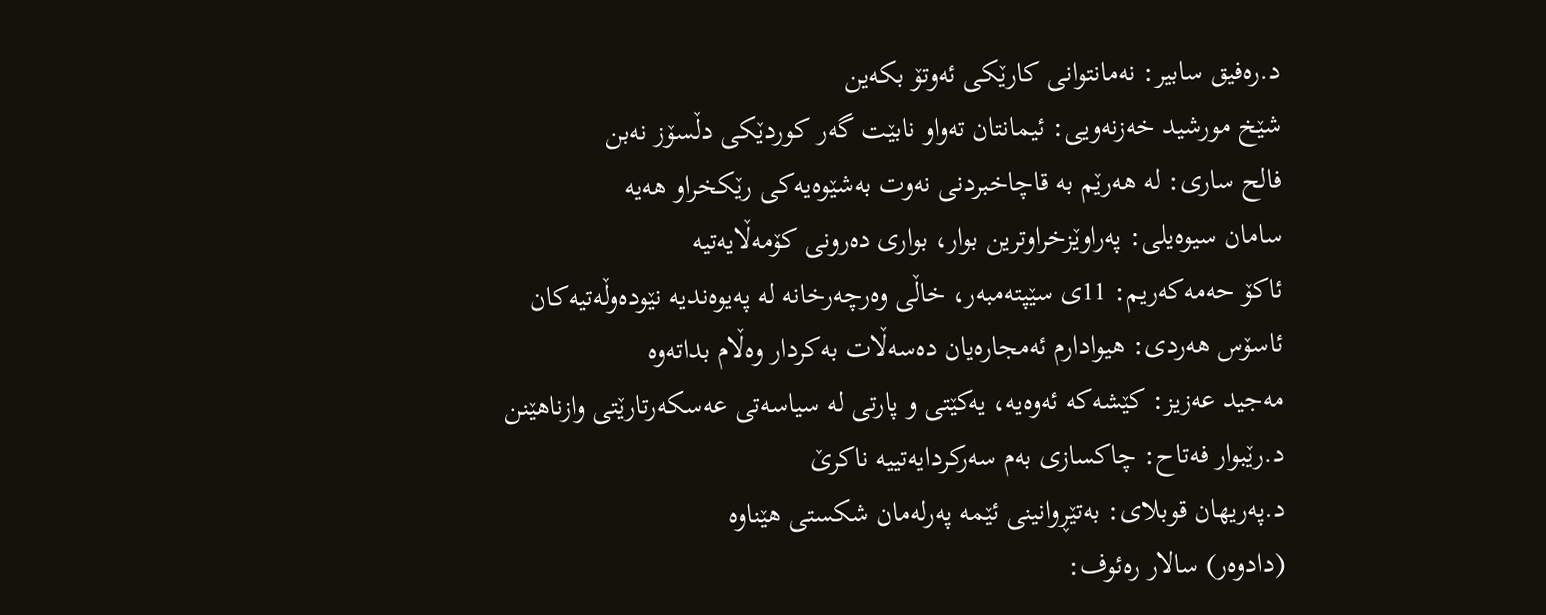د.ره‌فیق سابیر: نه‌مانتوانی کارێکی ئه‌وتۆ بکه‌ین
شێخ مورشید خه‌زنه‌ویی: ئیمانتان ته‌واو نابێت گه‌ر کوردێکی دڵسۆز نه‌بن
فالح ساری‌: له‌ هه‌رێم به‌ قاچاخبردنی نه‌وت به‌شێوه‌یه‌كی رێكخراو هه‌یه‌
سامان سیوه‌یلی: په‌راوێزخراوترین بوار، بواری ده‌رونی كۆمه‌ڵایه‌تیه‌
ئاکۆ حه‌مه‌که‌ریم: 11ی سێپته‌مبه‌ر، خاڵی وه‌رچه‌رخانه‌ له‌ په‌یوه‌ندیه‌ نێوده‌وڵه‌تیه‌کان
ئاسۆس هه‌ردی‌: هیوادارم ئه‌مجاره‌یان ده‌سه‌ڵات به‌كردار وه‌ڵام بداته‌وه‌
مەجید عەزیز: کێشه‌که‌ ئه‌وه‌یه‌، یەکێتی و پارتی لە سیاسەتی عەسکەرتارێتی وازناهێنن
د.رێبوار فه‌تاح: چاكسازی به‌م سه‌ركردایه‌تییه‌ ناكرێ
د.په‌ریهان قوبلای: به‌تێڕوانینی ئێمه‌ په‌رله‌مان شكستی هێناوه‌
(دادوەر) سالار رەئوف: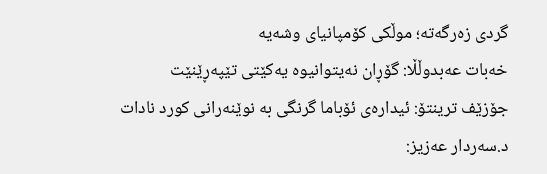گردی زەرگەتە؛ موڵکی كۆمپانیای وشەیە
خه‌بات عه‌بدوڵڵا: گۆڕان نه‌یتوانیوه‌ یه‌کێتی تێپه‌ڕێنێت
جۆزێف ترینتۆ: ئیداره‌ی ئۆباما گرنگی به‌ نوێنه‌رانی كورد نادات
د.سه‌ردار عه‌زیز: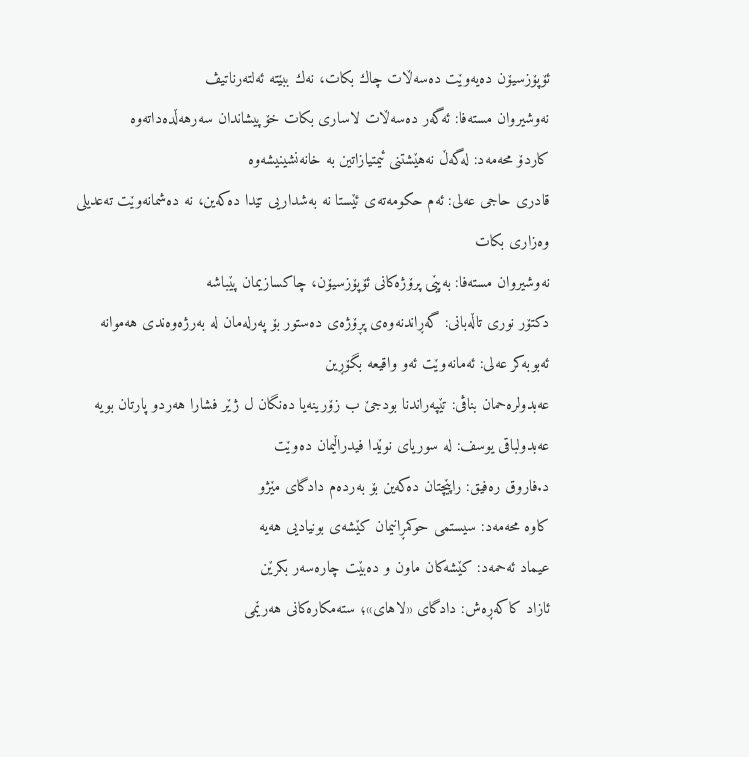ئۆپۆزسیۆن ده‌یه‌وێت ده‌سه‌ڵات چاك بكات، نه‌ك ببێته‌ ئه‌لته‌رناتیڤ
نه‌وشیروان مسته‌فا: ئه‌گه‌ر ده‌سه‌ڵات لاساری‌ بكات خۆپیشاندان سه‌رهه‌ڵده‌داته‌وه‌
كاردۆ محه‌مه‌د: له‌گه‌ڵ نه‌هێشتنی‌ ئیمتیازاتین به‌ خانه‌نشینیشه‌وه‌
قادری حاجی عەلی: ئەم حكومەتەی ئێستا نە بەشداریی تێدا دەكەین، نە دەشمانەوێت تەعدیلی وه‌زاری بكات
نه‌وشیروان مسته‌فا: به‌پێی پرۆژه‌كانی ئۆپۆزسیۆن، چاكسازیمان پێباشه‌
دكتۆر نوری‌ تاڵه‌بانی‌: گه‌ڕاندنه‌وه‌ی‌ پڕۆژه‌ی‌ ده‌ستور بۆ په‌رله‌مان له‌ به‌رژه‌وه‌ندی‌ هه‌موانه‌
ئه‌بوبه‌كر عه‌لی‌: ئه‌مانه‌وێت ئه‌و واقیعه‌ بگۆڕین
عه‌بدولره‌حمان بناڤی‌: تێپه‌راندنا بودجێ‌ ب زۆرینه‌یا ده‌نگان ل ژێر فشارا هه‌ردو پارتان بویه‌
عه‌بدولباقی‌ یوسف: له‌ سوریای‌ نوێدا فیدراڵیمان ده‌وێت
د.فاروق ره‌فیق: راپێچتان ده‌كه‌ین بۆ به‌رده‌م دادگای‌ مێژو
كاوه‌ محه‌مه‌د: سیستمی حوكمڕانیمان كێشه‌ی بونیادیی هه‌یه‌
عیماد ئەحمەد: کێشه‌کان ماون و ده‌بێت چاره‌سه‌ر بکرێن
ئازاد كاكەڕەش: دادگای «لاهای»؛ ستەمكارەكانی هەرێمی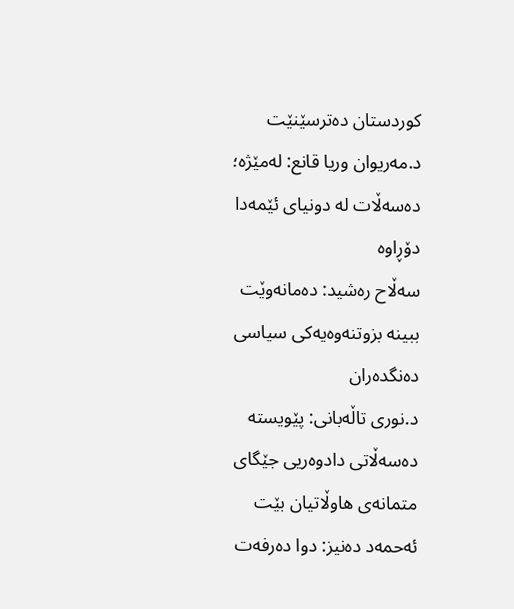كوردستان دەترسێنێت
د.مه‌ریوان وریا قانع: لەمێژە؛ دەسەڵات لە دونیای ئێمەدا دۆڕاوە
سەڵاح رەشید: ده‌مانه‌وێت ببینه بزوتنه‌وه‌یه‌کی سیاسی ده‌نگده‌ران
د.نوری تاڵەبانی: پێویستە دەسەڵاتی دادوەریی جێگای متمانەی هاوڵاتیان بێت
ئه‌حمه‌د ده‌نیز: دوا ده‌رفه‌ت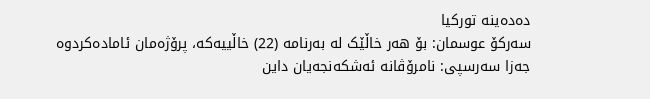ده‌ده‌ینه‌ تورکیا
سه‌ركۆ عوسمان: بۆ هه‌ر خاڵێک له‌ به‌رنامه‌ (22) خاڵییه‌كه‌، پرۆژه‌مان ئاماده‌كردوه‌
جەزا سەرسپی: نامرۆڤانە ئه‌شکه‌نجه‌یان داین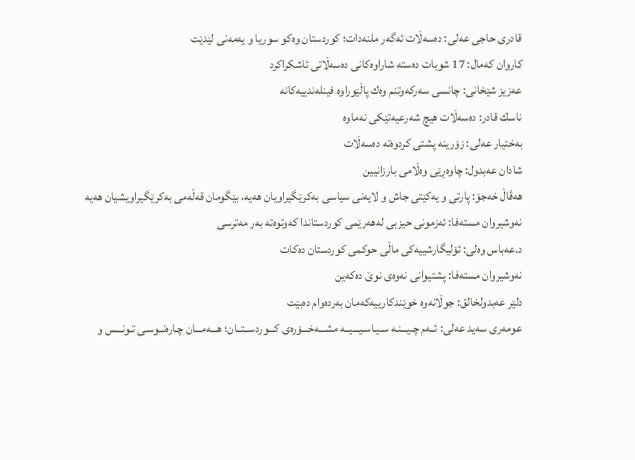قادری حاجی عه‌لی: ده‌سه‌ڵات ئه‌گه‌ر ملنه‌دات؛ کوردستان وه‌کو سوریا و یه‌مه‌نی لێدێت
كاروان كه‌مال: 17 شوبات ده‌سته‌ شاراوه‌كانی‌ ده‌سه‌ڵاتی‌ ئاشكراكرد
عەزیز شێخانی: چانسی سه‌ركه‌وتنم وه‌ك پاڵێوراوه‌ فینله‌ندییه‌كانه‌
ناسك قادر: ده‌سه‌ڵات هیچ شه‌رعیه‌تێكی‌ نه‌ماوه‌
بەختیار عەلی: زۆرینە پشتی كردوەتە دەسەڵات
شادان عه‌بدول: چاوه‌ڕێی‌ وه‌ڵامی‌ بارزانیین
هه‌ڤاڵ خه‌جۆ: پارتی‌ و یه‌كێتی‌ جاش و لایه‌نی‌ سیاسی به‌كرێگیراویان هه‌یه‌، بێگومان قه‌ڵه‌می‌ به‌كرێگیراویشیان هه‌یه‌
نه‌وشیروان مسته‌فا: ئه‌زمونی‌ حیزبی‌ له‌هه‌رێمی‌ كوردستاندا كه‌وتوه‌ته‌ به‌ر مه‌ترسی‌
د.عه‌باس وه‌لی: ئۆلیگارشییەکی ماڵی حوکمی کوردستان ده‌کات
نه‌وشیروان مسته‌فا: پشتیوانی‌ نه‌وه‌ی‌ نوێ‌ ده‌كه‌ین
دلێر عه‌بدولخالق: جوڵانه‌وه‌ خوێندكارییه‌كه‌مان به‌رده‌وام ده‌بێت
عومه‌ری سه‌ید عه‌لی: ئــه‌م چـیـــنـه‌ سـیـاسـیـــیــه‌ مشـــه‌خـــۆره‌ی کـــوردســتــان؛ هـــه‌مـــان چـاره‌نــوسـی تـونـــس‌ و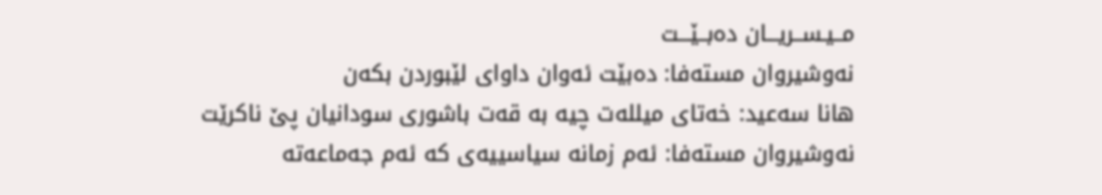مــیـســریـــان ده‌بــێـــت
نه‌وشیروان مسته‌فا: ده‌بێت ئه‌وان داوای لێبوردن بکه‌ن
هانا سه‌عید: خەتای میللەت چیە بە قەت باشوری سودانیان پێ ناكرێت
نه‌وشیروان مسته‌فا: ئه‌م زمانه‌ سیاسییه‌ی‌ كه‌ ئه‌م جه‌ماعه‌ته‌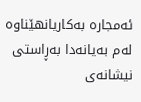ئه‌مجاره‌ به‌كاریانهێناوه‌ له‌م به‌یانه‌دا به‌ڕاستی‌ نیشانه‌ی‌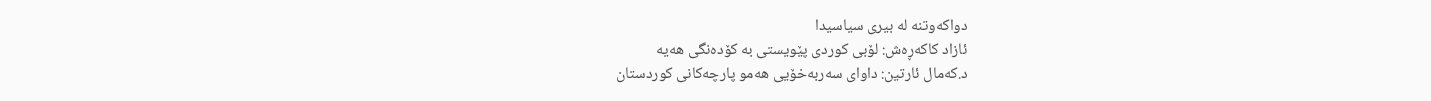دواكه‌وتنه‌ له‌ بیری سیاسیدا
ئازاد كاكه‌ڕه‌ش: لۆبی‌ كوردی‌ پێویستی‌ به‌ كۆده‌نگی‌ هه‌یه‌
د.که‌مال ئارتین: داوای‌ سەربەخۆیی‌ هەمو پارچەکانی‌ کوردستان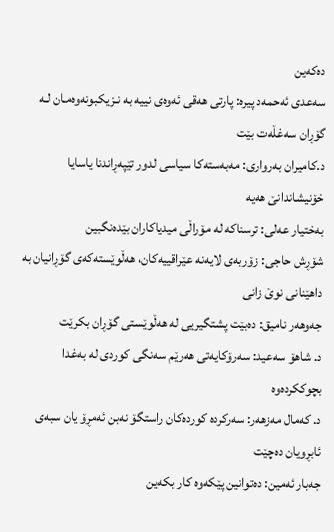دەکه‌ین
سه‌عدی‌ ئه‌حمه‌د پیره‌: پارتی‌ هه‌قی‌ ئه‌وه‌ی‌ نییه‌ به‌ نـزیكبونه‌وه‌مـان لـه‌ گۆڕان سه‌غڵه‌ت بێت
د.كامیران به‌رواری‌: مه‌به‌سته‌كا سیاسی لدور تێپه‌ڕاندنا یاسایا خۆنیشاندانێ‌ هه‌یه‌
به‌ختیار عه‌لی‌: ترسناكه‌ له‌ مۆراڵی‌ میدیاكاران بێده‌نگبین
شۆڕش حاجی: زۆربه‌ی لایه‌نه‌ عێراقییه‌كان، هه‌ڵوێسته‌كه‌ی‌ گۆڕانیان به‌ داهێنانی‌ نوێ‌ زانی‌
جه‌وهه‌ر نامیق: ده‌بێت پشتگیریی‌ له‌ هه‌ڵوێستی گۆڕان بكرێت
د. شاهۆ سه‌عید: سه‌رۆكایه‌تی‌ هه‌رێم سه‌نگی‌ كوردی‌ له‌ به‌غدا بچوككرده‌وه‌
د. كه‌مال مه‌زهه‌ر: سه‌ركرده‌ كورده‌كان راستگۆ نه‌بن ئه‌مڕۆ یان سبه‌ی ئابڕویان ده‌چێت
جه‌بار ئه‌مین: ده‌توانین پێكه‌وه‌ كار بكه‌ین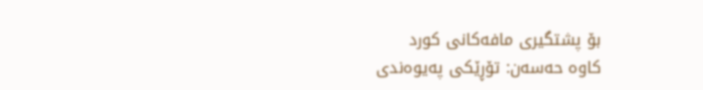بۆ پشتگیری‌ مافه‌كانی‌ كورد
كاوه‌ حه‌سه‌ن: تۆڕێكی‌ په‌یوه‌ندی‌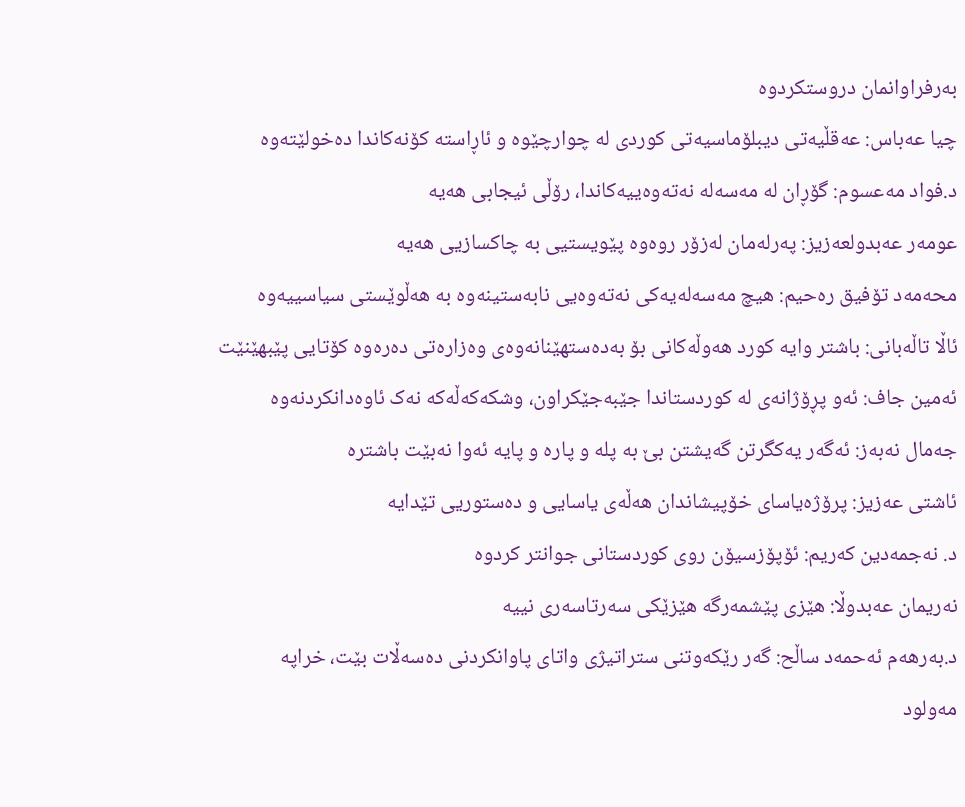به‌رفراوانمان دروستكردوه
چیا عه‌باس: عەقڵیەتی دیبلۆماسیەتی کوردی لە چوارچێوە و ئاڕاستە کۆنەکاندا دەخولێتەوە
د.فواد مه‌عسوم: گۆڕان له‌ مه‌سه‌له‌ نه‌ته‌وه‌ییه‌كاندا، رۆڵی‌ ئیجابی‌ هه‌یه‌
عومه‌ر عه‌بدولعه‌زیز: په‌رله‌مان‌ له‌زۆر روه‌وه‌ پێویستیی‌ به‌ چاكسازیی‌ هه‌یه‌
محه‌مه‌د تۆفیق ره‌حیم: هیچ مه‌سه‌له‌یه‌كی نه‌ته‌وه‌یی‌ نابه‌ستینه‌وه‌ به‌ هه‌ڵوێستی‌ سیاسییه‌وه‌
ئاڵا تاڵه‌بانی: باشتر وایه‌ كورد هه‌وڵه‌كانی بۆ به‌ده‌ستهێنانه‌وه‌ی وه‌زاره‌تی ده‌ره‌وه‌ كۆتایی پێبهێنێت
ئه‌مین جاف: ئەو پڕۆژانەی لە کوردستاندا جێبەجێکراون، وشکەکەڵەکە نەک ئاوەدانکردنەوە
جه‌مال نه‌به‌ز: ئەگەر یەکگرتن گەیشتن بێ بە پلە و پارە و پایە ئەوا نه‌بێت باشتره‌
ئاشتی‌ عه‌زیز: پرۆژه‌یاسای‌ خۆپیشاندان هه‌ڵه‌ی‌ یاسایی‌ و ده‌ستوریی تێدایه‌
د. نه‌جمه‌دین كه‌ریم: ئۆپۆزسیۆن روی‌ كوردستانی‌ جوانتر كردوه‌
نه‌ریمان عه‌بدوڵا: هێزی پێشمه‌رگه‌ هێزێکی سه‌رتاسه‌ری نییه‌
د.به‌رهه‌م ئه‌حمه‌د ساڵح: گه‌ر رێكه‌وتنی‌ ستراتیژی‌ واتای‌ پاوانكردنی‌ ده‌سه‌ڵات بێت، خراپه‌
مه‌ولود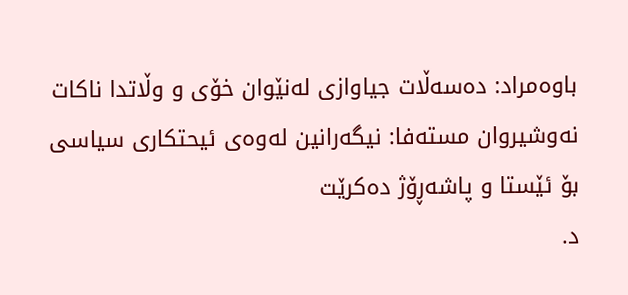باوه‌مراد: ده‌سه‌ڵات جیاوازی‌ له‌نێوان خۆی‌ و وڵاتدا ناكات
نه‌وشیروان مسته‌فا: نیگه‌رانین له‌وه‌ی‌ ئیحتكاری‌ سیاسی‌ بۆ ئێستا و پاشه‌ڕۆژ ده‌كرێت
د.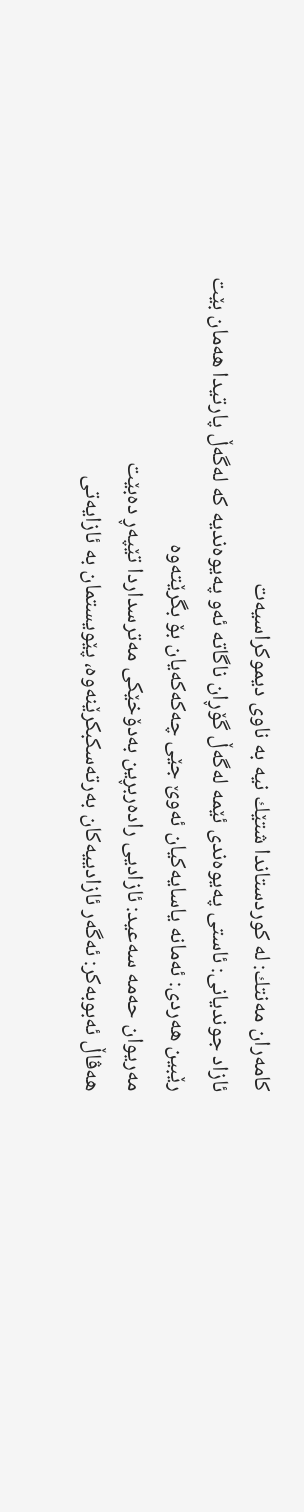كامه‌ران مه‌نتك: له‌ كوردستاندا شتێك نیه‌ به‌ ناوی‌ دیموكراسیه‌ت
ئازاد جوندیانی: ئاستی په‌یوه‌ندی ئێمه‌ له‌گه‌ڵ گۆڕان ناگاته‌ ئه‌و په‌یوه‌ندیه‌ که‌ له‌گه‌ڵ پارتیدا هه‌مان بێت
رێبین هه‌ردی: ئه‌مانه‌ یاسایه‌كیان ئه‌وێ جێی چه‌كه‌كه‌یان بۆ بگرێته‌وه‌
مه‌ریوان حه‌مه‌ سه‌عید: ئازادیی‌ راده‌ربڕین به‌دۆخێكی‌ مه‌ترسداردا تێپه‌ڕ ده‌بێت
هه‌ڤاڵ‌ ئه‌بوبه‌كر: ئه‌گه‌ر ئازادییه‌كان به‌رته‌سكبكرێنه‌وه‌، پێویستمان به‌ ئازایه‌تی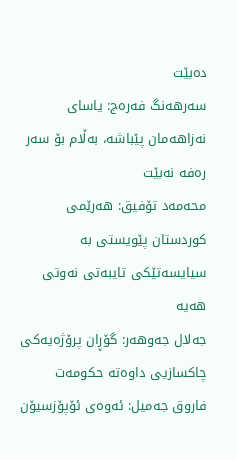ده‌بێت
سه‌رهه‌نگ فه‌ره‌ج: یاسای نه‌زاهه‌مان پێباشه‌، به‌ڵام بۆ سه‌ر ره‌فه‌ نه‌بێت
محه‌مه‌د تۆفیق: هه‌رێمی‌ كوردستان پێویستی‌ به‌ سیایسه‌تێكی‌ تایبه‌تی‌ نه‌وتی‌ هه‌یه‌
جه‌لال جه‌وهه‌ر: گۆڕان پرۆژه‌یه‌كی‌ چاكسازیی‌ داوه‌ته‌ حكومه‌ت
فاروق جه‌میل: ئه‌وه‌ی‌ ئۆپۆزسیۆن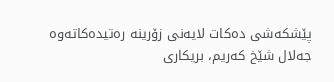پێشكه‌شی‌ ده‌كات لایه‌نی‌ زۆرینه‌ ره‌تیده‌كاته‌وه‌
جه‌لال شێخ كه‌ریم، بریكاری‌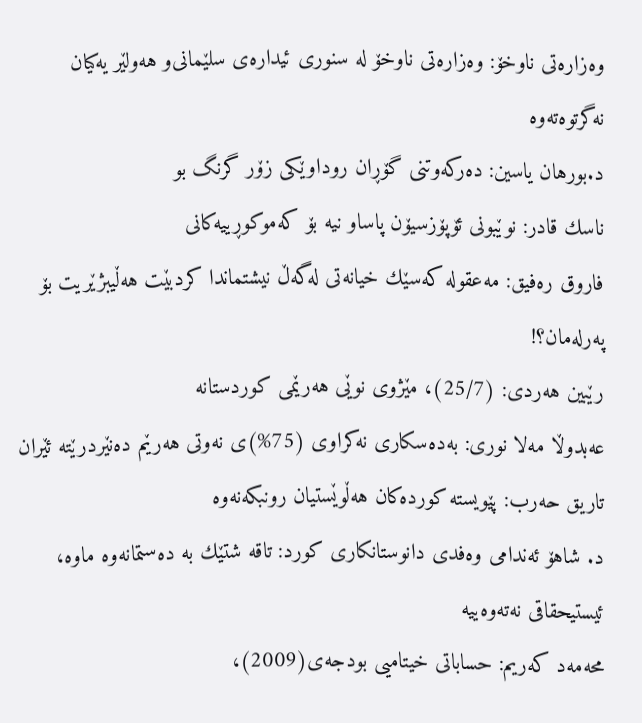وه‌زاره‌تی‌ ناوخۆ: وه‌زاره‌تی‌ ناوخۆ له‌ سنوری‌ ئیداره‌ی‌ سلێمانی‌‌و هه‌ولێر یه‌كیان نه‌گرتوه‌ته‌وه‌
د.بورهان یاسین: ده‌ركه‌وتنی‌ گۆڕان روداوێكی‌ زۆر گرنگ بو
ناسك قادر: نوێبونی ئۆپۆزسیۆن پاساو نیه‌ بۆ كه‌موكوڕییه‌كانی
فاروق ره‌فیق: مه‌عقوله‌ كه‌سێك خیانه‌تی له‌گه‌ڵ نیشتماندا كردبێت هه‌ڵیبژێریت بۆ په‌رله‌مان؟!
رێبین هه‌ردی‌: (25/7)، مێژوی‌ نوێی‌ هه‌رێمی‌ كوردستانه‌
عه‌بدوڵا مه‌لا نوری: به‌ده‌سكاری‌ نه‌كراوی‌ (75%)ی نه‌وتی‌ هه‌رێم ده‌نێردرێته‌ ئێران
تاریق حه‌رب: پێویسته‌ کورده‌کان هه‌ڵوێستیان رونبکه‌نه‌وه‌
د. شاهۆ ئه‌ندامی‌ وه‌فدی‌ دانوستانكاری‌ كورد: تاقه‌ شتێك به‌ ده‌ستمانه‌وه‌ ماوه‌، ئیستیحقاقی‌ نه‌ته‌وه‌ییه‌
محه‌مه‌د كه‌ریم: حساباتی‌ خیتامیی‌ بودجه‌ی‌(2009)،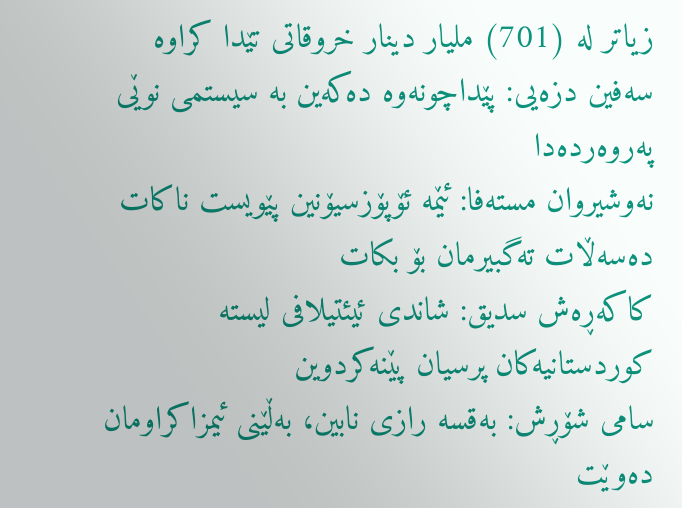زیاتر له‌ (701) ملیار دینار خروقاتی‌ تێدا كراوه‌
سه‌فین دزه‌یی: پێداچونه‌وه‌ ده‌كه‌ین به‌ سیستمی نوێی په‌روه‌رده‌دا
نه‌وشیروان مسته‌فا: ئێمه‌ ئۆپۆزسیۆنین پێویست ناكات ده‌سه‌ڵات ته‌گبیرمان بۆ بكات
كاكه‌ڕه‌ش سدیق: شاندی ئیئتیلافی لیسته‌ كوردستانیه‌كان پرسیان پێنه‌كردوین
سامی شۆڕش: به‌قسه‌ رازی نابین، به‌ڵێنی‌ ئیمزاكراومان ده‌وێت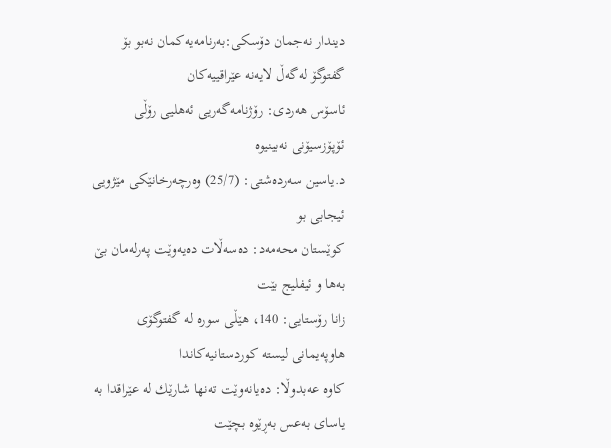دیندار نه‌جمان دۆسكی:به‌رنامه‌یه‌كمان نه‌بو بۆ گفتوگۆ له‌گه‌ڵ‌ لایه‌نه‌ عێراقییه‌كان
ئاسۆس هه‌ردی‌: رۆژنامه‌گه‌ریی‌ ئه‌هلیی‌ رۆڵی‌ ئۆپۆزسیۆنی‌ نه‌بینیوه‌
د.یاسین سه‌رده‌شتی‌: (25/7) وه‌رچه‌رخانێكی مێژویی ئیجابی بو
كوێستان محه‌مه‌د: ده‌سه‌ڵات ده‌یه‌وێت په‌رله‌مان بێ به‌ها و ئیفلیج بێت
زانا رۆستایی: 140، هێڵی سوره‌ له‌ گفتوگۆی هاوپه‌یمانی لیسته‌ كوردستانیه‌كاندا
كاوه‌ عه‌بدوڵا: ده‌یانه‌وێت ته‌نها شارێك له‌ عێراقدا به‌ یاسای به‌عس به‌ڕێوه‌ بچێت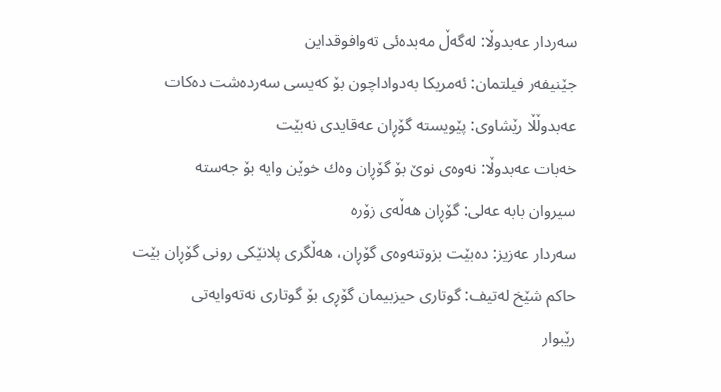سه‌ردار عه‌بدوڵا: له‌گه‌ڵ مه‌بده‌ئی‌ ته‌وافوقداین
جێنیفه‌ر فیلتمان: ئه‌مریكا به‌دواداچون بۆ كه‌یسی‌ سه‌رده‌شت ده‌كات
عه‌بدوڵڵا رێشاوی‌: پێویسته‌ گۆڕان عه‌قایدی‌ نه‌بێت
خه‌بات عه‌بدوڵا: نه‌وه‌ی‌ نوێ‌ بۆ گۆڕان وه‌ك خوێن وایه‌ بۆ جه‌سته‌
سیروان بابه‌ عه‌لی: گۆڕان هه‌ڵه‌ی زۆره‌
سه‌ردار عه‌زیز: ده‌بێت بزوتنه‌وه‌ی‌ گۆڕان، هه‌ڵگری پلانێکی رونی گۆڕان بێت
حاكم شێخ له‌تیف: گوتاری‌ حیزبیمان گۆڕی‌ بۆ گوتاری‌ نه‌ته‌وایه‌تی‌
رێبوار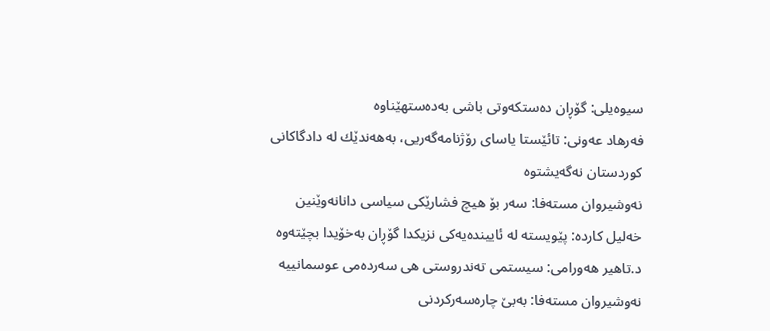سیوه‌یلی‌: گۆڕان ده‌ستكه‌وتی‌ باشی‌ به‌ده‌ستهێناوه‌
فه‌رهاد عه‌ونی‌: تائێستا یاسای‌ رۆژنامه‌گه‌ریی‌، به‌هه‌ندێك له‌ دادگاكانی‌ كوردستان نه‌گه‌یشتوه‌
نه‌وشیروان مسته‌فا: سه‌ر بۆ هیچ فشارێكی سیاسی دانانه‌وێنین
خه‌لیل كارده‌: پێویسته‌ له‌ ئایینده‌یه‌كی نزیكدا گۆڕان به‌خۆیدا بچێته‌وه‌
د.تاهیر هه‌ورامی‌: سیستمی‌ ته‌ندروستی‌ هی‌ سه‌رده‌می‌ عوسمانییه‌
نه‌وشیروان مسته‌فا: به‌بێ‌ چاره‌سه‌ركردنی‌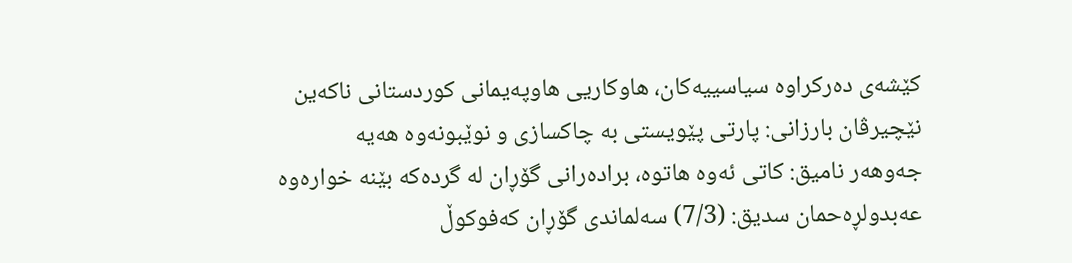كێشه‌ی‌ ده‌ركراوه‌ سیاسییه‌كان، هاوكاریی‌ هاوپه‌یمانی كوردستانی‌ ناكه‌ین
نێچیرڤان بارزانی‌: پارتی‌ پێویستی‌ به‌ چاكسازی‌ و نوێبونه‌وه‌ هه‌یه‌
جه‌وهه‌ر نامیق: كاتی ئه‌وه‌ هاتوه‌، براده‌رانی گۆڕان له‌ گرده‌كه‌ بێنه‌ خواره‌وه‌
عه‌بدولڕه‌حمان سدیق: (7/3) سه‌لماندی گۆڕان كه‌فوكوڵ‌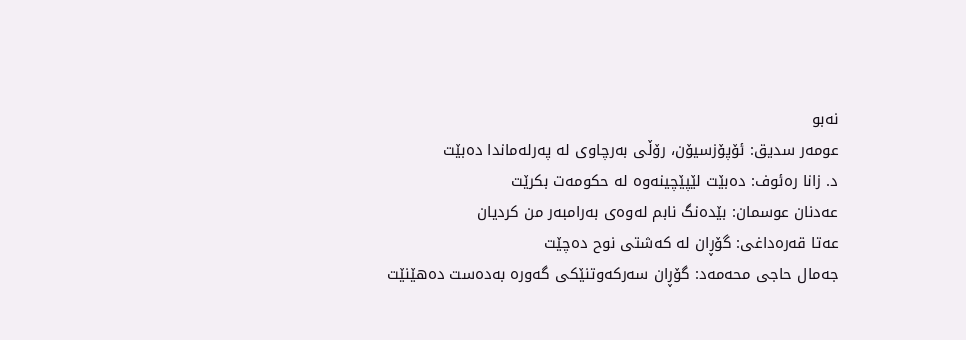نه‌بو
عومه‌ر سدیق: ئۆپۆزسیۆن، رۆڵی‌ به‌رچاوی‌ له‌ په‌رله‌ماندا ده‌بێت
د. زانا ره‌ئوف: ده‌بێت لێپێچینه‌وه‌ له‌ حكومه‌ت بكرێت
عه‌دنان عوسمان: بێده‌نگ نابم له‌وه‌ی‌ به‌رامبه‌ر من كردیان
عه‌تا قه‌ره‌داغی‌: گۆڕان له‌ كه‌شتی‌ نوح ده‌چێت
جه‌مال حاجی محه‌مه‌د: گۆڕان سه‌ركه‌وتنێكی‌ گه‌وره‌ به‌ده‌ست ده‌هێنێت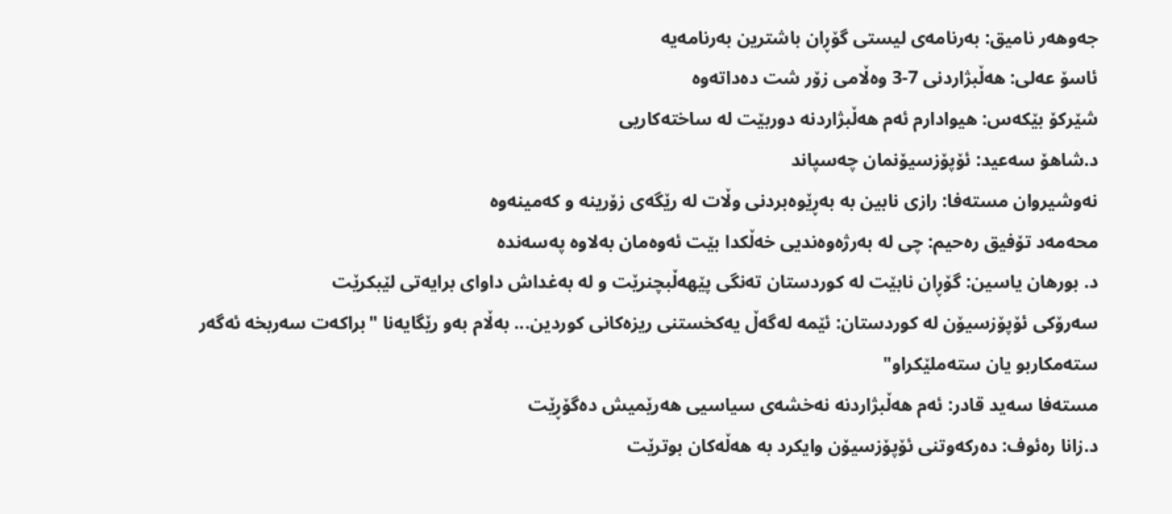جه‌وهه‌ر نامیق: به‌رنامه‌ی‌ لیستی‌ گۆڕان باشترین به‌رنامه‌یه‌
ئاسۆ عه‌لی: هه‌ڵبژاردنی 7-3 وه‌ڵامی زۆر شت ده‌داته‌وه‌
شێركۆ بێكه‌س: هیوادارم ئه‌م هه‌ڵبژاردنه‌ دوربێت له‌ ساخته‌كاریی‌
د.شاهۆ سه‌عید: ئۆپۆزسیۆنمان چه‌سپاند
نه‌وشیروان مسته‌فا: رازی نابین به‌ به‌ڕێوه‌بردنی وڵات له‌ رێگه‌ی‌ زۆرینه‌ و كه‌مینه‌وه‌
محه‌مه‌د تۆفیق ره‌حیم: چی له‌ به‌رژه‌وه‌ندیی خه‌ڵكدا بێت ئه‌وه‌مان به‌لاوه‌ په‌سه‌نده‌
د. بورهان یاسین: گۆڕان نابێت له‌ كوردستان ته‌نگی‌ پێهه‌ڵبچنرێت ‌و له‌ به‌غداش داوای‌ برایه‌تی‌ لێبكرێت
سه‌رۆكی‌ ئۆپۆزسیۆن له‌ كوردستان: ئێمه‌ له‌گه‌ڵ یه‌كخستنی‌ ریزه‌كانی‌ كوردین... به‌ڵام به‌و رێگایه‌نا "براكه‌ت سه‌ربخه‌ ئه‌گه‌ر سته‌مكاربو یان سته‌ملێكراو"
مسته‌فا سه‌ید قادر: ئه‌م هه‌ڵبژاردنه‌ نه‌خشه‌ی‌ سیاسیی‌ هه‌رێمیش ده‌گۆڕێت
د.زانا ره‌ئوف: ده‌ركه‌وتنی‌ ئۆپۆزسیۆن وایكرد به‌ هه‌ڵه‌كان بوترێت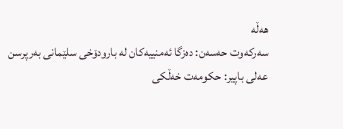هه‌ڵه‌
سه‌ركه‌وت حه‌سه‌ن: ده‌زگا ئه‌منییه‌كان له‌ بارودۆخی‌ سلێمانی‌ به‌رپرسن
عه‌لی‌ باپیر: حكومه‌ت خه‌ڵكی‌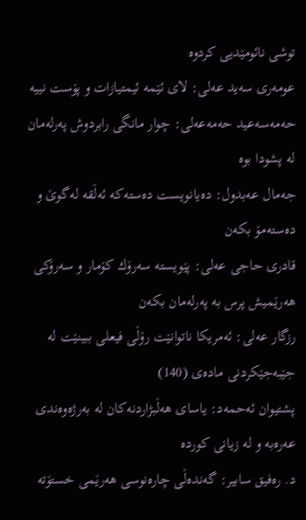توشی‌ نائومێدیی‌ كردوه‌
عومه‌ری سه‌ید عه‌لی: لای ئێمه‌ ئیمتیازات و پۆست نییه‌
حه‌مه‌سه‌عید حه‌مه‌عه‌لی: چوار مانگی رابردوش په‌رله‌مان له‌ پشودا بوه‌
جه‌مال عه‌بدول: ده‌یانویست ده‌سته‌كه‌ ئه‌ڵقه‌ له‌گوێ‌ ‌و ده‌سته‌مۆ بكه‌ن
قادری‌ حاجی‌ عه‌لی‌: پێویسته‌ سه‌رۆك كۆمار و سه‌رۆكی‌ هه‌رێمیش پرس به‌ په‌رله‌مان بكه‌ن
رزگار عه‌لی‌: ئه‌مریكا ناتوانێت رۆڵی‌ فیعلی‌ ببینێت له‌ جێبه‌جێكردنی‌ ماده‌ی‌ (140)
پشتیوان ئه‌حمه‌د: یاسای هه‌ڵبژاردنه‌كان له‌ به‌رژه‌وه‌ندی عه‌ره‌به‌ ‌و له‌ زیانی كورده‌
د. ره‌فیق سابیر: گه‌نده‌ڵی‌ چاره‌نوسی‌ هه‌رێمی‌ خستۆته‌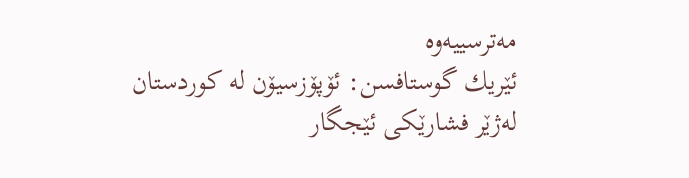مه‌ترسییه‌وه‌
ئێریك گوستافسن: ئۆپۆزسیۆن له‌ كوردستان له‌ژێر فشارێكی‌ ئێجگار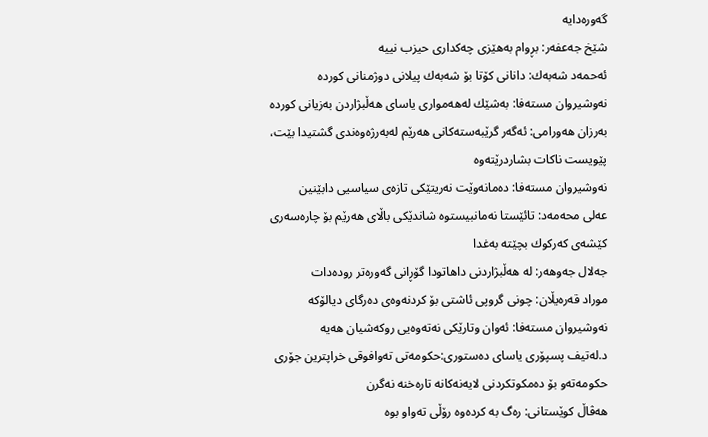گه‌وره‌دایه‌
شێخ جه‌عفه‌ر: بڕوام به‌هێزی‌ چه‌كداری‌ حیزب نییه‌
ئه‌حمه‌د شه‌به‌ك: دانانی‌ كۆتا بۆ شه‌به‌ك پیلانی‌ دوژمنانی‌ كورده‌
نه‌وشیروان مسته‌فا: به‌شێك له‌هه‌مواری‌ یاسای‌ هه‌ڵبژاردن به‌زیانی‌ كورده‌
به‌رزان هه‌ورامی: ئه‌گه‌ر گرێبه‌سته‌كانی‌ هه‌رێم له‌به‌رژه‌وه‌ندی‌ گشتیدا بێت، پێویست ناكات بشاردرێته‌وه‌
نه‌وشیروان مسته‌فا: ده‌مانه‌وێت نه‌ریتێكی تازه‌ی سیاسیی دابێنین
عه‌لی‌ محه‌مه‌د: تائێستا نه‌مانبیستوه‌ شاندێكی‌ باڵای‌ هه‌رێم بۆ چاره‌سه‌ری‌ كێشه‌ی‌ كه‌ركوك بچێته‌ به‌غدا
جه‌لال جه‌وهه‌ر: له‌ هه‌ڵبژاردنی‌ داهاتودا گۆڕانی‌ گه‌وره‌تر روده‌دات
موراد قه‌ره‌یڵان: چونی‌ گروپی‌ ئاشتی‌ بۆ كردنه‌وه‌ی‌ ده‌رگای‌ دیالۆكه‌
نه‌وشیروان مسته‌فا: ئه‌وان وتارێكی‌ نه‌ته‌وه‌یی روكه‌شیان هه‌یه‌
د.له‌تیف پسپۆری‌ یاسای‌ ده‌ستوری‌:حكومه‌تی‌ ته‌وافوقی‌ خراپترین جۆری‌ حكومه‌ته‌و بۆ ده‌مكوتكردنی‌ لایه‌نه‌كانه‌ تاره‌خنه‌ نه‌گرن
هه‌ڤاڵ کوێستانی: ره‌گ به‌ کرده‌وه‌ رۆڵی ته‌واو بوه‌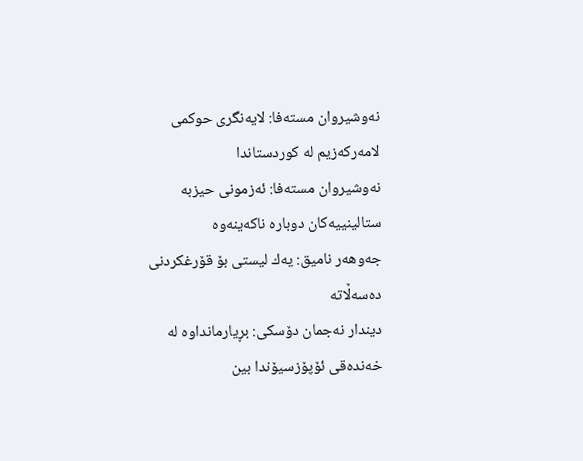نه‌وشیروان مسته‌فا: لایه‌نگری حوكمی لامه‌ركه‌زیم له‌ كوردستاندا
نه‌وشیروان مسته‌فا: ئه‌زمونی‌ حیزبه‌ ستالینییه‌كان دوباره‌ ناكه‌ینه‌وه‌
جه‌وهه‌ر نامیق: یه‌ك لیستی‌ بۆ قۆرغكردنی‌ ده‌سه‌ڵاته‌
دیندار نه‌جمان دۆسكی‌: بڕیارمانداوه‌ له‌ خه‌نده‌قی‌ ئۆپۆزسیۆندا بین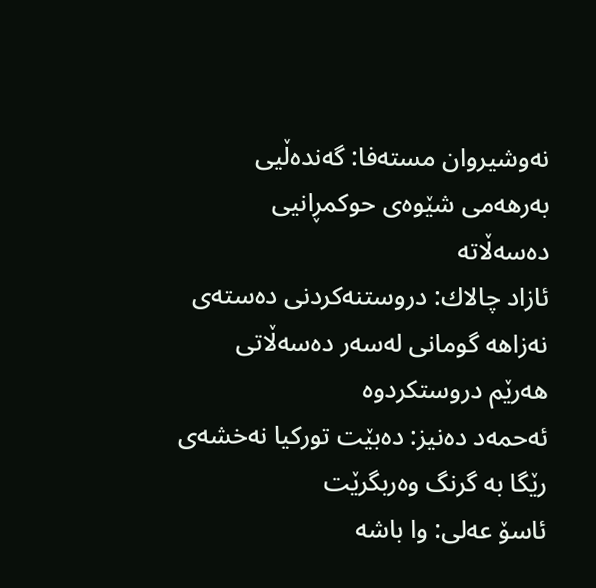نه‌وشیروان مسته‌فا: گه‌نده‌ڵیی‌ به‌رهه‌می شێوه‌ی حوكمڕانیی‌ ده‌سه‌ڵاته‌
ئازاد چالاك: دروستنه‌كردنی‌ ده‌سته‌ی‌ نه‌زاهه‌ گومانی‌ له‌سه‌ر ده‌سه‌ڵاتی‌ هه‌رێم دروستكردوه‌
ئه‌حمه‌د ده‌نیز: ده‌بێت توركیا نه‌خشه‌ی‌ رێگا به‌ گرنگ وه‌ربگرێت
ئاسۆ عه‌لی‌: وا باشه‌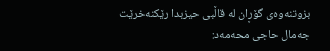بزوتنه‌وه‌ی‌ گۆڕان له‌ قاڵبی حیزبدا رێكنه‌خرێت
جه‌مال حاجی محه‌مه‌د: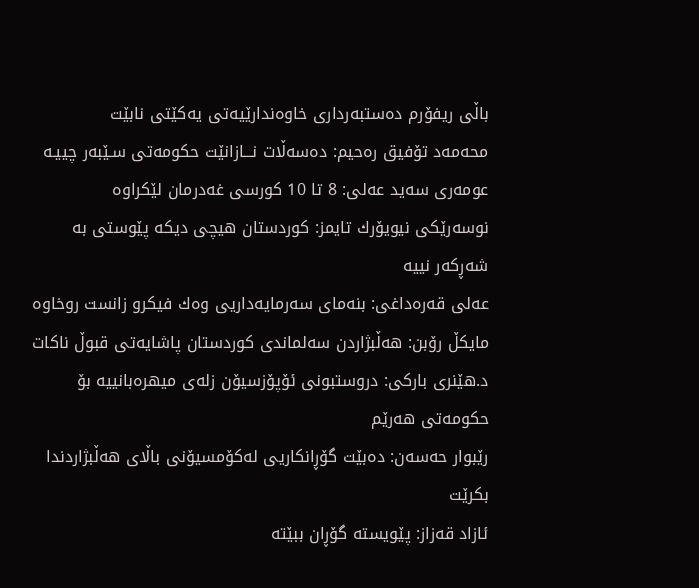باڵی‌ ریفۆرم ده‌ستبه‌رداری‌ خاوه‌ندارێیه‌تی‌ یه‌كێتی‌ نابێت
محه‌مه‌د تۆفیق ره‌حیم: ده‌سه‌ڵات نـــازانێت حكومه‌تی‌ سـێبه‌ر چییـه‌
عومه‌ری‌ سه‌ید عه‌لی: 8 تا 10 كورسی غه‌درمان لێكراوه
نوسه‌رێكی نیویۆرك تایمز: كوردستان هیچی دیكه‌ پێوستی به‌ شه‌ڕكه‌ر نییه‌
عه‌لی‌ قه‌ره‌داغی‌: بنه‌مای‌ سه‌رمایه‌داریی‌ وه‌ك فیكرو زانست روخاوه‌
مایكڵ رۆبن: هه‌ڵبژاردن سه‌لماندی‌ كوردستان پاشایه‌تی‌ قبوڵ ناكات
د.هێنری‌ باركی‌: دروستبونی‌ ئۆپۆزسیۆن زله‌ی‌ میهره‌بانییه‌ بۆ حكومه‌تی‌ هه‌رێم
رێبوار حه‌سه‌ن: ده‌بێت گۆڕانكاریی‌ له‌كۆمسیۆنی‌ باڵای‌ هه‌ڵبژاردندا بكرێت
ئازاد قه‌زاز: پێویسته‌ گۆڕان ببێته‌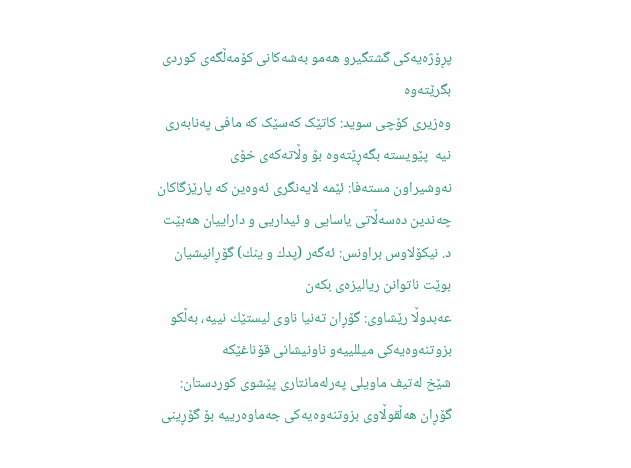پڕۆژه‌یه‌كی‌ گشتگیرو هه‌مو به‌شه‌كانی‌ كۆمه‌ڵگه‌ی‌ كوردی‌ بگرێته‌وه‌
وه‌زیری کۆچی سوید: کاتێک که‌سێک که ‌مافی په‌نابه‌ری نیه ‌ پێویسته بگه‌ڕێته‌وه بۆ وڵاته‌که‌ی خۆی
نه‌وشیراون مسته‌فا: ئێمه‌ لایه‌نگری‌ ئه‌وه‌ین كه‌ پارێزگاكان چه‌ندین ده‌سه‌ڵاتی‌ یاسایی‌ و ئیداریی‌ و داراییان هه‌بێت
د. نیکۆلاوس براونس: ئه‌گه‌ر (پدك و ینك) گۆڕانیشیان بوێت ناتوانن ریالیزه‌ی بکه‌ن
عه‌بدوڵا رێشاوی‌: گۆڕان ته‌نیا ناوی‌ لیستێك نییه‌، به‌ڵكو بزوتنه‌وه‌یه‌كی‌ میللییه‌و ناونیشانی‌ قۆناغێكه‌
شێخ له‌تیف ماویلی‌ په‌رله‌مانتاری‌ پێشوی‌ كوردستان:
گۆڕان هه‌ڵقوڵاوی‌ بزوتنه‌وه‌یه‌كی‌ جه‌ماوه‌رییه‌ بۆ گۆڕینی‌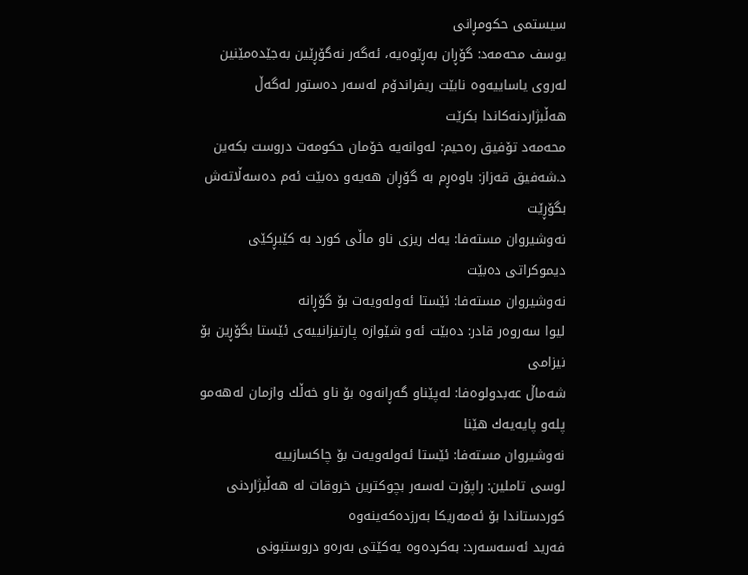سیستمی‌ حكومڕانی‌
یوسف محه‌مه‌د: گۆڕان به‌ڕێوه‌یه‌، ئه‌گه‌ر نه‌گۆڕێین به‌جێده‌مێنین
له‌روی یاساییه‌وه‌ نابێت ریفراندۆم له‌سه‌ر ده‌ستور له‌گه‌ڵ هه‌ڵبژاردنه‌كاندا بكرێت
محه‌مه‌د تۆفیق ره‌حیم: له‌وانه‌یه‌ خۆمان حكومه‌ت دروست بكه‌ین
د.شه‌فیق قه‌زاز: باوه‌ڕم به‌ گۆڕان هه‌یه‌‌و ده‌بێت ئه‌م ده‌سه‌ڵاته‌ش بگۆڕێت
نه‌وشیروان مسته‌فا: یه‌ك ریزی‌ ناو ماڵی‌ كورد به‌ كێبڕكێی‌ دیموكراتی‌ ده‌بێت
نه‌وشیروان مسته‌فا: ئێستا ئه‌وله‌ویه‌ت‌ بۆ گۆڕانه‌
لیوا سه‌روه‌ر قادر: ده‌بێت ئه‌و شێوازه‌ پارتیزانییه‌ی‌ ئێستا بگۆڕین بۆ نیزامی‌
شه‌ماڵ‌ عه‌بدولوه‌فا: له‌پێناو گه‌ڕانه‌وه‌ بۆ ناو خه‌ڵك وازمان له‌هه‌مو پله‌و پایه‌یه‌‌ك هێنا
نه‌وشیروان مسته‌فا: ئێستا ئه‌وله‌ویه‌ت بۆ چاكسازییه‌
لوسی‌ تاملین: راپۆرت له‌سه‌ر بچوكترین خروقات له‌ هه‌ڵبژاردنی‌ كوردستاندا بۆ ئه‌مه‌ریكا به‌رزده‌كه‌ینه‌وه‌
فه‌رید ئه‌سه‌سه‌رد: به‌كرده‌وه‌ یه‌كێتی‌ به‌ره‌و دروستبونی‌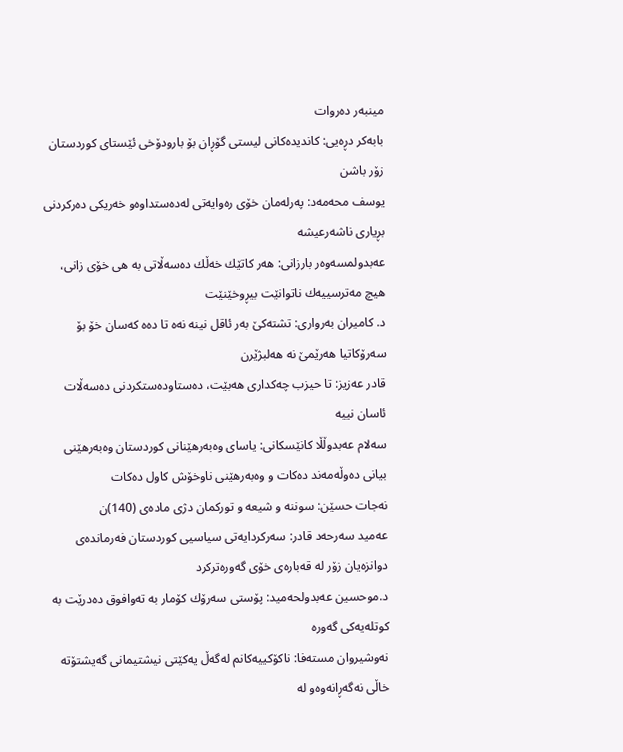مینبه‌ر ده‌روات
بابه‌كر دڕه‌یی‌: كاندیده‌كانی‌ لیستی‌ گۆڕان بۆ بارودۆخی‌ ئێستای‌ كوردستان زۆر باشن
یوسف محه‌مه‌د: په‌رله‌مان خۆی ره‌وایه‌تی له‌ده‌ستداوه‌‌و خه‌ریكی ده‌ركردنی بڕیاری ناشه‌رعیشه‌
عه‌بدولمسه‌وه‌ر بارزانی‌: هه‌ر كاتێك خه‌ڵك ده‌سه‌ڵاتی‌ به‌ هی‌ خۆی‌ زانی‌، هیچ مه‌ترسییه‌ك ناتوانێت بیڕوخێنێت
د. كامیران به‌رواری‌: تشته‌كێ‌ به‌ر ئاقل نینه‌ نه‌ه تا ده‌ه كه‌سان خۆ بۆ سه‌رۆكاتیا هه‌رێمێ‌ نه‌ هه‌لبژێرن
قادر عه‌زیز: تا حیزب چه‌كداری‌ هه‌بێت، ده‌ستاوده‌ستكردنی‌ ده‌سه‌ڵات ئاسان نییه‌
سه‌لام عه‌بدوڵڵا كانێسكانی‌: یاسای‌ وه‌به‌رهێنانی‌ كوردستان وه‌به‌رهێنی‌ بیانی‌ ده‌وڵه‌مه‌ند ده‌كات و وه‌به‌رهێنی‌ ناوخۆش كاول ده‌كات
نه‌جات حسێن: سوننه‌ و شیعه‌ و توركمان دژی‌ ماده‌ی‌ (140)ن
عه‌مید سه‌رحه‌د قادر: سه‌ركردایه‌تی‌ سیاسیی‌ كوردستان فه‌رمانده‌ی‌ دوانزه‌یان زۆر له‌ قه‌باره‌ی‌ خۆی‌ گه‌وره‌تركرد
د.موحسین عه‌بدولحه‌مید: پۆستی سه‌رۆك كۆمار به‌ ته‌وافوق ده‌درێت به‌ كوتله‌یه‌كی گه‌وره‌
نه‌وشیروان مسته‌فا: ناكۆكییه‌كانم له‌گه‌ڵ یه‌كێتی‌ نیشتیمانی‌ گه‌یشتۆته‌ خاڵی‌ نه‌گه‌ڕانه‌وه‌و له‌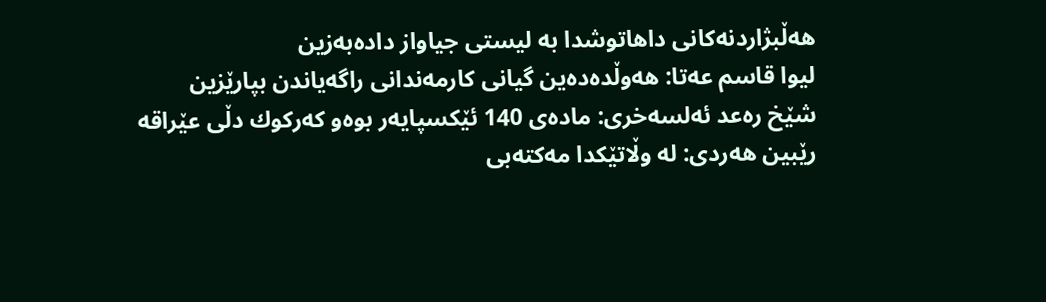هه‌ڵبژاردنه‌كانی‌ داهاتوشدا به‌ لیستی‌ جیاواز داده‌به‌زین
لیوا قاسم عه‌تا: هه‌وڵده‌ده‌ین گیانی‌ كارمه‌ندانی راگه‌یاندن بپارێزین
شێخ ره‌عد ئه‌لسه‌خری: ماده‌ی 140 ئێكسپایه‌ر بوه‌‌و كه‌ركوك دڵی عێراقه‌
رێبین هه‌ردی‌: له‌ وڵاتێكدا مه‌كته‌بی‌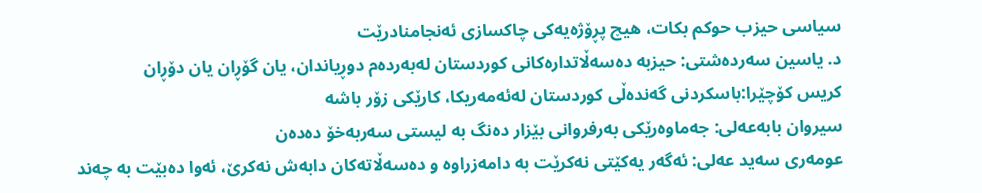سیاسی حیزب حوكم بكات، هیچ پڕۆژه‌یه‌كی‌ چاكسازی‌ ئه‌نجامنادرێت
د. یاسین سه‌رده‌شتی‌: حیزبه‌ ده‌سه‌ڵاتداره‌كانی‌ كوردستان له‌به‌رده‌م دوڕیاندان، یان گۆڕان یان دۆڕان
كریس كۆچێرا:باسكردنی‌ گه‌نده‌ڵی‌ كوردستان له‌ئه‌مه‌ریكا، كارێكی‌ زۆر باشه‌
سیروان بابه‌عه‌لی‌: جه‌ماوه‌رێكی‌ به‌رفروانی‌ بێزار ده‌نگ به‌ لیستی‌ سه‌ربه‌خۆ ده‌ده‌ن
عومه‌ری‌ سه‌ید عه‌لی‌: ئه‌گه‌ر یه‌كێتی نه‌كرێت به‌ دامه‌زراوه‌ و ده‌سه‌ڵاته‌كان دابه‌ش نه‌كرێ‌، ئه‌وا ده‌بێت به‌ چه‌ند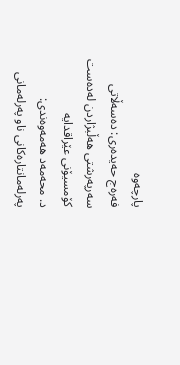پارچه‌وه‌
فه‌ره‌ج حه‌یده‌ری‌: ده‌سه‌ڵاتی‌ سه‌رپه‌رشتی‌ هه‌ڵبژاردن له‌ده‌ست كۆمسیۆنی‌ عێراقدایه‌
د. محه‌مه‌د هه‌مه‌وه‌ندی‌: په‌رله‌مانتاره‌كانی ناو په‌رله‌مانی‌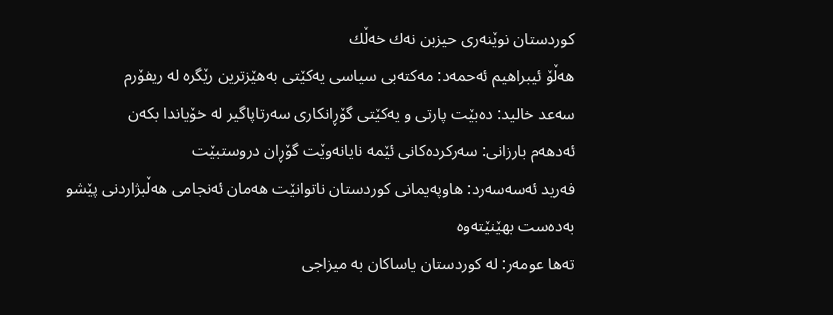كوردستان نوێنه‌ری‌ حیزبن نه‌ك خه‌ڵك
هه‌ڵۆ ئیبراهیم ئه‌حمه‌د: مه‌كته‌بی‌ سیاسی‌ یه‌كێتی‌ به‌هێزترین رێگره‌ له‌ ریفۆرم
سه‌عد خالید: ده‌بێت پارتی‌ و یه‌كێتی‌ گۆڕانكاری‌ سه‌رتاپاگیر له‌ خۆیاندا بكه‌ن
ئه‌دهه‌م بارزانی‌: سه‌ركرده‌كانی‌ ئێمه‌ نایانه‌وێت گۆڕان دروستبێت
فه‌رید ئه‌سه‌سه‌رد: هاوپه‌یمانی‌ كوردستان ناتوانێت هه‌مان ئه‌نجامی‌ هه‌ڵبژاردنی‌ پێشو به‌ده‌ست بهێنێته‌وه‌
ته‌ها عومه‌ر: له‌ كوردستان یاساكان به‌ میزاجی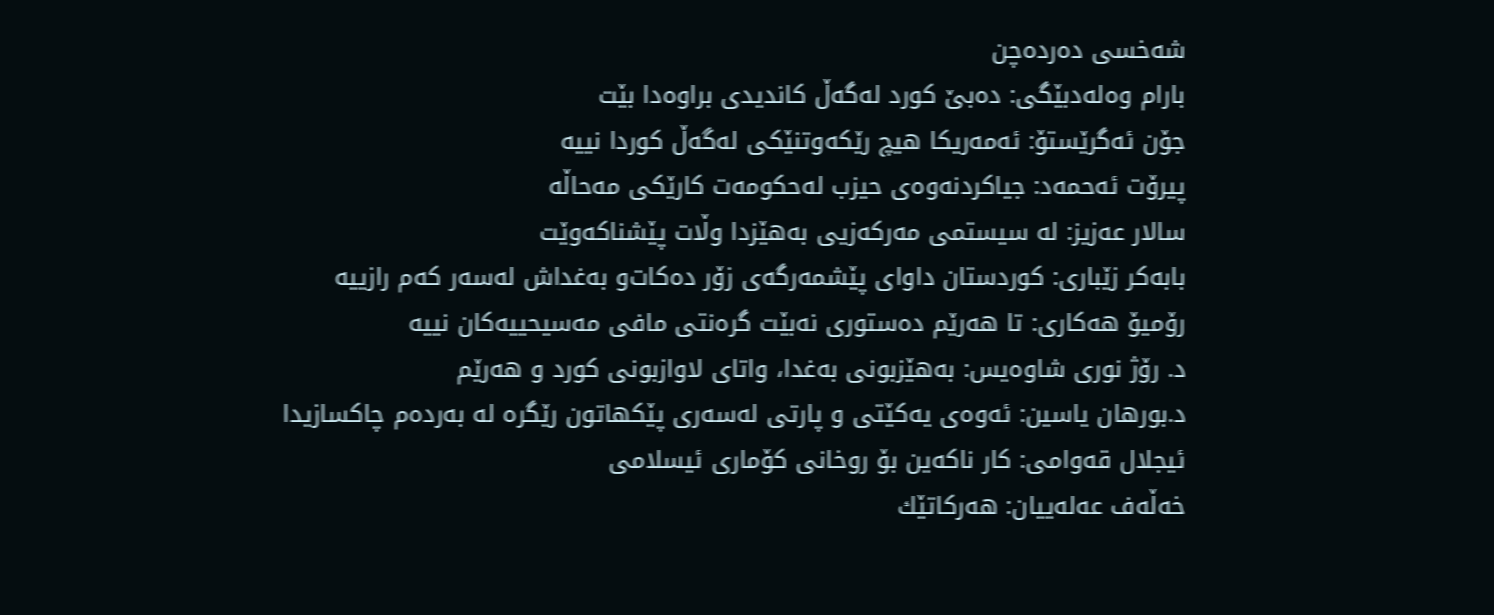شه‌خسی ده‌رده‌چن
بارام وه‌له‌دبێگی: ده‌بێ كورد له‌گه‌ڵ كاندیدی براوه‌دا بێت
جۆن ئه‌گرێستۆ: ئه‌مه‌ریکا هیچ رێکه‌وتنێکی له‌گه‌ڵ کوردا نییه‌
پیرۆت ئه‌حمه‌د: جیاكردنه‌وه‌ی‌ حیزب له‌حكومه‌ت كارێكی‌ مه‌حاڵه‌
سالار عه‌زیز: له‌ سیستمی مه‌ركه‌زیی به‌هێزدا وڵات پێشناكه‌وێت
بابه‌كر زێباری‌: كوردستان داوای‌ پێشمه‌رگه‌ی‌ زۆر ده‌كات‌و به‌غداش له‌سه‌ر كه‌م رازییه‌
رۆمیۆ هه‌كاری: تا هه‌رێم ده‌ستوری نه‌بێت گره‌نتی‌ مافی‌ مه‌سیحییه‌كان نییه‌
د. رۆژ نوری‌ شاوه‌یس: به‌هێزبونی‌ به‌غدا، واتای‌ لاوازبونی‌ كورد و هه‌رێم
د.بورهان یاسین: ئه‌وه‌ی‌ یه‌كێتی‌ ‌و پارتی‌ له‌سه‌ری‌ پێكهاتون رێگره‌ له‌ به‌رده‌م چاكسازیدا
ئیجلال قه‌وامی: كار ناكه‌ین بۆ روخانی كۆماری ئیسلامی
خه‌ڵه‌ف عه‌له‌ییان: هه‌ركاتێك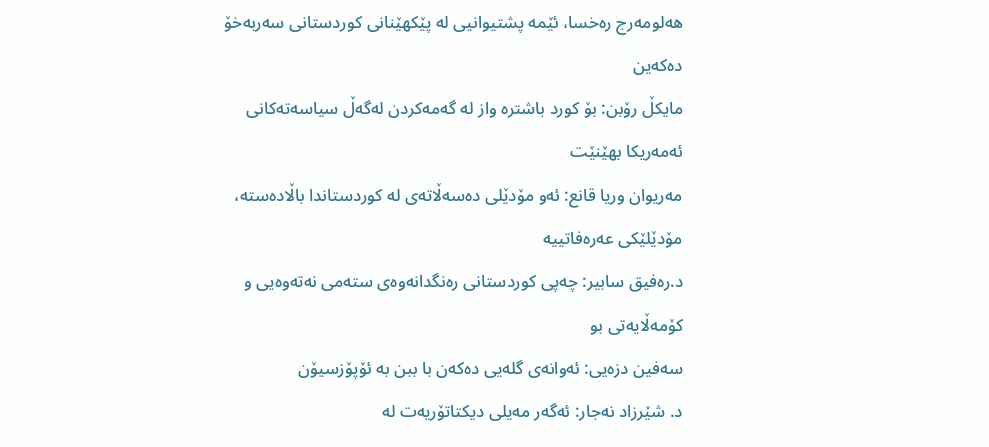هه‌لومه‌رج ره‌خسا، ئێمه‌ پشتیوانیی‌ له‌ پێكهێنانی‌ كوردستانی‌ سه‌ربه‌خۆ ده‌كه‌ین
مایكڵ‌ رۆبن: بۆ كورد باشتره‌ واز له‌ گه‌مه‌كردن له‌گه‌ڵ‌ سیاسه‌ته‌كانی‌ ئه‌مه‌ریكا بهێنێت
مه‌ریوان وریا قانع: ئه‌و مۆدێلی‌ ده‌سه‌ڵاته‌ی‌ له‌ كوردستاندا باڵاده‌سته‌، مۆدێلێكی‌ عه‌ره‌فاتییه‌
د.ره‌فیق سابیر: چه‌پی‌ كوردستانی‌ ره‌نگدانه‌وه‌ی‌ سته‌می‌ نه‌ته‌وه‌یی‌ و كۆمه‌ڵایه‌تی‌ بو
سه‌فین دزه‌یی‌: ئه‌وانه‌ی‌ گله‌یی‌ ده‌كه‌ن با ببن به‌ ئۆپۆزسیۆن
د. شێرزاد نه‌جار: ئه‌گه‌ر مه‌یلی‌ دیكتاتۆریه‌ت له‌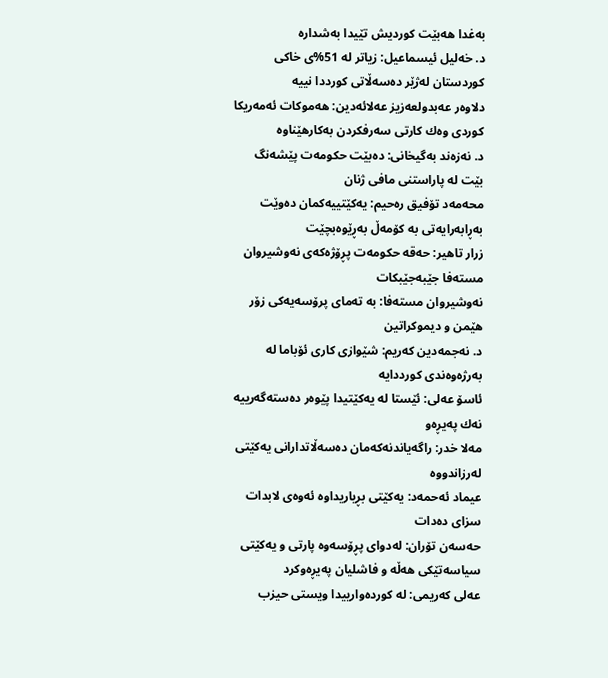به‌غدا هه‌بێت كوردیش تێیدا به‌شداره‌
د. خه‌لیل ئیسماعیل: زیاتر له‌ 51%ی‌ خاكی‌ كوردستان له‌ژێر ده‌سه‌ڵاتی‌ كورددا نییه‌
دلاوه‌ر عه‌بدولعه‌زیز عه‌لائه‌دین: هه‌موكات ئه‌مه‌ریكا كوردی‌ وه‌ك كارتی‌ سه‌رفكردن به‌كارهێناوه‌
د. نه‌زه‌ند به‌گیخانی: ده‌بێت حكومه‌ت پێشه‌نگ بێت له‌ پاراستنی‌ مافی‌ ژنان
محه‌مه‌د تۆفیق ره‌حیم: یەكێتییەكمان دەوێت بەڕابەرایەتی بە كۆمەڵ بەڕێوەبچێت
زرار تاهیر: حه‌قه‌ حكومه‌ت پڕۆژه‌كه‌ی‌ نه‌وشیروان مسته‌فا جێبه‌جێبكات
نه‌وشیروان مسته‌فا: بە تەمای پرۆسەیەكی زۆر هێمن و دیموكراتین
د. نه‌جمه‌دین كه‌ریم: شێوازی‌ كاری‌ ئۆباما له‌ به‌رژه‌وه‌ندی‌ كورددایه‌
ئاسۆ عه‌لی‌: ئێستا له‌ یه‌كێتیدا پێوه‌ر ده‌سته‌گه‌رییه‌ نه‌ك په‌یڕه‌و
مه‌لا خدر: راگه‌یاندنه‌که‌مان ده‌سه‌ڵاتدارانی یه‌کێتی له‌رزاندووه‌
عیماد ئه‌حمه‌د: یه‌كێتی‌ بڕیاریداوه‌ ئه‌وه‌ی‌ لابدات سزای‌ ده‌دات
حه‌سه‌ن تۆران: له‌دوای‌ پڕۆسه‌وه‌ پارتی‌ و یه‌كێتی‌ سیاسه‌تێكی‌ هه‌ڵه‌ و فاشلیان په‌یڕه‌وكرد
عه‌لی‌ كه‌ریمی‌: له‌ كورده‌وارییدا ویستی حیزب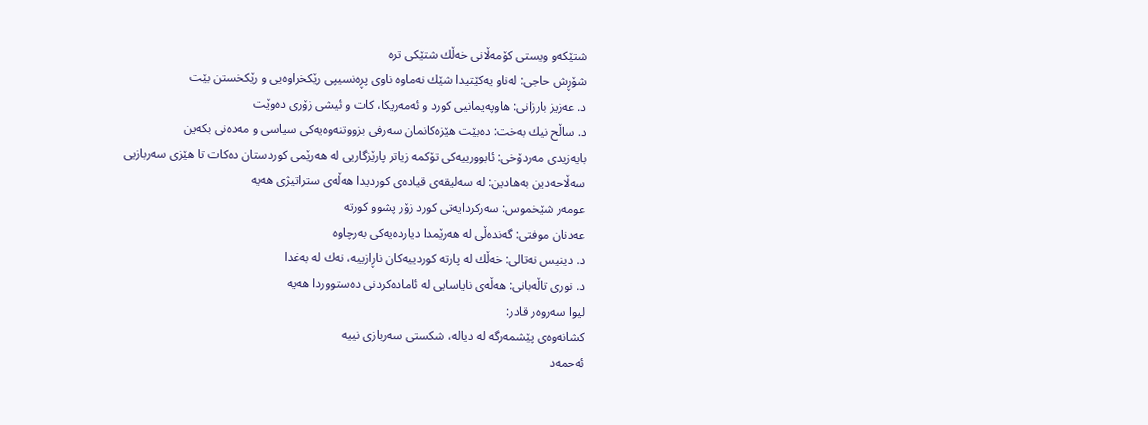شتێكه‌و ویستی كۆمه‌ڵانی خه‌ڵك شتێكی تره‌
شۆڕش حاجی‌: له‌ناو یه‌كێتیدا شێك نه‌ماوه‌ ناوی‌ پڕه‌نسیپی‌ رێكخراوه‌یی‌ و رێكخستن بێت
د. عه‌زیز بارزانی‌: هاوپه‌یمانیی‌ كورد و ئه‌مه‌ریكا، كات و ئیشی‌ زۆری‌ ده‌وێت
د. ساڵح نیك به‌خت: ده‌بێت هێزه‌كانمان سه‌رفی بزووتنه‌وه‌یه‌كی‌ سیاسی‌ ‌و مه‌ده‌نی‌ بكه‌ین
بایه‌زیدی‌ مه‌ردۆخی‌: ئابوورییه‌كی‌ تۆكمه‌ زیاتر پارێزگاریی‌ له‌ هه‌رێمی‌ كوردستان ده‌كات تا هێزی‌ سه‌ربازیی‌
سه‌ڵاحه‌دین به‌هادین: له‌ سه‌لیقه‌ی‌ قیاده‌ی‌ كوردیدا هه‌ڵه‌ی‌ ستراتیژی‌ هه‌یه‌
عومه‌ر شێخموس: سه‌ركردایه‌تی‌ كورد زۆر پشوو كورته‌
عه‌دنان موفتی‌: گه‌نده‌ڵی‌ له‌ هه‌رێمدا دیارده‌یه‌كی‌ به‌رچاوه‌
د. دینیس نه‌تالی‌: خه‌ڵك له‌ پارته‌ كوردییه‌كان ناڕازییه‌، نه‌ك له‌ به‌غدا
د. نوری تاڵه‌بانی: هه‌ڵه‌ی‌ نایاسایی‌ له‌ ئاماده‌كردنی‌ ده‌ستووردا هه‌یه‌
لیوا سه‌روه‌ر قادر:
كشانه‌وه‌ی پێشمه‌رگه‌ له‌ دیاله‌، شكستی سه‌ربازی نییه‌
ئه‌حمه‌د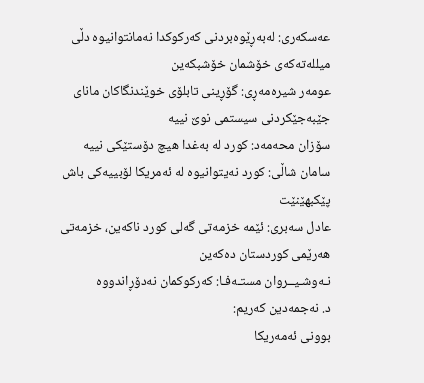عه‌سكه‌ری‌: له‌به‌ڕێوه‌بردنی‌ كه‌ركوكدا نه‌مانتوانیوه‌ دڵی‌ میلله‌ته‌كه‌ی‌ خۆشمان خۆشبكه‌ین
عومه‌ر شیره‌مه‌ڕی‌: گۆڕینی‌ تابلۆی‌ خوێندنگاكان مانای جێبه‌جێكردنی سیستمی نوێ نییه‌
سۆزان محه‌مه‌د: كورد له‌ به‌غدا هیچ دۆستێكی‌ نییه‌
سامان شاڵی: كورد نه‌یتوانیوه‌ له‌ ئه‌مریكا لۆبییه‌كی باش پێكبهێنێت
عادل سه‌بری‌: ئێمه‌ خزمه‌تی گه‌لی كورد ناكه‌ین، خزمه‌تی هه‌رێمی كوردستان ده‌كه‌ین
نـه‌وشـیــروان مستـه‌فـا: كه‌ركوكمان نه‌دۆڕاندووه‌
د. نه‌جمه‌دین كه‌ریم:
بوونی‌ ئه‌مه‌ریكا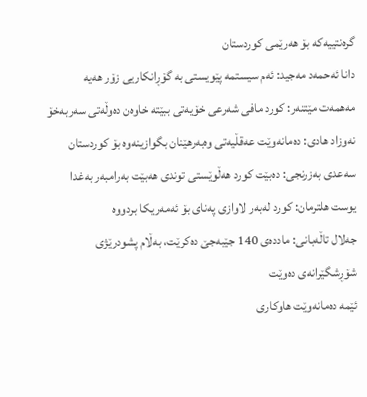گره‌نتییه‌كه‌ بۆ هه‌رێمی‌ كوردستان
دانا ئه‌حمه‌د مه‌جید: ئه‌م سیستمه‌ پێویستی به‌ گۆڕانكاریی زۆر هه‌یه‌
مه‌همه‌ت مێتنه‌ر: كورد مافی‌ شه‌رعی‌ خۆیه‌تی‌ ببێته‌ خاوه‌ن ده‌وڵه‌تی‌ سه‌ربه‌خۆ
نه‌وزاد هادی‌: ده‌مانه‌وێت عه‌قڵیه‌تی‌ وه‌به‌رهێنان بگوازینه‌وه‌ بۆ كوردستان
سه‌عدی به‌زرنجی‌: ده‌بێت كورد هه‌ڵوێستی‌ توندی‌ هه‌بێت به‌رامبه‌ر به‌غدا
یوست هلترمان: كورد له‌به‌ر لاوازی په‌نای بۆ ئه‌مه‌ریكا بردووه‌
جه‌لال تاڵه‌بانی: مادده‌ی 140 جێبه‌جێ ده‌كرێت، به‌ڵام پشودرێژی شۆڕشگێرانه‌ی ده‌وێت
ئێمه‌ ده‌مانه‌وێت هاوكاری‌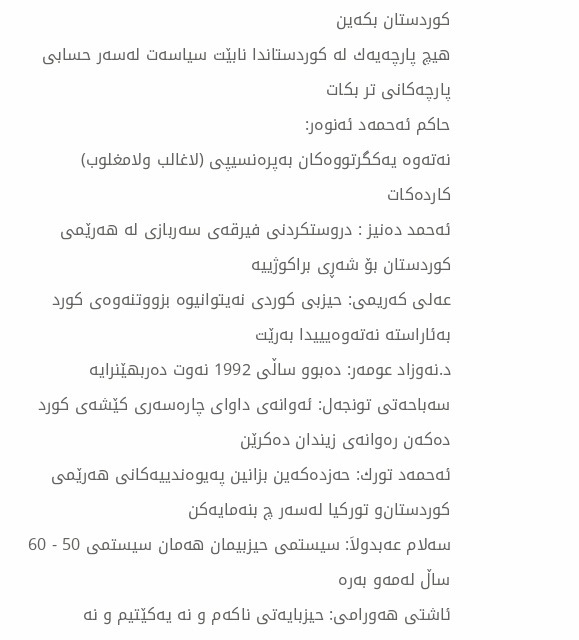كوردستان بكه‌ین
هیچ پارچه‌یه‌ك له‌ كوردستاندا نابێت سیاسه‌ت له‌سه‌ر حسابی‌ پارچه‌كانی‌ تر بكات
حاكم ئه‌حمه‌د ئه‌نوه‌ر:
نه‌ته‌وه‌ یه‌كگرتووه‌كان به‌پره‌نسیپی‌ (لاغالب ولامغلوب) كارده‌كات
ئه‌حمد ده‌نیز : دروستكردنی‌ فیرقه‌ی‌ سه‌ربازی‌ له‌ هه‌رێمی‌ كوردستان بۆ شه‌ڕی‌ براكوژییه‌
عه‌لی‌ كه‌ریمی‌: حیزبی‌ كوردی‌ نه‌یتوانیوه‌ بزووتنه‌وه‌ی‌ كورد به‌ئاراسته‌ نه‌ته‌وه‌یییدا به‌رێت
د.نه‌وزاد عومه‌ر: ده‌بوو ساڵی‌ 1992 نه‌وت ده‌ربهێنرایه‌
سه‌باحه‌تی‌ تونجه‌ل: ئه‌وانه‌ی‌ داوای‌ چاره‌سه‌ری‌ كێشه‌ی‌ كورد ده‌كه‌ن ره‌وانه‌ی‌ زیندان ده‌كرێن
ئه‌حمه‌د تورك: حه‌زده‌كه‌ین بزانین په‌یوه‌ندییه‌كانی‌ هه‌رێمی‌ كوردستان‌و توركیا له‌سه‌ر چ بنه‌مایه‌كن
سه‌لام عه‌بدولاَ: سیستمی‌ حیزبیمان هه‌مان سیستمی‌ 50 - 60 ساڵ له‌مه‌و به‌ره‌
ئاشتی‌ هه‌ورامی‌: حیزبایه‌تی‌ ناكه‌م و نه‌ یه‌كێتیم ‌و نه‌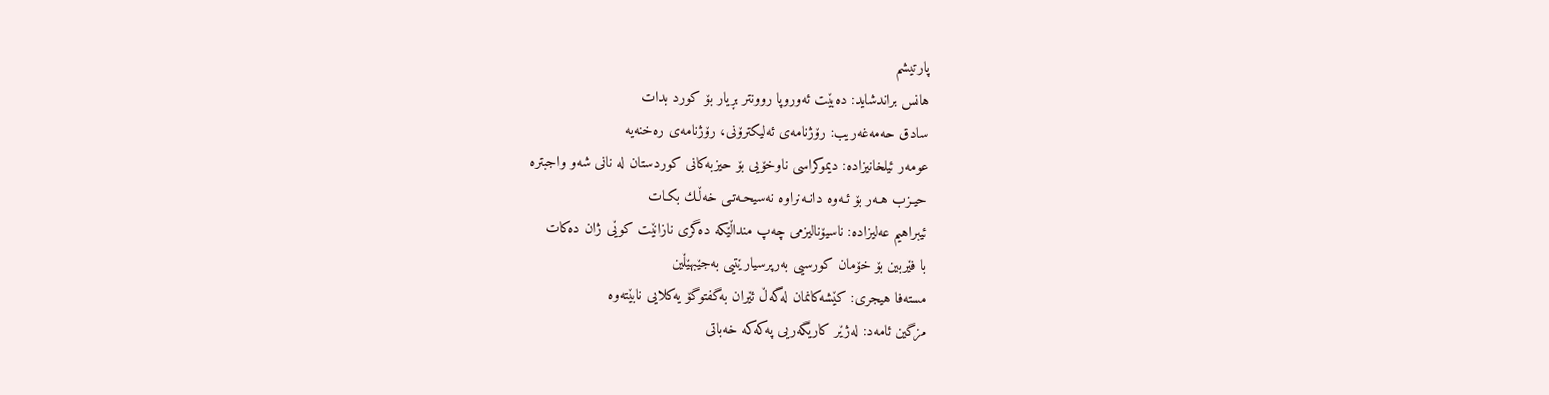پارتیشم
هانس براندشاید: ده‌بێت ئه‌وروپا روونتر بڕیار بۆ كورد بدات
سادق حه‌مه‌غه‌ریب: رۆژنامه‌ی‌ ئه‌لیكترۆنی‌، رۆژنامه‌ی‌ ره‌خنه‌یه‌
عومه‌ر ئیلخانیزاده‌: دیموكراسی ناوخۆیی بۆ حیزبه‌كانی كوردستان له‌ نانی شه‌و واجبتره‌
حیـزب هـه‌ر بۆ ئـه‌وه‌ دانـه‌نراوه‌ نه‌سیحـه‌تـی‌ خه‌ڵـك بكـات
ئیبراهیم عه‌لیزاده‌: ناسیۆنالیزمی‌ چه‌پ منداڵێكه‌ ده‌گری‌ نازانێت كوێی‌ ژان ده‌كات
با فێربین بۆ خۆمان كورسیی به‌رپرسیارێتیی به‌جێبهێڵین
مسته‌فا هیجری‌: كێشه‌كانمان له‌گه‌ڵ‌ ئێران به‌گفتوگۆ یه‌كلایی‌ نابێته‌وه‌
مزگین ئامه‌د: له‌ژێر كاریگه‌ریی‌ په‌كه‌كه‌ خه‌باتی‌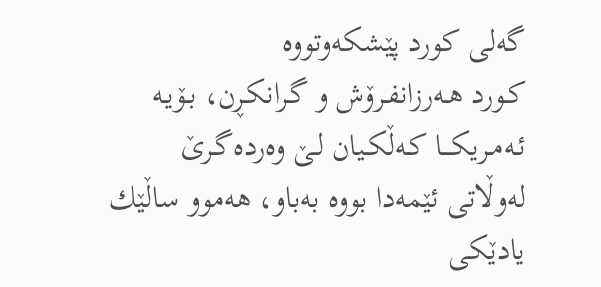گه‌لی‌ كورد پێشكه‌وتووه‌
كـورد هـه‌رزانفـرۆش و گـرانكـڕن، بـۆیـه‌ ئـه‌مـریكـــا كـه‌ڵكـیان لـێ وه‌رده‌گـرێ‌
له‌وڵاتی‌ ئێمه‌دا بووه‌ به‌باو، هه‌موو ساڵێك یادێكی‌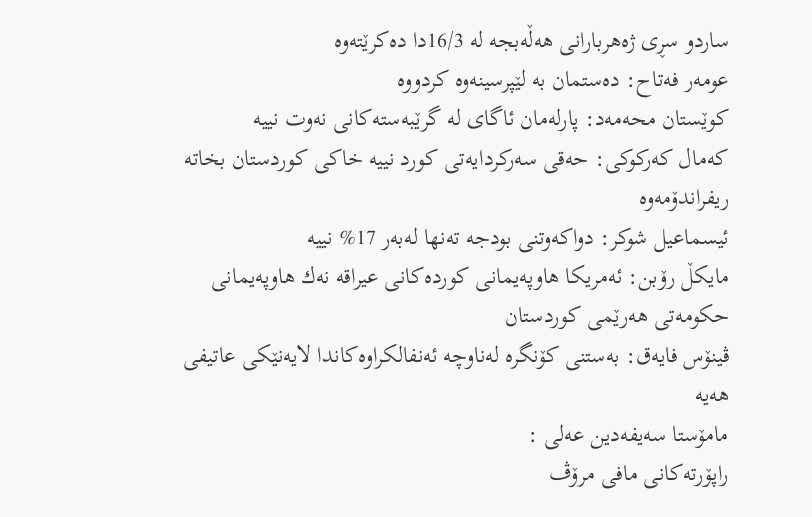ساردو سڕی‌ ژه‌هربارانی‌ هه‌ڵه‌بجه‌ له‌ 16/3دا ده‌كرێته‌وه‌
عومه‌ر فه‌تاح: ده‌ستمان به‌ لێپرسینه‌وه‌ كردووه‌
كوێستان محه‌مه‌د: پارله‌مان ئاگای‌ له‌ گرێبه‌سته‌كانی‌ نه‌وت نییه‌
كه‌مال كه‌ركوكی‌: حه‌قی‌ سه‌ركردایه‌تی‌ كورد نییه‌ خاكی‌ كوردستان بخاته‌ ریفراندۆمه‌وه‌
ئیسماعیل شوكر: دواكه‌وتنی‌ بودجه‌ ته‌نها له‌به‌ر 17% نییه‌
مایكڵ‌ رۆبن: ئه‌مریكا هاوپه‌یمانی كورده‌كانی عیراقه‌ نه‌ك هاوپه‌یمانی حكومه‌تی هه‌رێمی كوردستان
ڤینۆس فایه‌ق: به‌ستنی‌ كۆنگره‌ له‌ناوچه‌ ئه‌نفالكراوه‌كاندا لایه‌نێكی عاتیفی‌ هه‌یه‌
مامۆستا سه‌یفه‌دین عه‌لی‌ :
راپۆرته‌كانی‌ مافی‌ مرۆڤ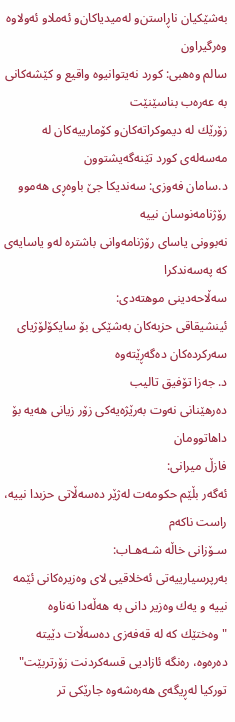به‌شێكیان ناڕاستن‌و له‌میدیاكان‌و ئه‌ملاو ئه‌ولاوه‌ وه‌رگیراون
سالم وه‌هبی‌: كورد نه‌یتوانیوه‌ واقیع ‌و كێشه‌كانی‌ به‌ عه‌ره‌ب بناسێنێت
زۆرێك له‌ دیموكراته‌كان‌و كۆمارییه‌كان له‌ مه‌سه‌له‌ی‌ كورد تێنه‌گه‌یشتوون
د.سامان فه‌وزی‌: سه‌ندیكا جێ باوه‌ڕی‌ هه‌موو رۆژنامه‌نوسان نییه‌
نه‌بوونی‌ یاسای‌ رۆژنامه‌وانی‌ باشتره‌ له‌و یاسایه‌ی‌ كه‌ په‌سه‌ندكرا
سه‌ڵاحه‌دینی‌ موهته‌دی‌:
ئینشیقاقی حزبه‌كان به‌شێكی بۆ سایكۆلۆژیای سه‌ركرده‌كان ده‌گه‌ڕێته‌وه‌
د. جه‌زا تۆفیق تالیب
ده‌رهێنانی نه‌وت به‌رێژه‌یه‌كی زۆر زیانی هه‌یه‌ بۆ داهاتوومان
فازڵ‌ میرانی‌:
ئه‌گه‌ر بڵێم حكومه‌ت له‌ژێر ده‌سه‌ڵاتی‌ حزبدا نییه‌، راست ناكه‌م
سـۆزانی خاڵه‌ شـه‌هـاب:
به‌رپرسیارییه‌تی‌ ئه‌خلاقیی لای وه‌زیره‌كانی ئێمه‌ نییه‌ و یه‌ك وه‌زیر دانی به‌ هه‌ڵه‌دا نه‌ناوه‌
"وه‌ختێك كه‌ له‌ قه‌فه‌زی‌ ده‌سه‌ڵات دێیته‌ ده‌ره‌وه‌، ره‌نگه‌ ئازادیی قسه‌كردنت زۆرتربێت"
توركیا له‌ڕیگه‌ی هه‌ره‌شه‌وه‌ جارێكی تر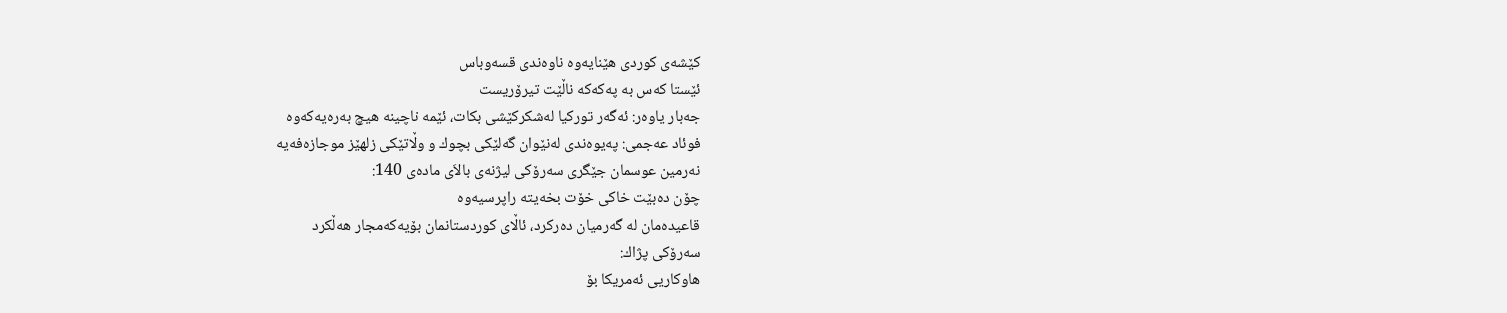كێشه‌ی كوردی هێنایه‌وه‌ ناوه‌ندی قسه‌وباس
ئێستا که‌س به‌ په‌که‌که‌ ناڵێت تیرۆریست
جه‌بار یاوه‌ر: ئه‌گه‌ر توركیا له‌شكركێشی بكات، ئێمه‌ ناچینه‌ هیچ به‌ره‌یه‌كه‌وه‌
فوئاد عه‌جمی: په‌یوه‌ندی‌ له‌نێوان گه‌لێكی‌ بچوك ‌و وڵاتێكی‌ زلهێز موجازه‌فه‌یه‌
نه‌رمین عوسمان جێگری‌ سه‌رۆكی‌ لیژنه‌ی‌ بالاَی‌ ماده‌ی‌ 140:
چۆن ده‌بێت خاكی‌ خۆت بخه‌یته‌ راپرسیه‌وه‌
قاعیده‌مان له‌ گه‌رمیان ده‌ركرد، ئاڵای‌ كوردستانمان بۆیه‌كه‌مجار هه‌ڵكرد
سه‌رۆكی‌ پژاك:
هاوكاریی‌ ئه‌مریكا بۆ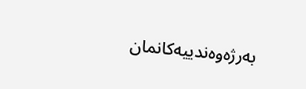به‌رژه‌وه‌ندییه‌كانمان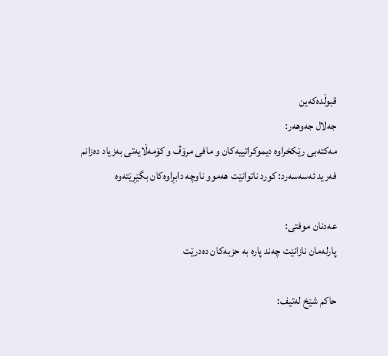قبوڵده‌كه‌ین
جه‌لال جه‌وهه‌ر:
مه‌كته‌بی‌ رێكخراوه‌ دیموكراتییه‌كان و مافی‌ مرۆڤ و كۆمه‌ڵایه‌تی‌ به‌زیاد ده‌زانم
فه‌رید ئه‌سه‌سه‌رد: كورد ناتوانێت هه‌موو ناوچه‌ دابڕاوه‌كان بگێڕێته‌وه‌

عه‌دنان موفتی‌:
پارله‌مان نازانێت چه‌ند پاره‌ به‌ حزبه‌كان ده‌درێت

حاكم شێخ له‌تیف: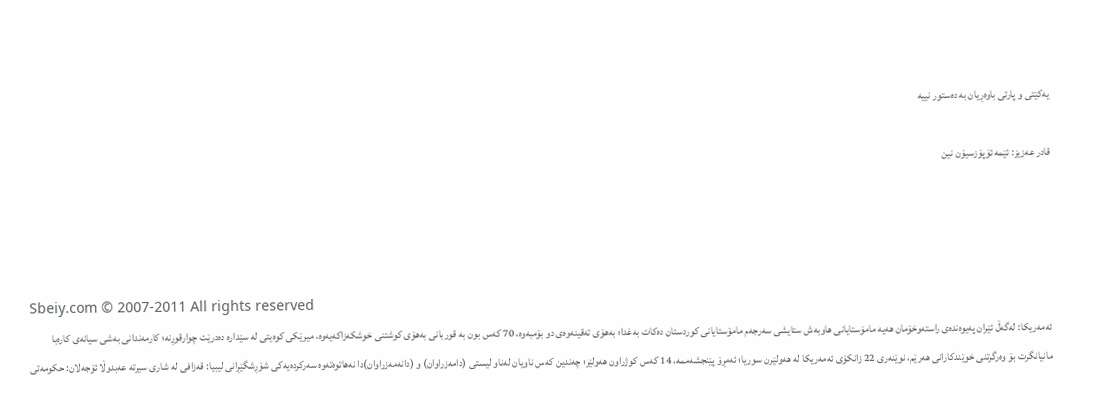یه‌كێتی‌ و پارتی‌ باوه‌ڕیان به‌ ده‌ستور نییه‌

قادر عه‌زیز: ئێمه‌ ئۆپۆزسیۆن نین




Sbeiy.com © 2007-2011 All rights reserved
ئه‌مه‌ریكا: له‌گه‌ڵ ئێران په‌یوه‌نده‌ی‌ راسته‌وخۆمان هه‌یه‌ مامۆستایانی هاوبه‌ش ستایشی سه‌رجه‌م مامۆستایانی‌ كوردستان ده‌كات به‌غدا؛ به‌هۆی ته‌قینه‌وه‌ی دو بۆمبه‌وه، 70 كه‌س بون به‌ قوربانی‌ به‌هۆی‌ كوشتنی‌ خوشكه‌زاكه‌یه‌وه‌، میرێكی كوه‌یتی‌ له‌ سێداره‌ ده‌درێت چوارقوڕنه‌؛ كارمه‌ندانی به‌شی سیانه‌ی كاره‌با مانیانگرت بۆ وه‌رگرتنی خوێندكارانی هه‌رێم، نوێنه‌ری‌ 22 زانكۆی‌ ئه‌مه‌ریكا له‌ هه‌ولێرن سوریا؛ ئه‌مڕۆ پێنجشه‌ممه‌، 14 كه‌س كوژراون هه‌ولێر؛ چه‌ندین كه‌س ناویان له‌ناو ليستى (دامه‌زراوان) و (دانه‌مه‌زراوان)دا نه‌هاتوه‌ته‌وه‌ سه‌ركرده‌یه‌كی شۆڕشگێڕانی‌ لیبیا: قه‌زافی له‌ شاری‌ سیرته‌ عه‌بدوڵا ئۆجه‌لان: حكومه‌تی‌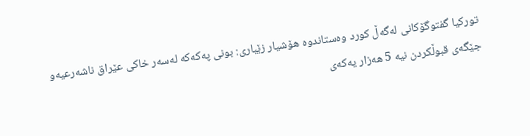توركیا گفتوگۆكانی‌ له‌گه‌ڵ كورد وه‌ستاندوه‌ هۆشیار زێباری‌: بونی په‌كه‌كه‌ له‌سه‌ر خاكی عێراق ناشه‌رعیه‌و جێگه‌ی‌ قبوڵكردن نیه‌ 5 هه‌زار یه‌كه‌ی‌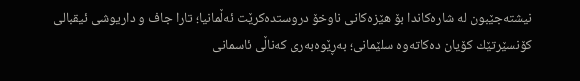نیشته‌جێبون له‌ شاره‌كاندا بۆ هێزه‌كانی ناوخۆ دروستده‌كرێت ئه‌ڵمانیا؛ تارا جاف و داریوشی‌ ئیقبالی‌ كۆنسێرتێك كۆیان ده‌كاته‌وه‌ سلێمانی؛ به‌ڕێوه‌به‌ری كه‌ناڵی ئاسمانی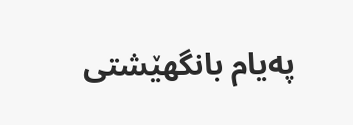په‌یام بانگهێشتی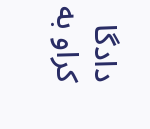دادگا کراو به‌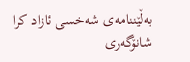به‌ڵێننامه‌ی شه‌خسی ئازاد کرا شانۆگه‌ری‌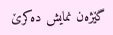گێژه‌ن نمایش ده‌كرێ